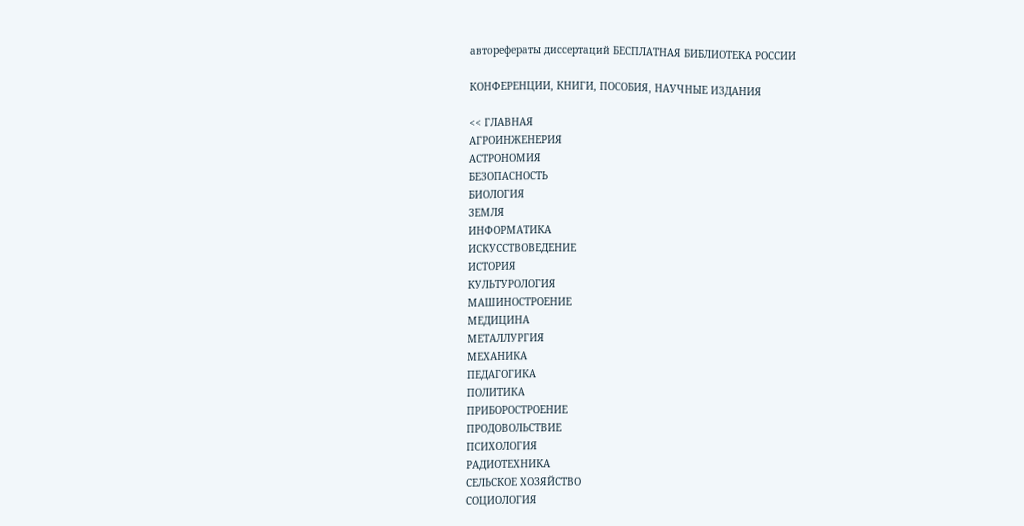авторефераты диссертаций БЕСПЛАТНАЯ БИБЛИОТЕКА РОССИИ

КОНФЕРЕНЦИИ, КНИГИ, ПОСОБИЯ, НАУЧНЫЕ ИЗДАНИЯ

<< ГЛАВНАЯ
АГРОИНЖЕНЕРИЯ
АСТРОНОМИЯ
БЕЗОПАСНОСТЬ
БИОЛОГИЯ
ЗЕМЛЯ
ИНФОРМАТИКА
ИСКУССТВОВЕДЕНИЕ
ИСТОРИЯ
КУЛЬТУРОЛОГИЯ
МАШИНОСТРОЕНИЕ
МЕДИЦИНА
МЕТАЛЛУРГИЯ
МЕХАНИКА
ПЕДАГОГИКА
ПОЛИТИКА
ПРИБОРОСТРОЕНИЕ
ПРОДОВОЛЬСТВИЕ
ПСИХОЛОГИЯ
РАДИОТЕХНИКА
СЕЛЬСКОЕ ХОЗЯЙСТВО
СОЦИОЛОГИЯ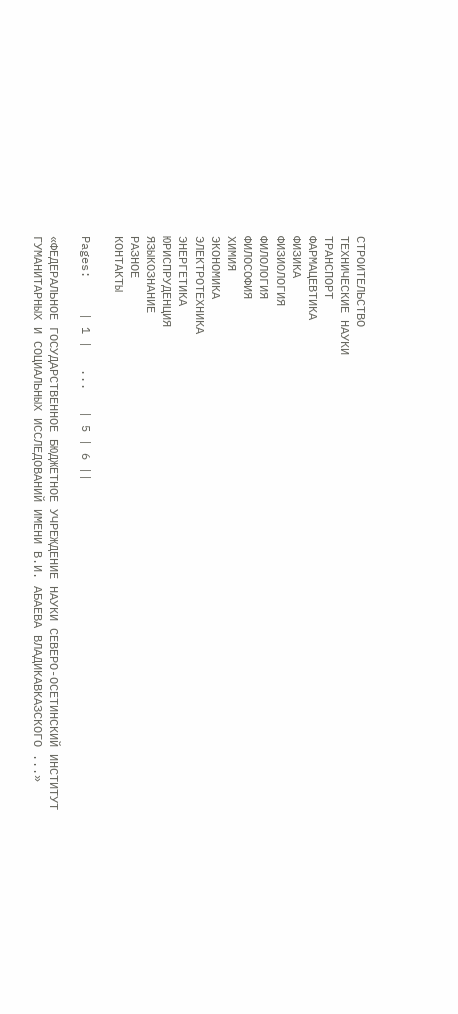СТРОИТЕЛЬСТВО
ТЕХНИЧЕСКИЕ НАУКИ
ТРАНСПОРТ
ФАРМАЦЕВТИКА
ФИЗИКА
ФИЗИОЛОГИЯ
ФИЛОЛОГИЯ
ФИЛОСОФИЯ
ХИМИЯ
ЭКОНОМИКА
ЭЛЕКТРОТЕХНИКА
ЭНЕРГЕТИКА
ЮРИСПРУДЕНЦИЯ
ЯЗЫКОЗНАНИЕ
РАЗНОЕ
КОНТАКТЫ

Pages:     | 1 |   ...   | 5 | 6 ||

«ФЕДЕРАЛЬНОЕ ГОСУДАРСТВЕННОЕ БЮДЖЕТНОЕ УЧРЕЖДЕНИЕ НАУКИ СЕВЕРО-ОСЕТИНСКИЙ ИНСТИТУТ ГУМАНИТАРНЫХ И СОЦИАЛЬНЫХ ИССЛЕДОВАНИЙ ИМЕНИ В.И. АБАЕВА ВЛАДИКАВКАЗСКОГО ...»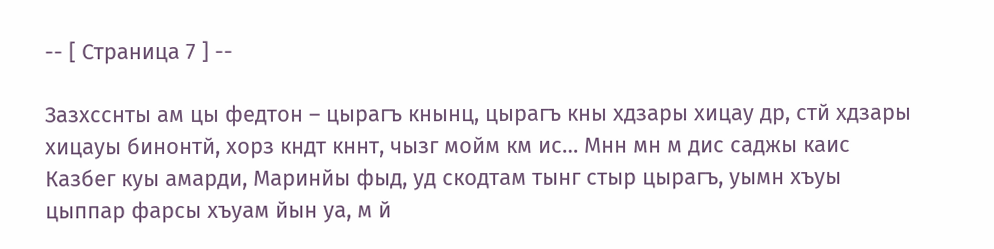-- [ Страница 7 ] --

Зазхсснты ам цы федтон – цырагъ кнынц, цырагъ кны хдзары хицау др, стй хдзары хицауы бинонтй, хорз кндт кннт, чызг мойм км ис… Мнн мн м дис саджы каис Казбег куы амарди, Маринйы фыд, уд скодтам тынг стыр цырагъ, уымн хъуы цыппар фарсы хъуам йын уа, м й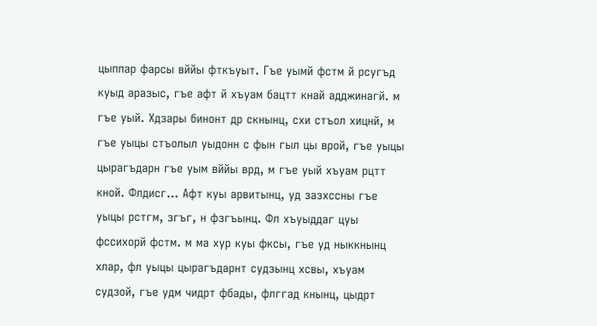цыппар фарсы вййы фткъуыт. Гъе уымй фстм й рсугъд куыд аразыс, гъе афт й хъуам бацтт кнай адджинагй. м гъе уый. Хдзары бинонт др скнынц, схи стъол хицнй, м гъе уыцы стъолыл уыдонн с фын гыл цы врой, гъе уыцы цырагъдарн гъе уым вййы врд, м гъе уый хъуам рцтт кной. Флдисг… Афт куы арвитынц, уд зазхссны гъе уыцы рстгм, згъг, н фзгъынц. Фл хъуыддаг цуы фссихорй фстм. м ма хур куы фксы, гъе уд ныккнынц хлар, фл уыцы цырагъдарнт судзынц хсвы, хъуам судзой, гъе удм чидрт фбады, флггад кнынц, цыдрт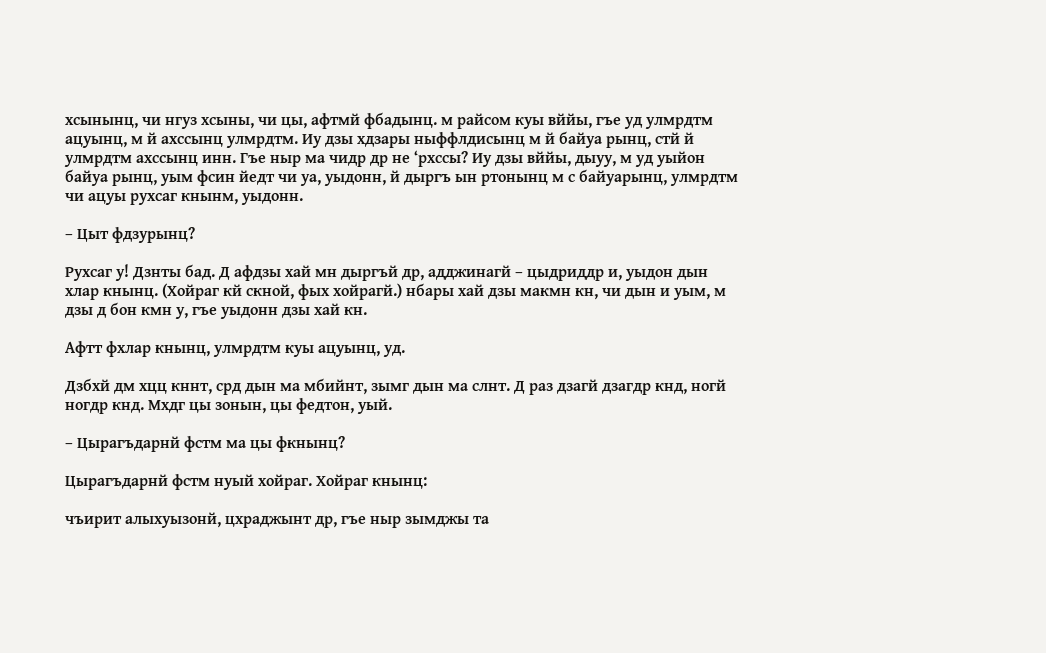хсынынц, чи нгуз хсыны, чи цы, афтмй фбадынц. м райсом куы вййы, гъе уд улмрдтм ацуынц, м й ахссынц улмрдтм. Иу дзы хдзары ныффлдисынц м й байуа рынц, стй й улмрдтм ахссынц инн. Гъе ныр ма чидр др не ‘рхссы? Иу дзы вййы, дыуу, м уд уыйон байуа рынц, уым фсин йедт чи уа, уыдонн, й дыргъ ын ртонынц м с байуарынц, улмрдтм чи ацуы рухсаг кнынм, уыдонн.

– Цыт фдзурынц?

Рухсаг у! Дзнты бад. Д афдзы хай мн дыргъй др, адджинагй – цыдриддр и, уыдон дын хлар кнынц. (Хойраг кй скной, фых хойрагй.) нбары хай дзы макмн кн, чи дын и уым, м дзы д бон кмн у, гъе уыдонн дзы хай кн.

Афтт фхлар кнынц, улмрдтм куы ацуынц, уд.

Дзбхй дм хцц кннт, срд дын ма мбийнт, зымг дын ма слнт. Д раз дзагй дзагдр кнд, ногй ногдр кнд. Мхдг цы зонын, цы федтон, уый.

– Цырагъдарнй фстм ма цы фкнынц?

Цырагъдарнй фстм нуый хойраг. Хойраг кнынц:

чъирит алыхуызонй, цхраджынт др, гъе ныр зымджы та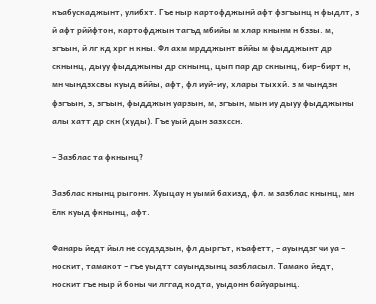къабускаджынт, улибхт. Гъе ныр картофджынй афт фзгъынц н фыдлт, з й афт рййфтон, картофджын тагъд мбийы м хлар кнынм н бззы. м, згъын, й лг кд хрг н кны. Фл ахм мрдджынт вййы м фыдджынт др скнынц, дыуу фыдджыны др скнынц, цып пар др скнынц, бир-бирт н, мн чындзхсвы куыд вййы, афт, фл иуй-иу, хлары тыххй. з м чындзн фзгъын, з, згъын, фыдджын уарзын, м, згъын, мын иу дыуу фыдджыны алы хатт др скн (худы). Гъе уый дын зазхссн.

– Зазблас та фкнынц?

Зазблас кнынц рыгонн. Хуыцау н уымй бахизд, фл. м зазблас кнынц, мн ёлк куыд фкнынц, афт.

Фанарь йедт йыл не ссудздзын, фл дыргът, къафетт, – ауындзг чи уа – носкит, тамакот – гъе уыдтт сауындзынц зазбласыл. Тамако йедт, носкит гъе ныр й боны чи лггад кодта, уыдонн байуарынц.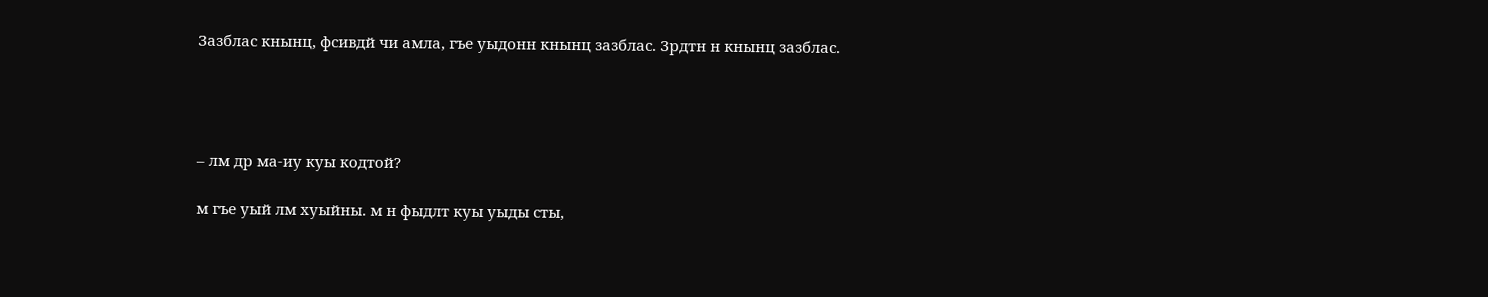Зазблас кнынц, фсивдй чи амла, гъе уыдонн кнынц зазблас. Зрдтн н кнынц зазблас.




– лм др ма-иу куы кодтой?

м гъе уый лм хуыйны. м н фыдлт куы уыды сты,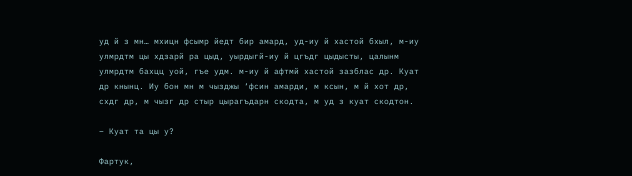уд й з мн… мхицн фсымр йедт бир амард, уд-иу й хастой бхыл, м-иу улмрдтм цы хдзарй ра цыд, уырдыгй-иу й цгъдг цыдысты, цалынм улмрдтм бахцц уой, гъе удм. м-иу й афтмй хастой зазблас др. Куат др кнынц. Иу бон мн м чызджы ‘фсин амарди, м ксын, м й хот др, схдг др, м чызг др стыр цырагъдарн скодта, м уд з куат скодтон.

– Куат та цы у?

Фартук,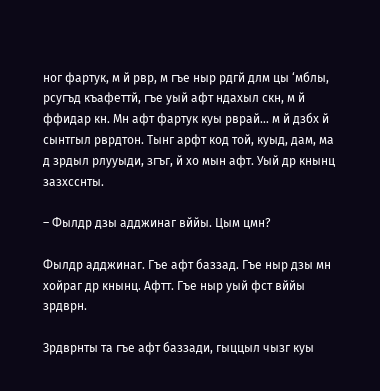ног фартук, м й рвр, м гъе ныр рдгй длм цы ‘мблы, рсугъд къафеттй, гъе уый афт ндахыл скн, м й ффидар кн. Мн афт фартук куы рврай… м й дзбх й сынтгыл рврдтон. Тынг арфт код той, куыд, дам, ма д зрдыл рлууыди, згъг, й хо мын афт. Уый др кнынц зазхсснты.

– Фылдр дзы адджинаг вййы. Цым цмн?

Фылдр адджинаг. Гъе афт баззад. Гъе ныр дзы мн хойраг др кнынц. Афтт. Гъе ныр уый фст вййы зрдврн.

Зрдврнты та гъе афт баззади, гыццыл чызг куы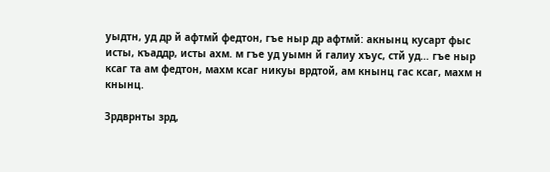уыдтн, уд др й афтмй федтон, гъе ныр др афтмй: акнынц кусарт фыс исты, къаддр, исты ахм. м гъе уд уымн й галиу хъус, стй уд… гъе ныр ксаг та ам федтон, махм ксаг никуы врдтой, ам кнынц гас ксаг, махм н кнынц.

Зрдврнты зрд,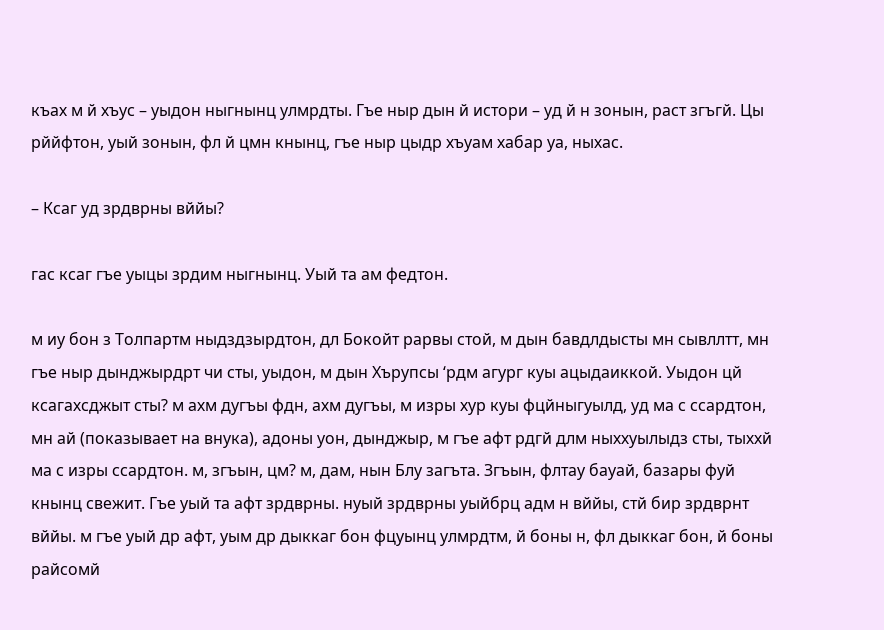къах м й хъус – уыдон ныгнынц улмрдты. Гъе ныр дын й истори – уд й н зонын, раст згъгй. Цы рййфтон, уый зонын, фл й цмн кнынц, гъе ныр цыдр хъуам хабар уа, ныхас.

– Ксаг уд зрдврны вййы?

гас ксаг гъе уыцы зрдим ныгнынц. Уый та ам федтон.

м иу бон з Толпартм ныдздзырдтон, дл Бокойт рарвы стой, м дын бавдлдысты мн сывллтт, мн гъе ныр дынджырдрт чи сты, уыдон, м дын Хърупсы ‘рдм агург куы ацыдаиккой. Уыдон цй ксагахсджыт сты? м ахм дугъы фдн, ахм дугъы, м изры хур куы фцйныгуылд, уд ма с ссардтон, мн ай (показывает на внука), адоны уон, дынджыр, м гъе афт рдгй длм ныххуылыдз сты, тыххй ма с изры ссардтон. м, згъын, цм? м, дам, нын Блу загъта. Згъын, флтау бауай, базары фуй кнынц свежит. Гъе уый та афт зрдврны. нуый зрдврны уыйбрц адм н вййы, стй бир зрдврнт вййы. м гъе уый др афт, уым др дыккаг бон фцуынц улмрдтм, й боны н, фл дыккаг бон, й боны райсомй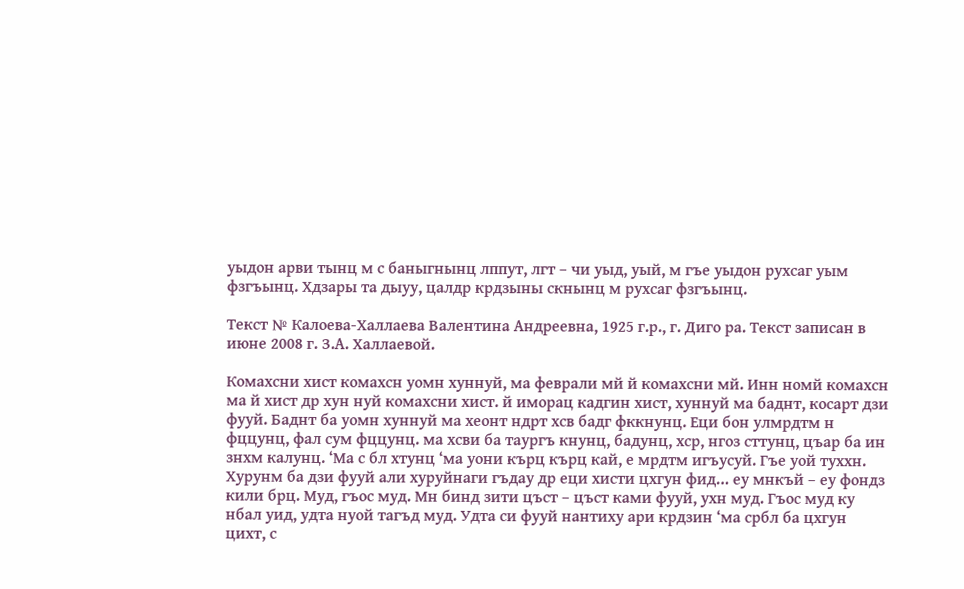уыдон арви тынц м с баныгнынц лппут, лгт – чи уыд, уый, м гъе уыдон рухсаг уым фзгъынц. Хдзары та дыуу, цалдр крдзыны скнынц м рухсаг фзгъынц.

Текст № Калоева-Халлаева Валентина Андреевна, 1925 г.р., г. Диго ра. Текст записан в июне 2008 г. З.А. Халлаевой.

Комахсни хист комахсн уомн хуннуй, ма феврали мй й комахсни мй. Инн номй комахсн ма й хист др хун нуй комахсни хист. й иморац кадгин хист, хуннуй ма баднт, косарт дзи фууй. Баднт ба уомн хуннуй ма хеонт ндрт хсв бадг фккнунц. Еци бон улмрдтм н фццунц, фал сум фццунц. ма хсви ба таургъ кнунц, бадунц, хср, нгоз сттунц, цъар ба ин знхм калунц. ‘Ма с бл хтунц ‘ма уони кърц кърц кай, е мрдтм игъусуй. Гъе уой туххн. Хурунм ба дзи фууй али хуруйнаги гъдау др еци хисти цхгун фид… еу мнкъй – еу фондз кили брц. Муд, гъос муд. Мн бинд зити цъст – цъст ками фууй, ухн муд. Гъос муд ку нбал уид, удта нуой тагъд муд. Удта си фууй нантиху ари крдзин ‘ма србл ба цхгун цихт, с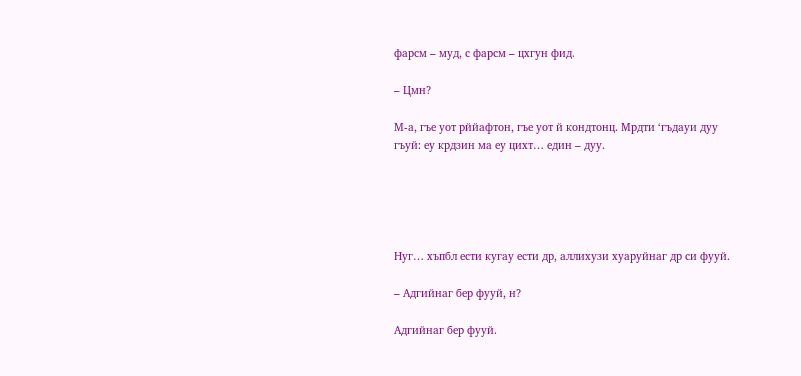фарсм – муд, с фарсм – цхгун фид.

– Цмн?

М-а, гъе уот рййафтон, гъе уот й кондтонц. Мрдти ‘гъдауи дуу гъуй: еу крдзин ма еу цихт… един – дуу.





Нуг… хъпбл ести кугау ести др, аллихузи хуаруйнаг др си фууй.

– Адгийнаг бер фууй, н?

Адгийнаг бер фууй.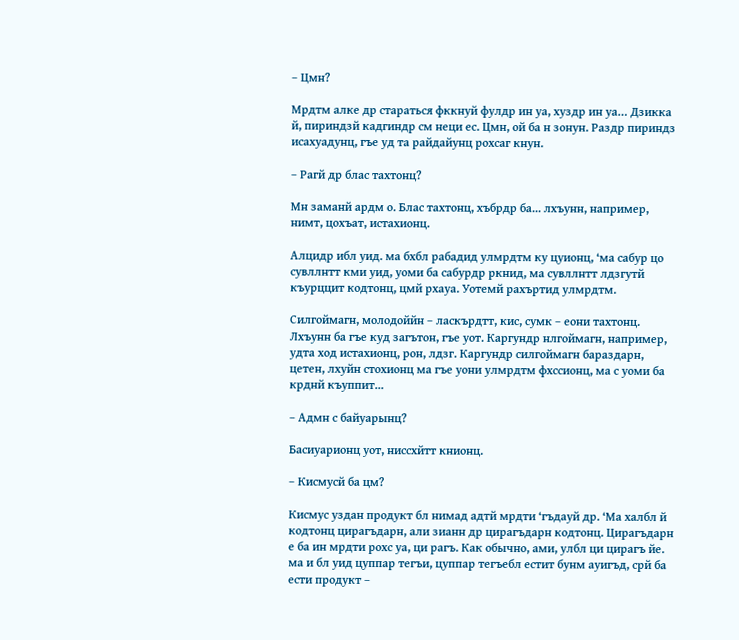– Цмн?

Мрдтм алке др стараться фккнуй фулдр ин уа, хуздр ин уа… Дзикка й, пириндзй кадгиндр см неци ес. Цмн, ой ба н зонун. Раздр пириндз исахуадунц, гъе уд та райдайунц рохсаг кнун.

– Рагй др блас тахтонц?

Мн заманй ардм о. Блас тахтонц, хъбрдр ба... лхъунн, например, нимт, цохъат, истахионц.

Алцидр ибл уид. ма бхбл рабадид улмрдтм ку цуионц, ‘ма сабур цо сувллнтт кми уид, уоми ба сабурдр ркнид, ма сувллнтт лдзгутй къурццит кодтонц, цмй рхауа. Уотемй рахъртид улмрдтм.

Силгоймагн, молодоййн – ласкърдтт, кис, сумк – еони тахтонц. Лхъунн ба гъе куд загътон, гъе уот. Каргундр нлгоймагн, например, удта ход истахионц, рон, лдзг. Каргундр силгоймагн бараздарн, цетен, лхуйн стохионц ма гъе уони улмрдтм фхссионц, ма с уоми ба крднй къуппит...

– Адмн с байуарынц?

Басиуарионц уот, ниссхйтт книонц.

– Кисмусй ба цм?

Кисмус уздан продукт бл нимад адтй мрдти ‘гъдауй др. ‘Ма халбл й кодтонц цирагъдарн, али зианн др цирагъдарн кодтонц. Цирагъдарн е ба ин мрдти рохс уа, ци рагъ. Как обычно, ами, улбл ци цирагъ йе. ма и бл уид цуппар тегъи, цуппар тегъебл естит бунм ауигъд, срй ба ести продукт –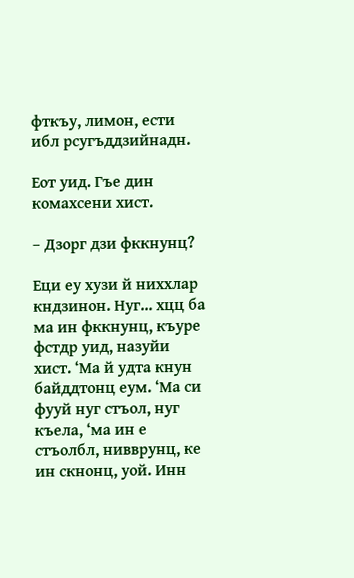фткъу, лимон, ести ибл рсугъддзийнадн.

Еот уид. Гъе дин комахсени хист.

– Дзорг дзи фккнунц?

Еци еу хузи й ниххлар кндзинон. Нуг... хцц ба ма ин фккнунц, къуре фстдр уид, назуйи хист. ‘Ма й удта кнун байддтонц еум. ‘Ма си фууй нуг стъол, нуг къела, ‘ма ин е стъолбл, нивврунц, ке ин скнонц, уой. Инн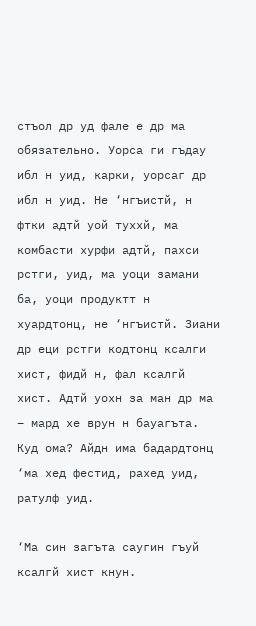стъол др уд фале е др ма обязательно. Уорса ги гъдау ибл н уид, карки, уорсаг др ибл н уид. Не ‘нгъистй, н фтки адтй уой туххй, ма комбасти хурфи адтй, пахси рстги, уид, ма уоци замани ба, уоци продуктт н хуардтонц, не ‘нгъистй. Зиани др еци рстги кодтонц ксалги хист, фидй н, фал ксалгй хист. Адтй уохн за ман др ма – мард хе врун н бауагъта. Куд ома? Айдн има бадардтонц ‘ма хед фестид, рахед уид, ратулф уид.

‘Ма син загъта саугин гъуй ксалгй хист кнун.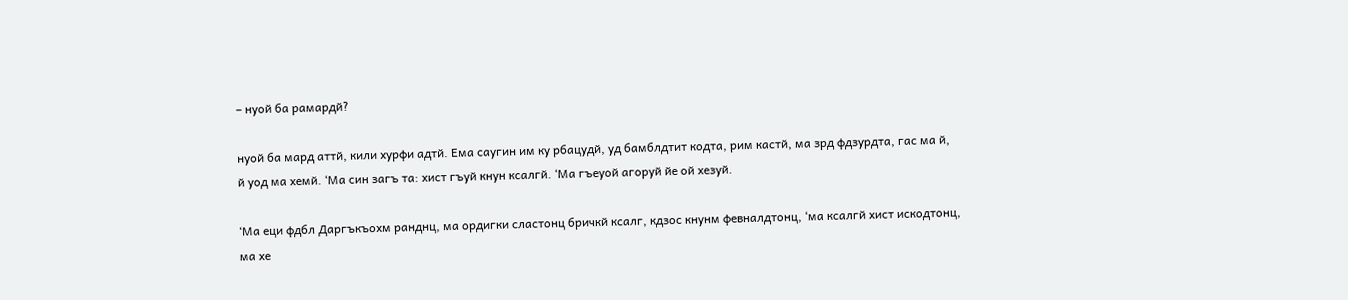– нуой ба рамардй?

нуой ба мард аттй, кили хурфи адтй. Ема саугин им ку рбацудй, уд бамблдтит кодта, рим кастй, ма зрд фдзурдта, гас ма й, й уод ма хемй. ‘Ма син загъ та: хист гъуй кнун ксалгй. ‘Ма гъеуой агоруй йе ой хезуй.

‘Ма еци фдбл Даргъкъохм ранднц, ма ордигки сластонц бричкй ксалг, кдзос кнунм февналдтонц, ‘ма ксалгй хист искодтонц, ма хе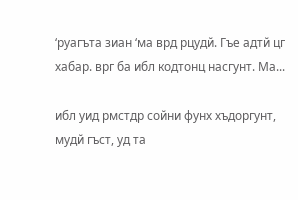‘руагъта зиан ‘ма врд рцудй. Гъе адтй цг хабар. врг ба ибл кодтонц насгунт. Ма...

ибл уид рмстдр сойни фунх хъдоргунт, мудй гъст, уд та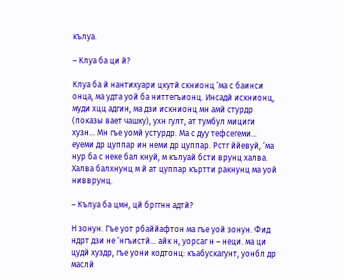кълуа.

– Клуа ба ци й?

Клуа ба й нантихуари цкутй скнионц ‘ма с баинси онца, ма удта уой ба ниттегъионц. Инсадй искнионц, муди хцц адгин, ма дзи искнионц мн амй стурдр (показы вает чашку), ухн гулт, ат тумбул мициги хузн... Мн гъе уомй устурдр. Ма с дуу тефсегеми... еуеми др цуппар ин неми др цуппар. Рстг ййевуй, ‘ма нур ба с неке бал кнуй, м кълуай бсти врунц халва. Халва балхнунц м й ат цуппар къртти ракнунц ма уой нивврунц.

– Кълуа ба цмн, цй брггнн адтй?

Н зонун. Гъе уот рбаййафтон ма гъе уой зонун. Фид ндрт дзи не ‘нгъистй... айк н, уорсаг н – неци. ма ци цудй хуздр, гъе уони кодтонц: къабускагунт, уонбл др маслй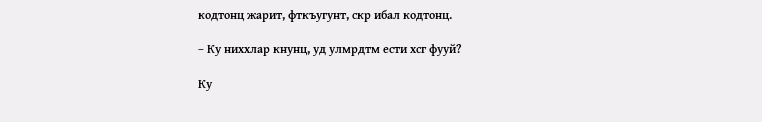кодтонц жарит, фткъугунт, скр ибал кодтонц.

– Ку ниххлар кнунц, уд улмрдтм ести хсг фууй?

Ку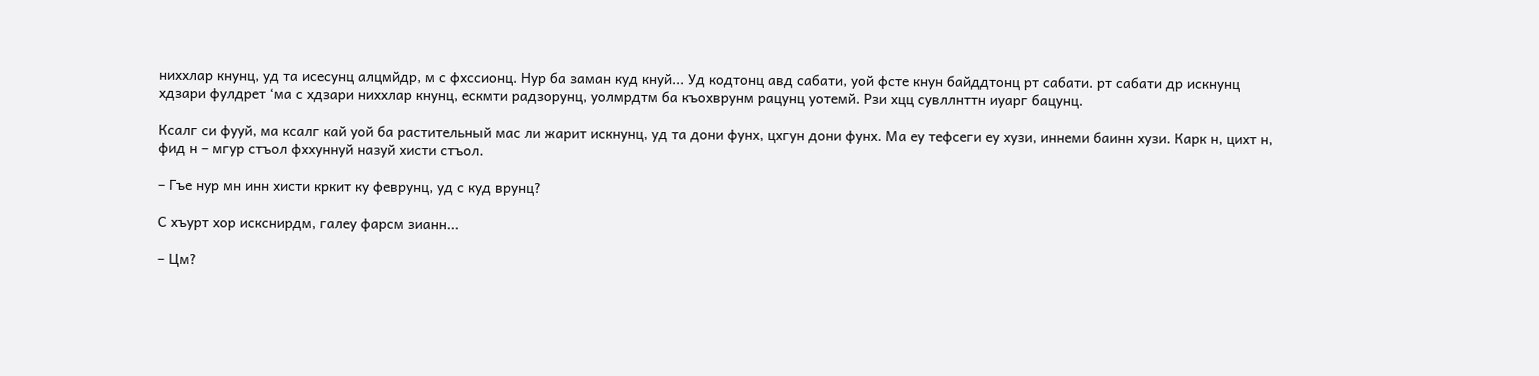ниххлар кнунц, уд та исесунц алцмйдр, м с фхссионц. Нур ба заман куд кнуй... Уд кодтонц авд сабати, уой фсте кнун байддтонц рт сабати. рт сабати др искнунц хдзари фулдрет ‘ма с хдзари ниххлар кнунц, ескмти радзорунц, уолмрдтм ба къохврунм рацунц уотемй. Рзи хцц сувллнттн иуарг бацунц.

Ксалг си фууй, ма ксалг кай уой ба растительный мас ли жарит искнунц, уд та дони фунх, цхгун дони фунх. Ма еу тефсеги еу хузи, иннеми баинн хузи. Карк н, цихт н, фид н – мгур стъол фххуннуй назуй хисти стъол.

– Гъе нур мн инн хисти кркит ку феврунц, уд с куд врунц?

С хъурт хор искснирдм, галеу фарсм зианн...

– Цм?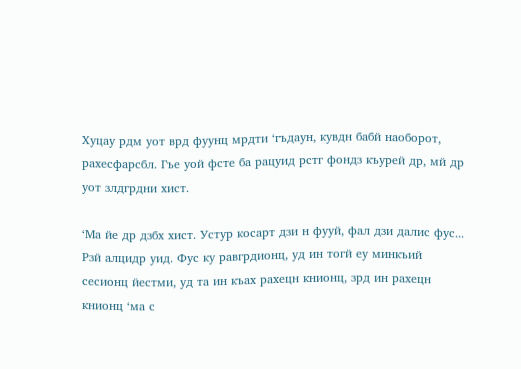Хуцау рдм уот врд фуунц мрдти ‘гъдаун, кувдн бабй наоборот, рахесфарсбл. Гъе уой фсте ба рацуид рстг фондз къурей др, мй др уот злдгрдни хист.

‘Ма йе др дзбх хист. Устур косарт дзи н фууй, фал дзи далис фус... Рзй алцидр уид. Фус ку равгрдионц, уд ин тогй еу минкъий сесионц йестми, уд та ин къах рахецн книонц, зрд ин рахецн книонц ‘ма с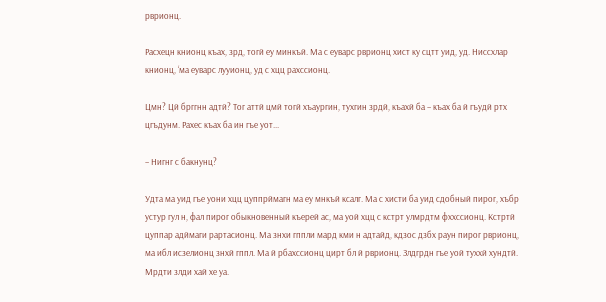рврионц.

Расхецн книонц къах, зрд, тогй еу минкъй. Ма с еуварс рврионц хист ку сцтт уид, уд. Ниссхлар книонц, ‘ма еуварс лууионц, уд с хцц рахссионц.

Цмн? Цй брггнн адтй? Тог аттй цмй тогй хъаургин, тухгин зрдй, къахй ба – къах ба й гъудй ртх цгъдунм. Рахес къах ба ин гъе уот...

– Нигнг с бакнунц?

Удта ма уид гъе уони хцц цуппрймагн ма еу мнкъй ксалг. Ма с хисти ба уид сдобный пирог, хъбр устур гул н, фал пирог обыкновенный къерей ас, ма уой хцц с кстрт улмрдтм фххссионц. Кстртй цуппар адймаги рартасионц. Ма знхи гппли мард кми н адтайд, кдзос дзбх раун пирог рврионц, ма ибл исзелионц знхй гппл. Ма й рбахссионц цирт бл й рврионц. Злдгрдн гъе уой туххй хундтй. Мрдти злди хай хе уа.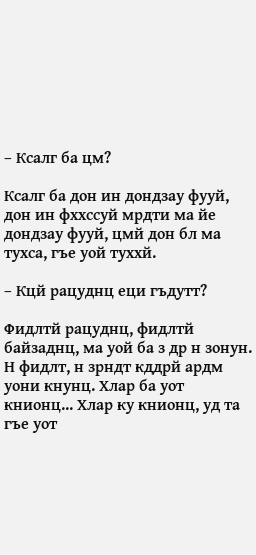– Ксалг ба цм?

Ксалг ба дон ин дондзау фууй, дон ин фххссуй мрдти ма йе дондзау фууй, цмй дон бл ма тухса, гъе уой туххй.

– Кцй рацуднц еци гъдутт?

Фидлтй рацуднц, фидлтй байзаднц, ма уой ба з др н зонун. Н фидлт, н зрндт кддрй ардм уони кнунц. Хлар ба уот книонц... Хлар ку книонц, уд та гъе уот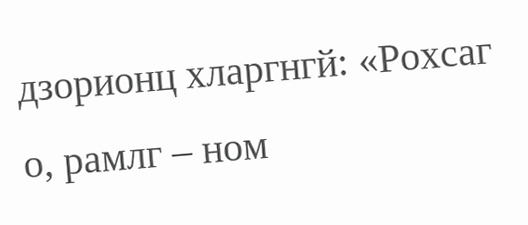дзорионц хларгнгй: «Рохсаг о, рамлг – ном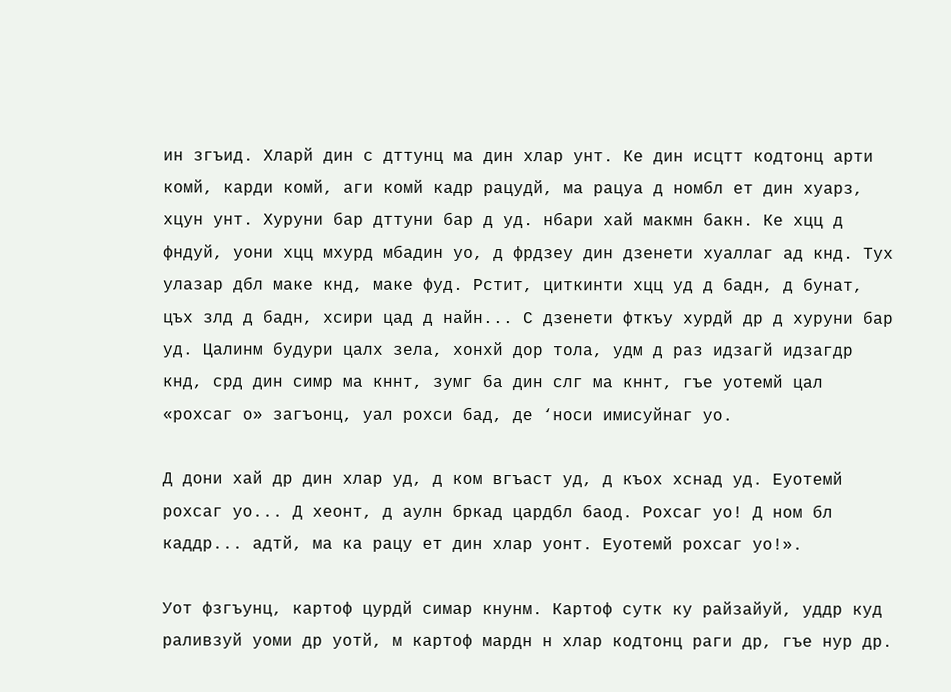ин згъид. Хларй дин с дттунц ма дин хлар унт. Ке дин исцтт кодтонц арти комй, карди комй, аги комй кадр рацудй, ма рацуа д номбл ет дин хуарз, хцун унт. Хуруни бар дттуни бар д уд. нбари хай макмн бакн. Ке хцц д фндуй, уони хцц мхурд мбадин уо, д фрдзеу дин дзенети хуаллаг ад кнд. Тух улазар дбл маке кнд, маке фуд. Рстит, циткинти хцц уд д бадн, д бунат, цъх злд д бадн, хсири цад д найн... С дзенети фткъу хурдй др д хуруни бар уд. Цалинм будури цалх зела, хонхй дор тола, удм д раз идзагй идзагдр кнд, срд дин симр ма кннт, зумг ба дин слг ма кннт, гъе уотемй цал «рохсаг о» загъонц, уал рохси бад, де ‘носи имисуйнаг уо.

Д дони хай др дин хлар уд, д ком вгъаст уд, д къох хснад уд. Еуотемй рохсаг уо... Д хеонт, д аулн бркад цардбл баод. Рохсаг уо! Д ном бл каддр... адтй, ма ка рацу ет дин хлар уонт. Еуотемй рохсаг уо!».

Уот фзгъунц, картоф цурдй симар кнунм. Картоф сутк ку райзайуй, уддр куд раливзуй уоми др уотй, м картоф мардн н хлар кодтонц раги др, гъе нур др.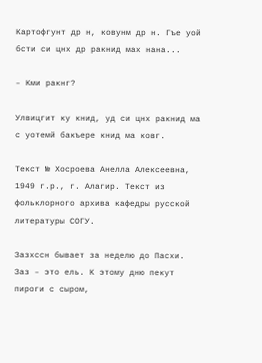Картофгунт др н, ковунм др н. Гъе уой бсти си цнх др ракнид мах нана...

– Кми ракнг?

Улвицгит ку книд, уд си цнх ракнид ма с уотемй бакъере книд ма ковг.

Текст № Хосроева Анелла Алексеевна, 1949 г.р., г. Алагир. Текст из фольклорного архива кафедры русской литературы СОГУ.

Зазхссн бывает за неделю до Пасхи. Заз – это ель. К этому дню пекут пироги с сыром,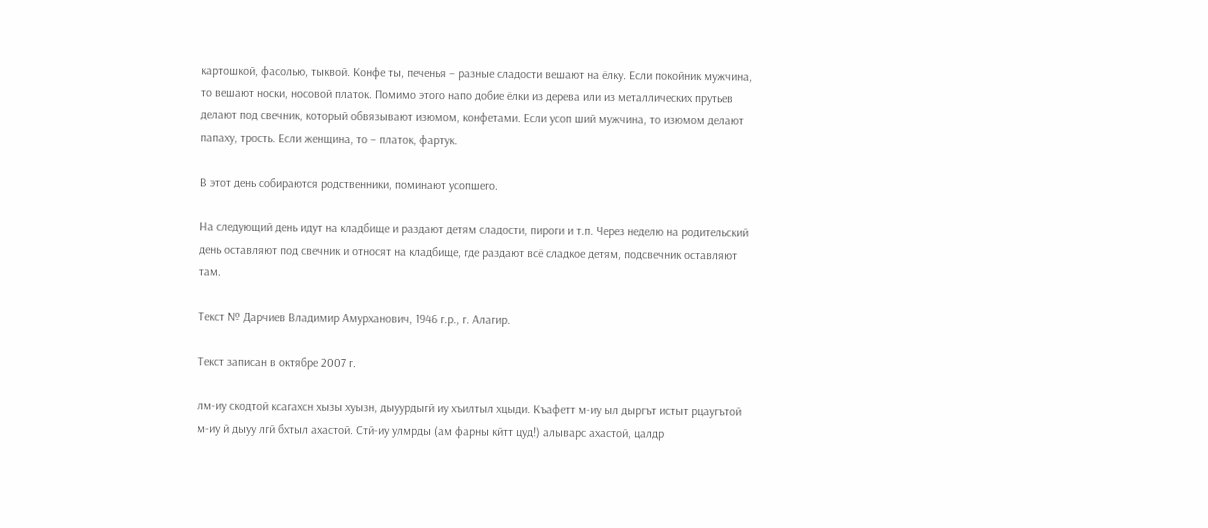картошкой, фасолью, тыквой. Конфе ты, печенья – разные сладости вешают на ёлку. Если покойник мужчина, то вешают носки, носовой платок. Помимо этого напо добие ёлки из дерева или из металлических прутьев делают под свечник, который обвязывают изюмом, конфетами. Если усоп ший мужчина, то изюмом делают папаху, трость. Если женщина, то – платок, фартук.

В этот день собираются родственники, поминают усопшего.

На следующий день идут на кладбище и раздают детям сладости, пироги и т.п. Через неделю на родительский день оставляют под свечник и относят на кладбище, где раздают всё сладкое детям, подсвечник оставляют там.

Текст № Дарчиев Владимир Амурханович, 1946 г.р., г. Алагир.

Текст записан в октябре 2007 г.

лм-иу скодтой ксагахсн хызы хуызн, дыуурдыгй иу хъилтыл хцыди. Къафетт м-иу ыл дыргът истыт рцаугътой м-иу й дыуу лгй бхтыл ахастой. Стй-иу улмрды (ам фарны кйтт цуд!) алыварс ахастой, цалдр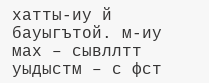хатты-иу й бауыгътой. м-иу мах – сывллтт уыдыстм – с фст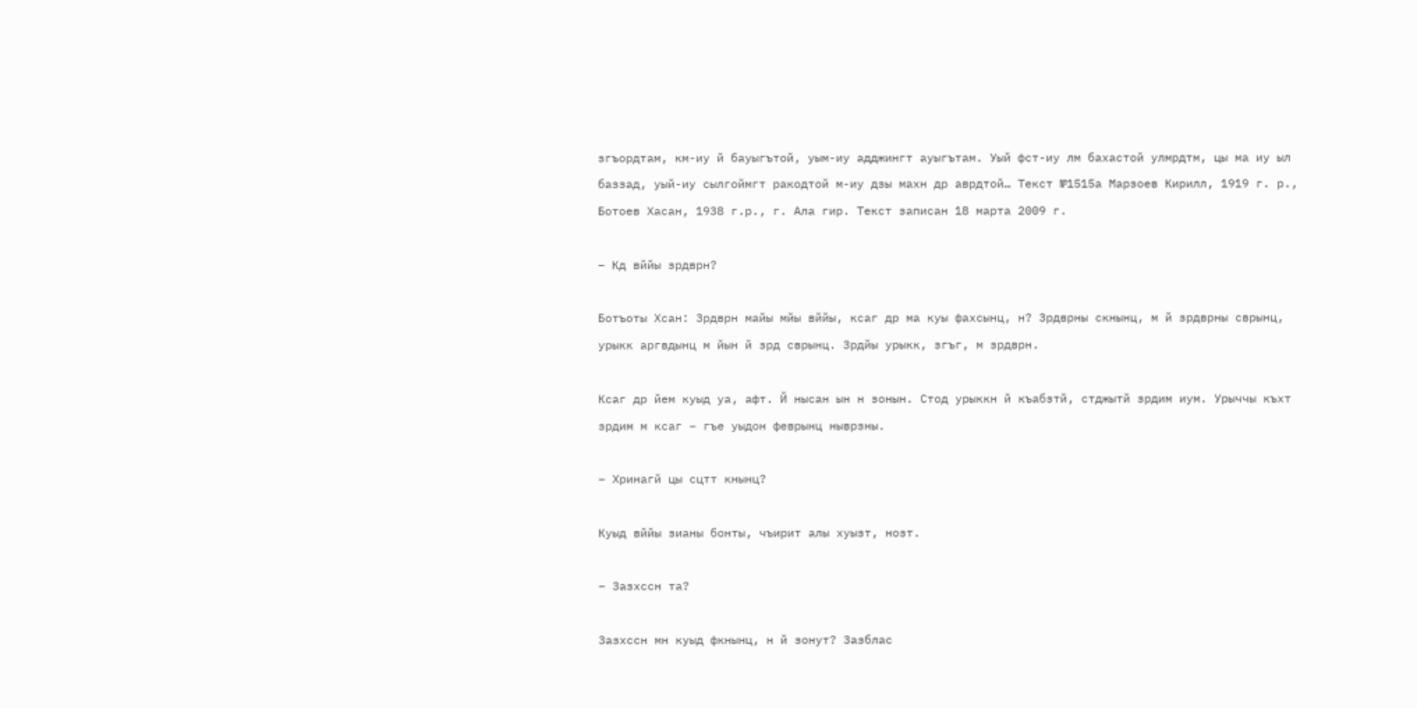згъордтам, км-иу й бауыгътой, уым-иу адджингт ауыгътам. Уый фст-иу лм бахастой улмрдтм, цы ма иу ыл баззад, уый-иу сылгоймгт ракодтой м-иу дзы махн др аврдтой… Текст №1515а Марзоев Кирилл, 1919 г. р., Ботоев Хасан, 1938 г.р., г. Ала гир. Текст записан 18 марта 2009 г.

– Кд вййы зрдврн?

Ботъоты Хсан: Зрдврн майы мйы вййы, ксаг др ма куы фахсынц, н? Зрдврны скнынц, м й зрдврны сврынц, урыкк аргвдынц м йын й зрд сврынц. Зрдйы урыкк, згъг, м зрдврн.

Ксаг др йем куыд уа, афт. Й нысан ын н зонын. Стод урыккн й къабзтй, стджытй зрдим иум. Урыччы къхт зрдим м ксаг – гъе уыдон феврынц ныврзны.

– Хринагй цы сцтт кнынц?

Куыд вййы зианы бонты, чъирит алы хуызт, нозт.

– Зазхссн та?

Зазхссн мн куыд фкнынц, н й зонут? Зазблас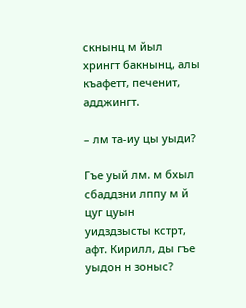скнынц м йыл хрингт бакнынц, алы къафетт, печенит, адджингт.

– лм та-иу цы уыди?

Гъе уый лм. м бхыл сбаддзни лппу м й цуг цуын уидздзысты кстрт, афт. Кирилл, ды гъе уыдон н зоныс?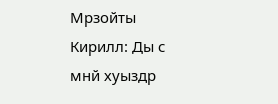Мрзойты Кирилл: Ды с мнй хуыздр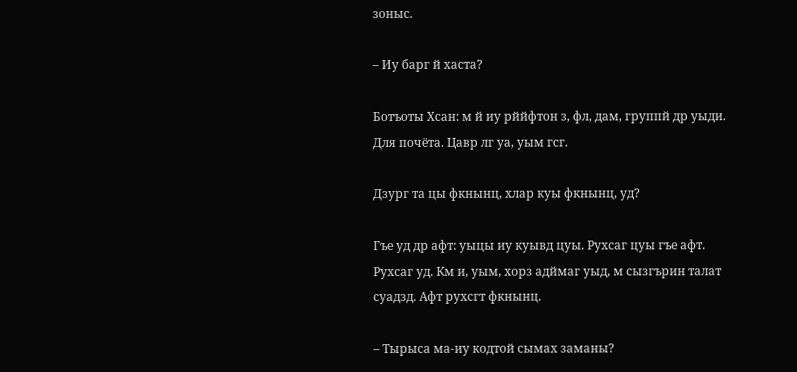зоныс.

– Иу барг й хаста?

Ботъоты Хсан: м й иу рййфтон з, фл, дам, группй др уыди. Для почёта. Цавр лг уа, уым гсг.

Дзург та цы фкнынц, хлар куы фкнынц, уд?

Гъе уд др афт: уыцы иу куывд цуы. Рухсаг цуы гъе афт. Рухсаг уд. Км и, уым, хорз адймаг уыд, м сызгърин талат суадзд. Афт рухсгт фкнынц.

– Тырыса ма-иу кодтой сымах заманы?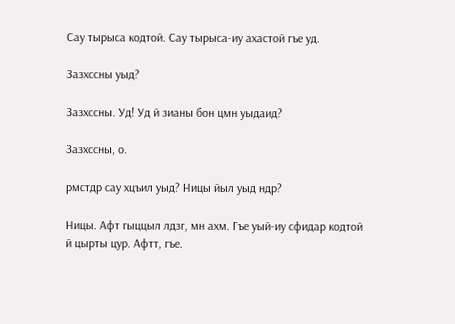Сау тырыса кодтой. Сау тырыса-иу ахастой гъе уд.

Зазхссны уыд?

Зазхссны. Уд! Уд й зианы бон цмн уыдаид?

Зазхссны, о.

рмстдр сау хцъил уыд? Ницы йыл уыд ндр?

Ницы. Афт гыццыл лдзг, мн ахм. Гъе уый-иу сфидар кодтой й цырты цур. Афтт, гъе.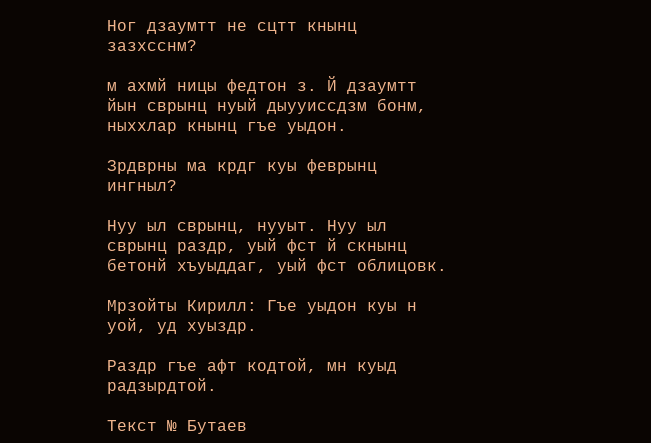Ног дзаумтт не сцтт кнынц зазхсснм?

м ахмй ницы федтон з. Й дзаумтт йын сврынц нуый дыууиссдзм бонм, ныххлар кнынц гъе уыдон.

Зрдврны ма крдг куы феврынц ингныл?

Нуу ыл сврынц, нууыт. Нуу ыл сврынц раздр, уый фст й скнынц бетонй хъуыддаг, уый фст облицовк.

Мрзойты Кирилл: Гъе уыдон куы н уой, уд хуыздр.

Раздр гъе афт кодтой, мн куыд радзырдтой.

Текст № Бутаев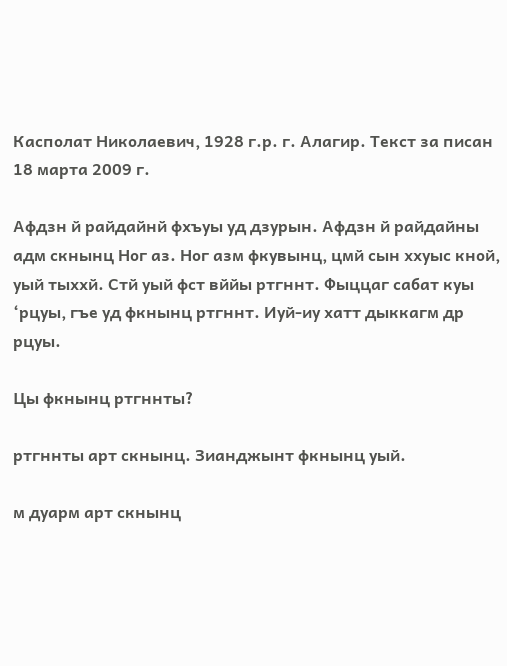Касполат Николаевич, 1928 г.р. г. Алагир. Текст за писан 18 марта 2009 г.

Афдзн й райдайнй фхъуы уд дзурын. Афдзн й райдайны адм скнынц Ног аз. Ног азм фкувынц, цмй сын ххуыс кной, уый тыххй. Стй уый фст вййы ртгннт. Фыццаг сабат куы ‘рцуы, гъе уд фкнынц ртгннт. Иуй-иу хатт дыккагм др рцуы.

Цы фкнынц ртгннты?

ртгннты арт скнынц. Зианджынт фкнынц уый.

м дуарм арт скнынц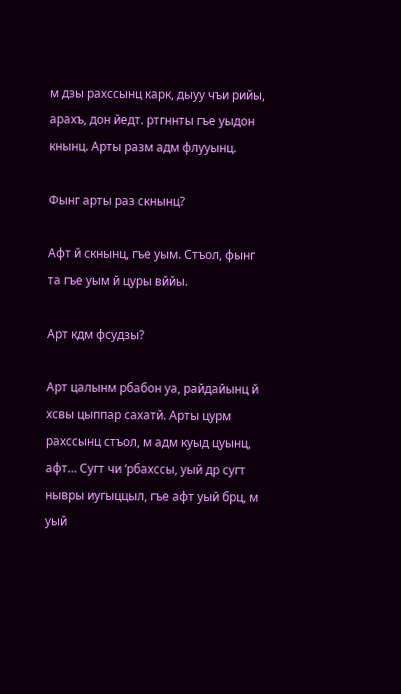м дзы рахссынц карк, дыуу чъи рийы, арахъ, дон йедт. ртгннты гъе уыдон кнынц. Арты разм адм флууынц.

Фынг арты раз скнынц?

Афт й скнынц, гъе уым. Стъол, фынг та гъе уым й цуры вййы.

Арт кдм фсудзы?

Арт цалынм рбабон уа, райдайынц й хсвы цыппар сахатй. Арты цурм рахссынц стъол, м адм куыд цуынц, афт… Сугт чи ‘рбахссы, уый др сугт нывры иугыццыл, гъе афт уый брц, м уый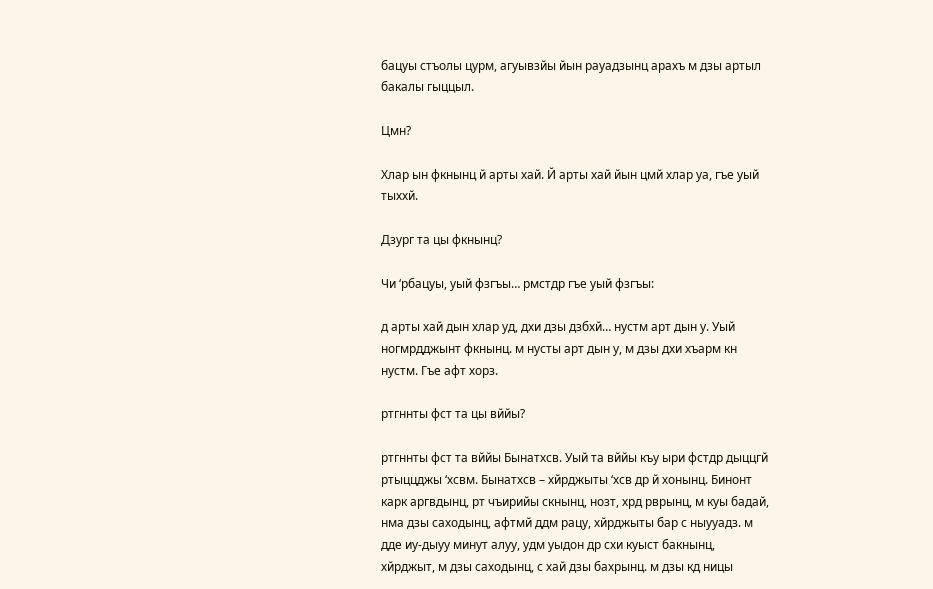бацуы стъолы цурм, агуывзйы йын рауадзынц арахъ м дзы артыл бакалы гыццыл.

Цмн?

Хлар ын фкнынц й арты хай. Й арты хай йын цмй хлар уа, гъе уый тыххй.

Дзург та цы фкнынц?

Чи ‘рбацуы, уый фзгъы… рмстдр гъе уый фзгъы:

д арты хай дын хлар уд, дхи дзы дзбхй… нустм арт дын у. Уый ногмрдджынт фкнынц. м нусты арт дын у, м дзы дхи хъарм кн нустм. Гъе афт хорз.

ртгннты фст та цы вййы?

ртгннты фст та вййы Бынатхсв. Уый та вййы къу ыри фстдр дыццгй ртыццджы ‘хсвм. Бынатхсв – хйрджыты ‘хсв др й хонынц. Бинонт карк аргвдынц, рт чъирийы скнынц, нозт, хрд рврынц, м куы бадай, нма дзы саходынц, афтмй ддм рацу, хйрджыты бар с ныууадз. м дде иу-дыуу минут алуу, удм уыдон др схи куыст бакнынц, хйрджыт, м дзы саходынц, с хай дзы бахрынц. м дзы кд ницы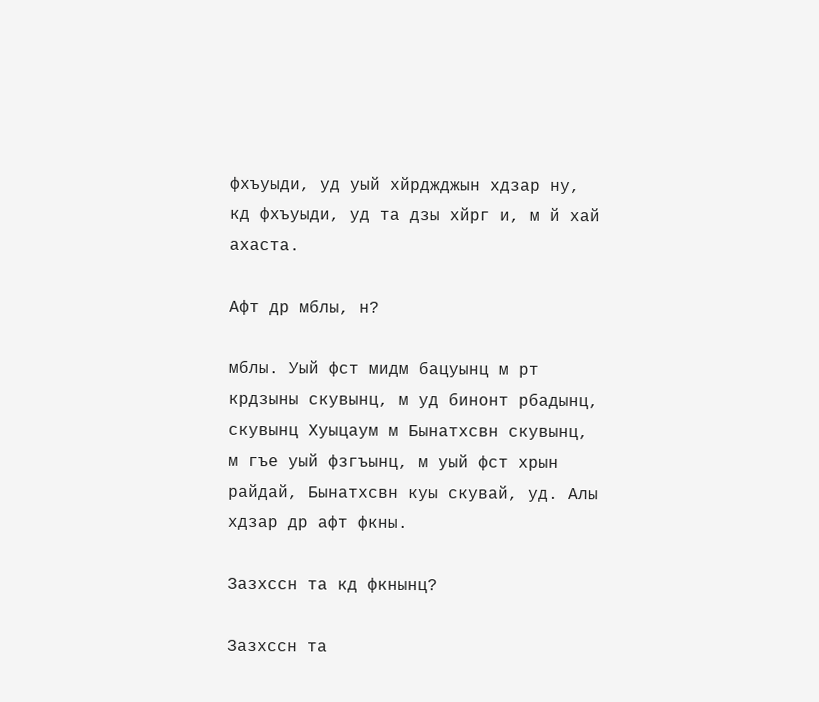фхъуыди, уд уый хйрджджын хдзар ну, кд фхъуыди, уд та дзы хйрг и, м й хай ахаста.

Афт др мблы, н?

мблы. Уый фст мидм бацуынц м рт крдзыны скувынц, м уд бинонт рбадынц, скувынц Хуыцаум м Бынатхсвн скувынц, м гъе уый фзгъынц, м уый фст хрын райдай, Бынатхсвн куы скувай, уд. Алы хдзар др афт фкны.

Зазхссн та кд фкнынц?

Зазхссн та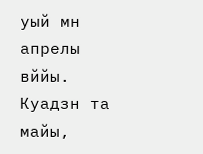уый мн апрелы вййы. Куадзн та майы,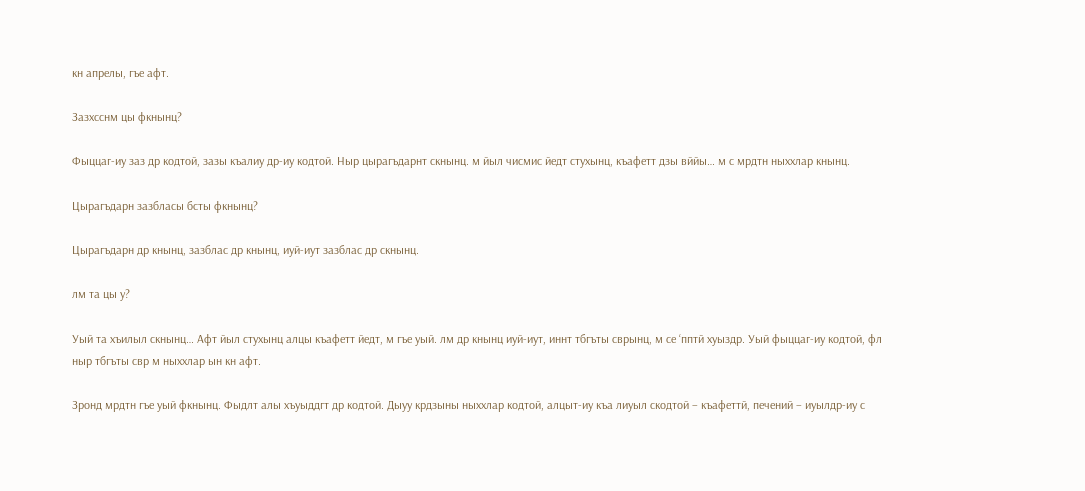кн апрелы, гъе афт.

Зазхсснм цы фкнынц?

Фыццаг-иу заз др кодтой, зазы къалиу др-иу кодтой. Ныр цырагъдарнт скнынц. м йыл чисмис йедт стухынц, къафетт дзы вййы… м с мрдтн ныххлар кнынц.

Цырагъдарн зазбласы бсты фкнынц?

Цырагъдарн др кнынц, зазблас др кнынц, иуй-иут зазблас др скнынц.

лм та цы у?

Уый та хъилыл скнынц… Афт йыл стухынц алцы къафетт йедт, м гъе уый. лм др кнынц иуй-иут, иннт тбгъты сврынц, м се ‘пптй хуыздр. Уый фыццаг-иу кодтой, фл ныр тбгъты свр м ныххлар ын кн афт.

Зронд мрдтн гъе уый фкнынц. Фыдлт алы хъуыддгт др кодтой. Дыуу крдзыны ныххлар кодтой, алцыт-иу къа лиуыл скодтой – къафеттй, печений – иуылдр-иу с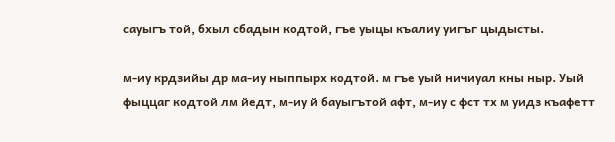сауыгъ той, бхыл сбадын кодтой, гъе уыцы къалиу уигъг цыдысты.

м-иу крдзийы др ма-иу ныппырх кодтой. м гъе уый ничиуал кны ныр. Уый фыццаг кодтой лм йедт, м-иу й бауыгътой афт, м-иу с фст тх м уидз къафетт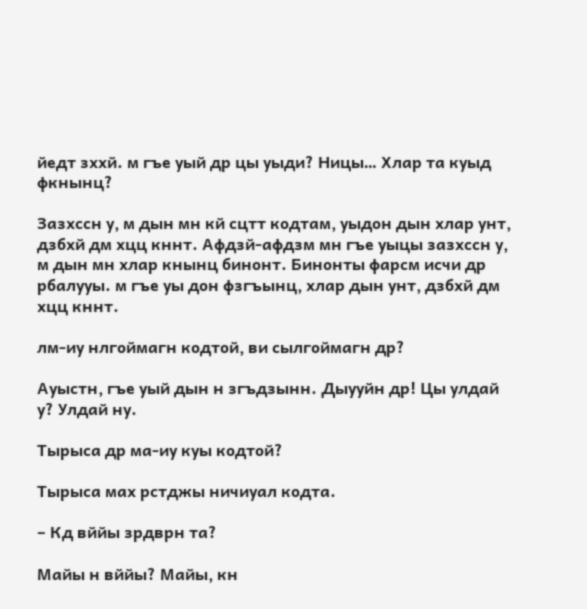йедт зххй. м гъе уый др цы уыди? Ницы… Хлар та куыд фкнынц?

Зазхссн у, м дын мн кй сцтт кодтам, уыдон дын хлар унт, дзбхй дм хцц кннт. Афдзй-афдзм мн гъе уыцы зазхссн у, м дын мн хлар кнынц бинонт. Бинонты фарсм исчи др рбалууы. м гъе уы дон фзгъынц, хлар дын унт, дзбхй дм хцц кннт.

лм-иу нлгоймагн кодтой, ви сылгоймагн др?

Ауыстн, гъе уый дын н згъдзынн. Дыууйн др! Цы улдай у? Улдай ну.

Тырыса др ма-иу куы кодтой?

Тырыса мах рстджы ничиуал кодта.

– Кд вййы зрдврн та?

Майы н вййы? Майы, кн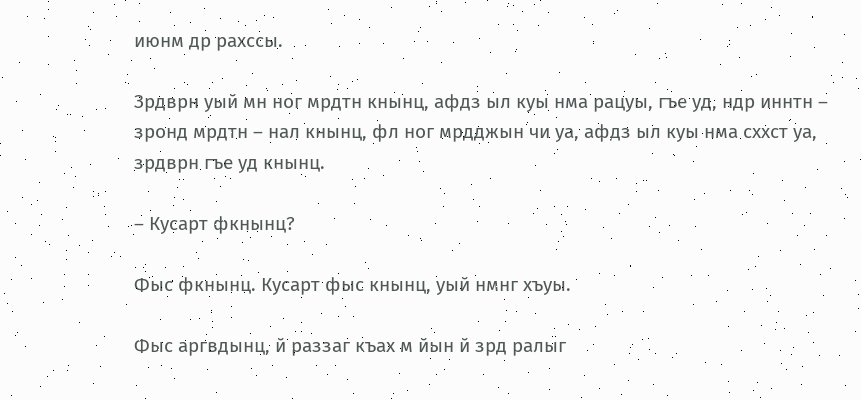июнм др рахссы.

Зрдврн уый мн ног мрдтн кнынц, афдз ыл куы нма рацуы, гъе уд, ндр иннтн – зронд мрдтн – нал кнынц, фл ног мрдджын чи уа, афдз ыл куы нма сххст уа, зрдврн гъе уд кнынц.

– Кусарт фкнынц?

Фыс фкнынц. Кусарт фыс кнынц, уый нмнг хъуы.

Фыс аргвдынц, й раззаг къах м йын й зрд ралыг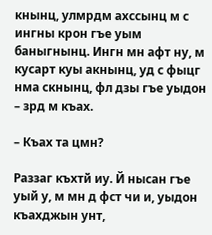кнынц, улмрдм ахссынц м с ингны крон гъе уым баныгнынц. Ингн мн афт ну, м кусарт куы акнынц, уд с фыцг нма скнынц, фл дзы гъе уыдон – зрд м къах.

– Къах та цмн?

Раззаг къхтй иу. Й нысан гъе уый у, м мн д фст чи и, уыдон къахджын унт,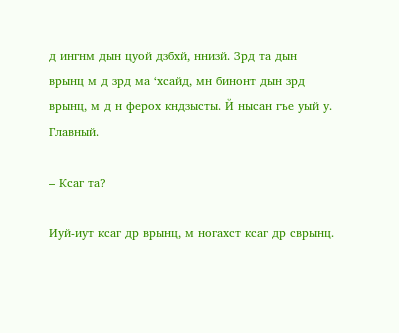д ингнм дын цуой дзбхй, ннизй. Зрд та дын врынц м д зрд ма ‘хсайд, мн бинонт дын зрд врынц, м д н ферох кндзысты. Й нысан гъе уый у. Главный.

– Ксаг та?

Иуй-иут ксаг др врынц, м ногахст ксаг др сврынц.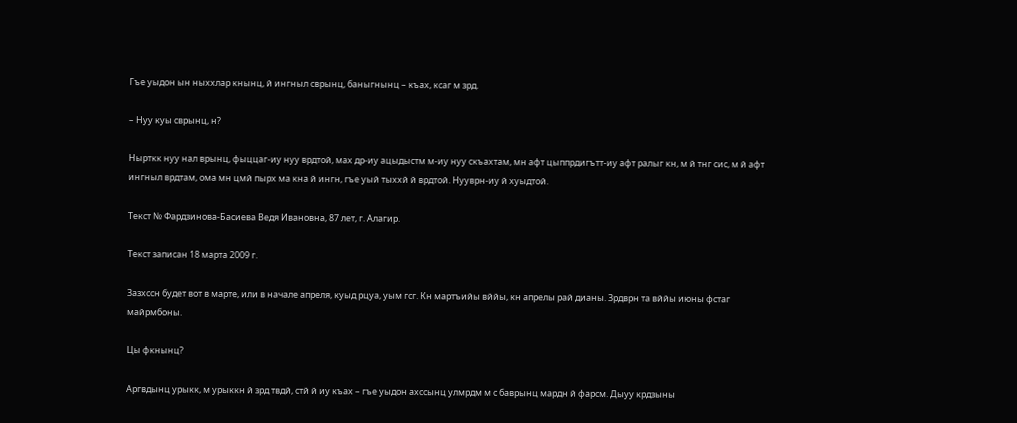Гъе уыдон ын ныххлар кнынц, й ингныл сврынц, баныгнынц – къах, ксаг м зрд.

– Нуу куы сврынц, н?

Нырткк нуу нал врынц, фыццаг-иу нуу врдтой, мах др-иу ацыдыстм м-иу нуу скъахтам, мн афт цыппрдигътт-иу афт ралыг кн, м й тнг сис, м й афт ингныл врдтам, ома мн цмй пырх ма кна й ингн, гъе уый тыххй й врдтой. Нууврн-иу й хуыдтой.

Текст № Фардзинова-Басиева Ведя Ивановна, 87 лет, г. Алагир.

Текст записан 18 марта 2009 г.

Зазхссн будет вот в марте, или в начале апреля, куыд рцуа, уым гсг. Кн мартъийы вййы, кн апрелы рай дианы. Зрдврн та вййы июны фстаг майрмбоны.

Цы фкнынц?

Аргвдынц урыкк, м урыккн й зрд твдй, стй й иу къах – гъе уыдон ахссынц улмрдм м с баврынц мардн й фарсм. Дыуу крдзыны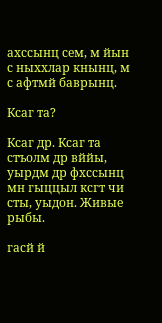ахссынц сем, м йын с ныххлар кнынц, м с афтмй баврынц.

Ксаг та?

Ксаг др. Ксаг та стъолм др вййы, уырдм др фхссынц мн гыццыл ксгт чи сты, уыдон. Живые рыбы.

гасй й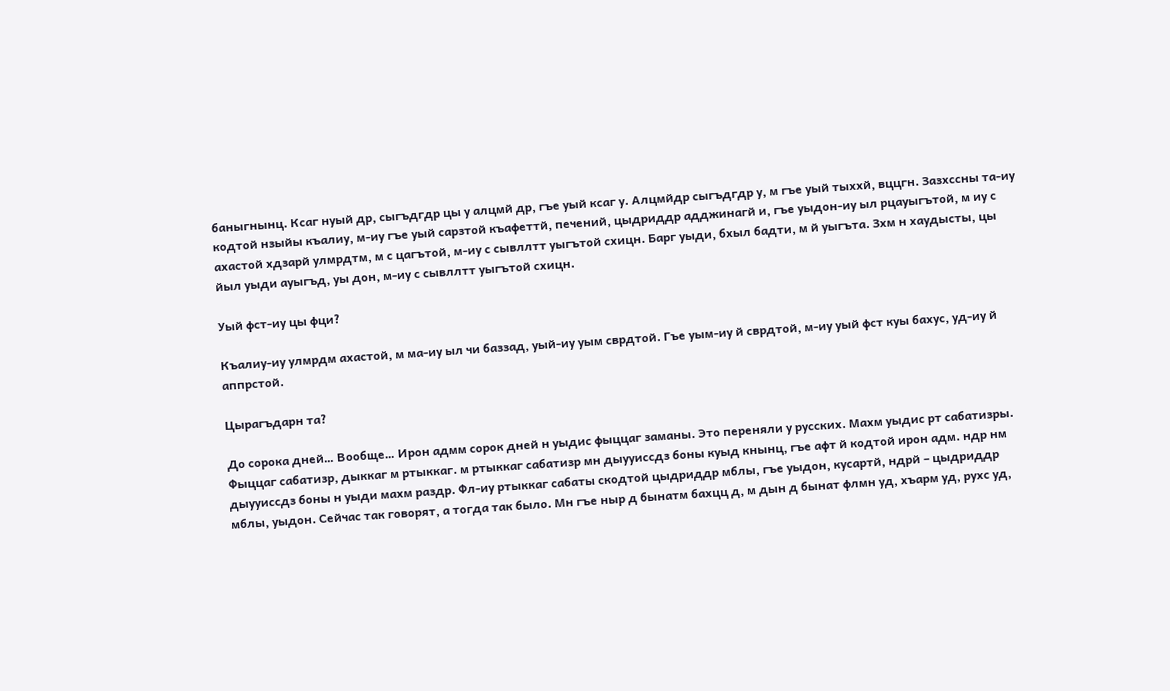баныгнынц. Ксаг нуый др, сыгъдгдр цы у алцмй др, гъе уый ксаг у. Алцмйдр сыгъдгдр у, м гъе уый тыххй, вццгн. Зазхссны та-иу кодтой нзыйы къалиу, м-иу гъе уый сарзтой къафеттй, печений, цыдриддр адджинагй и, гъе уыдон-иу ыл рцауыгътой, м иу с ахастой хдзарй улмрдтм, м с цагътой, м-иу с сывллтт уыгътой схицн. Барг уыди, бхыл бадти, м й уыгъта. Зхм н хаудысты, цы йыл уыди ауыгъд, уы дон, м-иу с сывллтт уыгътой схицн.

Уый фст-иу цы фци?

Къалиу-иу улмрдм ахастой, м ма-иу ыл чи баззад, уый-иу уым сврдтой. Гъе уым-иу й сврдтой, м-иу уый фст куы бахус, уд-иу й аппрстой.

Цырагъдарн та?

До сорока дней… Вообще… Ирон адмм сорок дней н уыдис фыццаг заманы. Это переняли у русских. Махм уыдис рт сабатизры. Фыццаг сабатизр, дыккаг м ртыккаг. м ртыккаг сабатизр мн дыууиссдз боны куыд кнынц, гъе афт й кодтой ирон адм. ндр нм дыууиссдз боны н уыди махм раздр. Фл-иу ртыккаг сабаты скодтой цыдриддр мблы, гъе уыдон, кусартй, ндрй – цыдриддр мблы, уыдон. Сейчас так говорят, а тогда так было. Мн гъе ныр д бынатм бахцц д, м дын д бынат флмн уд, хъарм уд, рухс уд,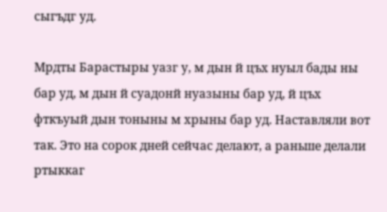сыгъдг уд.

Мрдты Барастыры уазг у, м дын й цъх нуыл бады ны бар уд, м дын й суадонй нуазыны бар уд, й цъх фткъуый дын тоныны м хрыны бар уд. Наставляли вот так. Это на сорок дней сейчас делают, а раньше делали ртыккаг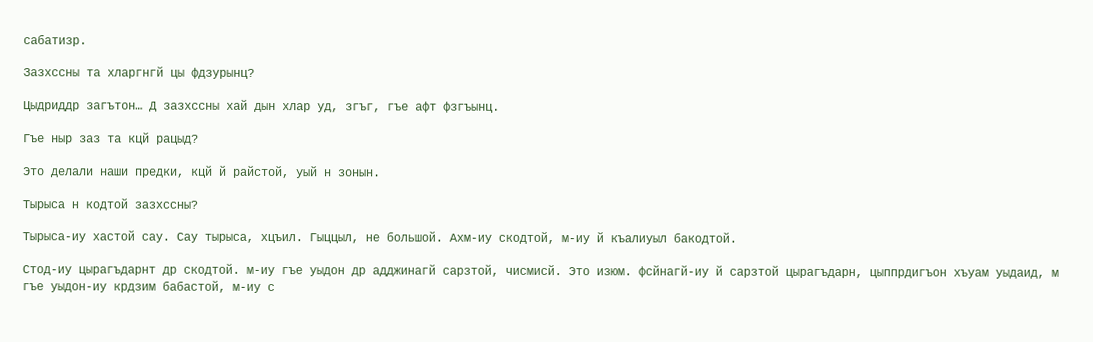сабатизр.

Зазхссны та хларгнгй цы фдзурынц?

Цыдриддр загътон… Д зазхссны хай дын хлар уд, згъг, гъе афт фзгъынц.

Гъе ныр заз та кцй рацыд?

Это делали наши предки, кцй й райстой, уый н зонын.

Тырыса н кодтой зазхссны?

Тырыса-иу хастой сау. Сау тырыса, хцъил. Гыццыл, не большой. Ахм-иу скодтой, м-иу й къалиуыл бакодтой.

Стод-иу цырагъдарнт др скодтой. м-иу гъе уыдон др адджинагй сарзтой, чисмисй. Это изюм. фсйнагй-иу й сарзтой цырагъдарн, цыппрдигъон хъуам уыдаид, м гъе уыдон-иу крдзим бабастой, м-иу с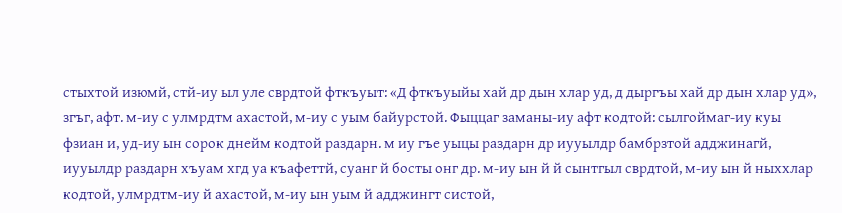стыхтой изюмй, стй-иу ыл уле сврдтой фткъуыт: «Д фткъуыйы хай др дын хлар уд, д дыргъы хай др дын хлар уд», згъг, афт. м-иу с улмрдтм ахастой, м-иу с уым байурстой. Фыццаг заманы-иу афт кодтой: сылгоймаг-иу куы фзиан и, уд-иу ын сорок днейм кодтой раздарн. м иу гъе уыцы раздарн др иууылдр бамбрзтой адджинагй, иууылдр раздарн хъуам хгд уа къафеттй, суанг й босты онг др. м-иу ын й й сынтгыл сврдтой, м-иу ын й ныххлар кодтой, улмрдтм-иу й ахастой, м-иу ын уым й адджингт систой,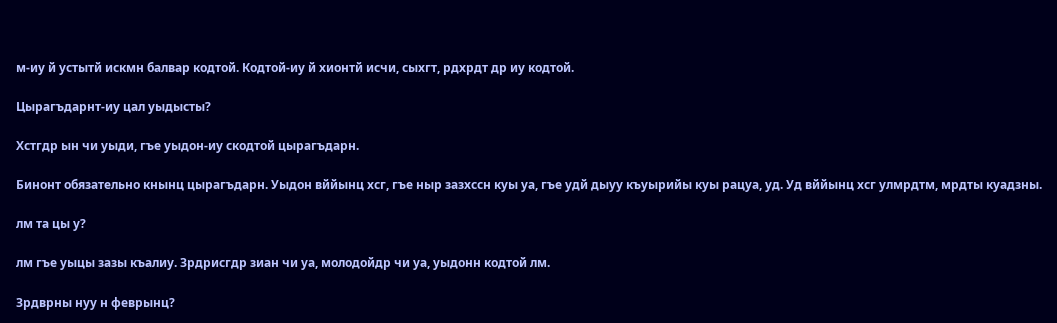м-иу й устытй искмн балвар кодтой. Кодтой-иу й хионтй исчи, сыхгт, рдхрдт др иу кодтой.

Цырагъдарнт-иу цал уыдысты?

Хстгдр ын чи уыди, гъе уыдон-иу скодтой цырагъдарн.

Бинонт обязательно кнынц цырагъдарн. Уыдон вййынц хсг, гъе ныр зазхссн куы уа, гъе удй дыуу къуырийы куы рацуа, уд. Уд вййынц хсг улмрдтм, мрдты куадзны.

лм та цы у?

лм гъе уыцы зазы къалиу. Зрдрисгдр зиан чи уа, молодойдр чи уа, уыдонн кодтой лм.

Зрдврны нуу н феврынц?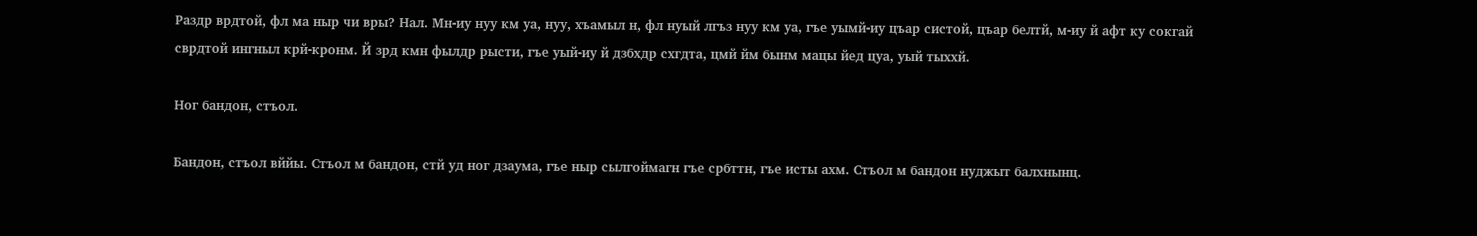Раздр врдтой, фл ма ныр чи вры? Нал. Мн-иу нуу км уа, нуу, хъамыл н, фл нуый лгъз нуу км уа, гъе уымй-иу цъар систой, цъар белтй, м-иу й афт ку сокгай сврдтой ингныл крй-кронм. Й зрд кмн фылдр рысти, гъе уый-иу й дзбхдр схгдта, цмй йм бынм мацы йед цуа, уый тыххй.

Ног бандон, стъол.

Бандон, стъол вййы. Стъол м бандон, стй уд ног дзаума, гъе ныр сылгоймагн гъе србттн, гъе исты ахм. Стъол м бандон нуджыт балхнынц.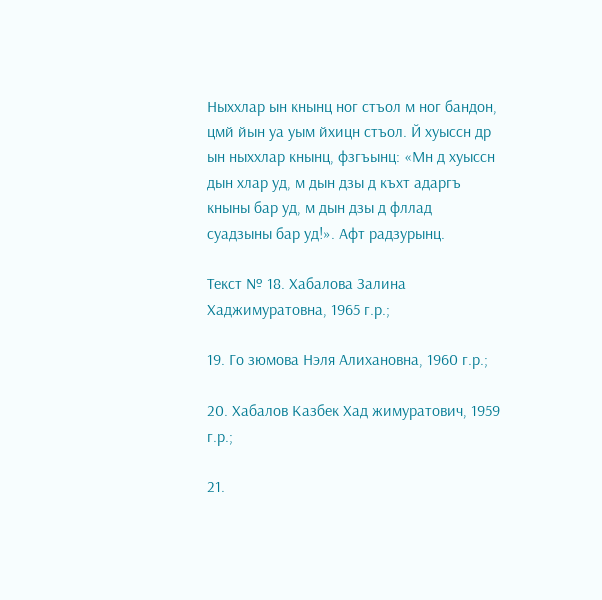Ныххлар ын кнынц ног стъол м ног бандон, цмй йын уа уым йхицн стъол. Й хуыссн др ын ныххлар кнынц, фзгъынц: «Мн д хуыссн дын хлар уд, м дын дзы д къхт адаргъ кныны бар уд, м дын дзы д фллад суадзыны бар уд!». Афт радзурынц.

Текст № 18. Хабалова Залина Хаджимуратовна, 1965 г.р.;

19. Го зюмова Нэля Алихановна, 1960 г.р.;

20. Хабалов Казбек Хад жимуратович, 1959 г.р.;

21.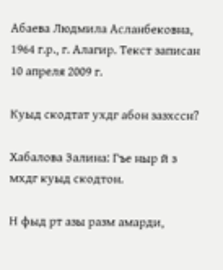Абаева Людмила Асланбековна, 1964 г.р., г. Алагир. Текст записан 10 апреля 2009 г.

Куыд скодтат ухдг абон зазхссн?

Хабалова Залина: Гъе ныр й з мхдг куыд скодтон.

Н фыд рт азы разм амарди,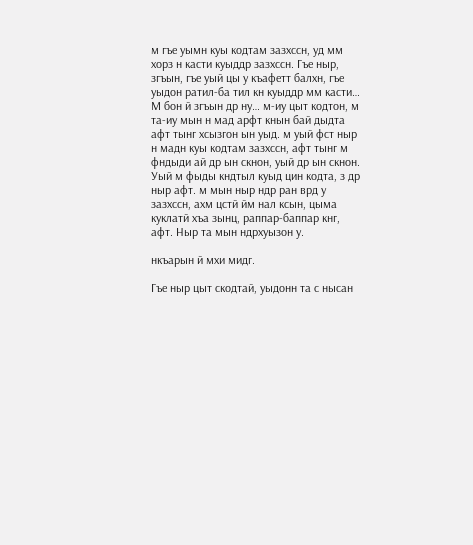м гъе уымн куы кодтам зазхссн, уд мм хорз н касти куыддр зазхссн. Гъе ныр, згъын, гъе уый цы у къафетт балхн, гъе уыдон ратил-ба тил кн куыддр мм касти… М бон й згъын др ну… м-иу цыт кодтон, м та-иу мын н мад арфт кнын бай дыдта афт тынг хсызгон ын уыд. м уый фст ныр н мадн куы кодтам зазхссн, афт тынг м фндыди ай др ын скнон, уый др ын скнон. Уый м фыды кндтыл куыд цин кодта, з др ныр афт. м мын ныр ндр ран врд у зазхссн, ахм цстй йм нал ксын, цыма куклатй хъа зынц, раппар-баппар кнг, афт. Ныр та мын ндрхуызон у.

нкъарын й мхи мидг.

Гъе ныр цыт скодтай, уыдонн та с нысан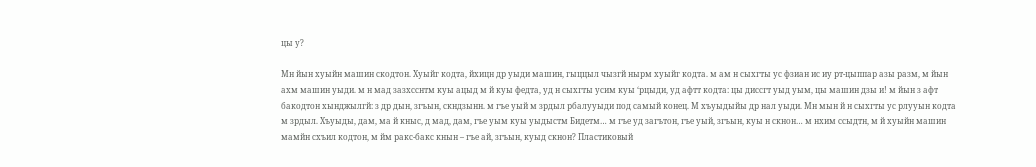цы у?

Мн йын хуыйн машин скодтон. Хуыйг кодта, йхицн др уыди машин, гыццыл чызгй нырм хуыйг кодта. м ам н сыхгты ус фзиан ис иу рт-цыппар азы разм, м йын ахм машин уыди. м н мад зазхсснтм куы ацыд м й куы федта, уд н сыхгты усим куы ‘рцыди, уд афтт кодта: цы диссгт уыд уым, цы машин дзы и! м йын з афт бакодтон хынджылгй: з др дын, згъын, скндзынн. м гъе уый м зрдыл рбалууыди под самый конец. М хъуыдыйы др нал уыди. Мн мын й н сыхгты ус рлууын кодта м зрдыл. Хъуыды, дам, ма й кныс, д мад, дам, гъе уым куы уыдыстм Бидетм… м гъе уд загътон, гъе уый, згъын, куы н скнон… м нхим ссыдтн, м й хуыйн машин мамйн схъил кодтон, м йм ракс-бакс кнын – гъе ай, згъын, куыд скнон? Пластиковый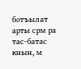ботъылат арты срм ра тас-батас кнын, м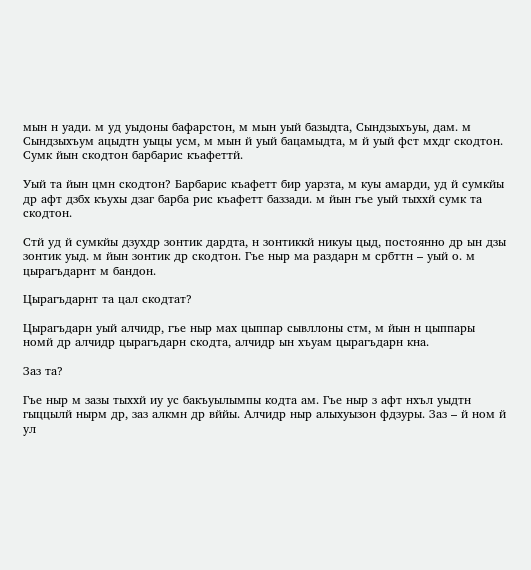мын н уади. м уд уыдоны бафарстон, м мын уый базыдта, Сындзыхъуы, дам. м Сындзыхъум ацыдтн уыцы усм, м мын й уый бацамыдта, м й уый фст мхдг скодтон. Сумк йын скодтон барбарис къафеттй.

Уый та йын цмн скодтон? Барбарис къафетт бир уарзта, м куы амарди, уд й сумкйы др афт дзбх къухы дзаг барба рис къафетт баззади. м йын гъе уый тыххй сумк та скодтон.

Стй уд й сумкйы дзухдр зонтик дардта, н зонтиккй никуы цыд, постоянно др ын дзы зонтик уыд. м йын зонтик др скодтон. Гъе ныр ма раздарн м србттн – уый о. м цырагъдарнт м бандон.

Цырагъдарнт та цал скодтат?

Цырагъдарн уый алчидр, гъе ныр мах цыппар сывллоны стм, м йын н цыппары номй др алчидр цырагъдарн скодта, алчидр ын хъуам цырагъдарн кна.

Заз та?

Гъе ныр м зазы тыххй иу ус бакъуылымпы кодта ам. Гъе ныр з афт нхъл уыдтн гыццылй нырм др, заз алкмн др вййы. Алчидр ныр алыхуызон фдзуры. Заз – й ном й ул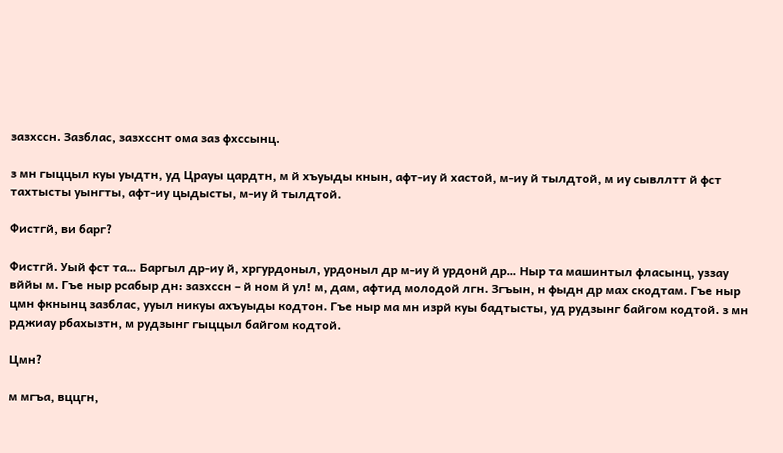зазхссн. Зазблас, зазхсснт ома заз фхссынц.

з мн гыццыл куы уыдтн, уд Црауы цардтн, м й хъуыды кнын, афт-иу й хастой, м-иу й тылдтой, м иу сывллтт й фст тахтысты уынгты, афт-иу цыдысты, м-иу й тылдтой.

Фистгй, ви барг?

Фистгй. Уый фст та… Баргыл др-иу й, хргурдоныл, урдоныл др м-иу й урдонй др… Ныр та машинтыл фласынц, уззау вййы м. Гъе ныр рсабыр дн: зазхссн – й ном й ул! м, дам, афтид молодой лгн. Згъын, н фыдн др мах скодтам. Гъе ныр цмн фкнынц зазблас, ууыл никуы ахъуыды кодтон. Гъе ныр ма мн изрй куы бадтысты, уд рудзынг байгом кодтой. з мн рджиау рбахызтн, м рудзынг гыццыл байгом кодтой.

Цмн?

м мгъа, вццгн,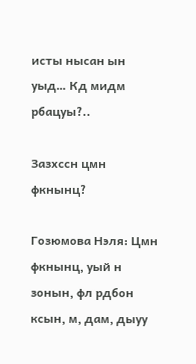исты нысан ын уыд… Кд мидм рбацуы?..

Зазхссн цмн фкнынц?

Гозюмова Нэля: Цмн фкнынц, уый н зонын, фл рдбон ксын, м, дам, дыуу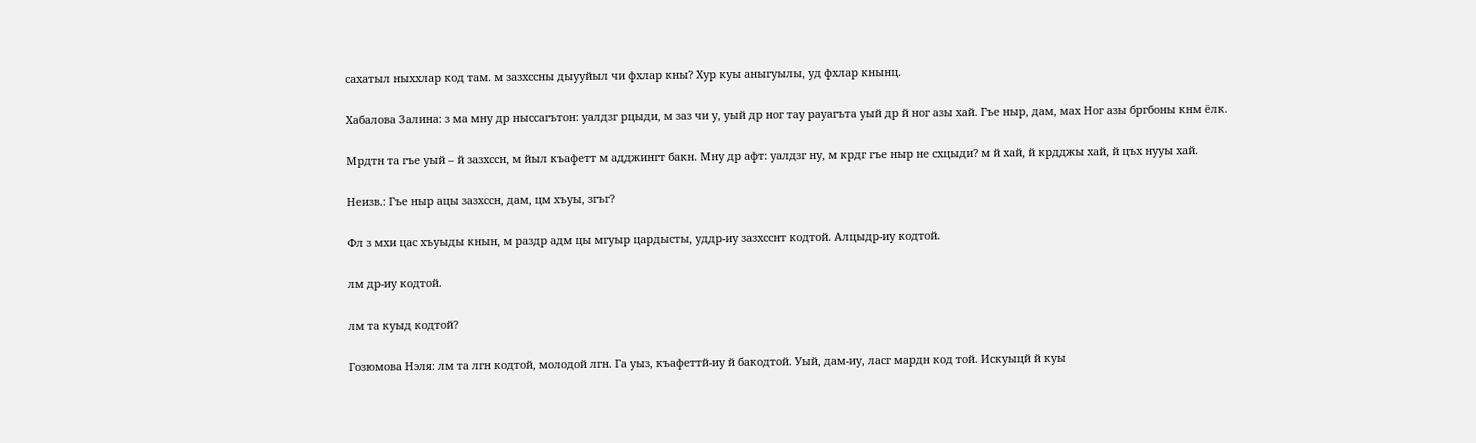сахатыл ныххлар код там. м зазхссны дыууйыл чи фхлар кны? Хур куы аныгуылы, уд фхлар кнынц.

Хабалова Залина: з ма мну др ныссагътон: уалдзг рцыди, м заз чи у, уый др ног тау рауагъта уый др й ног азы хай. Гъе ныр, дам, мах Ног азы бргбоны кнм ёлк.

Мрдтн та гъе уый – й зазхссн, м йыл къафетт м адджингт бакн. Мну др афт: уалдзг ну, м крдг гъе ныр не схцыди? м й хай, й крдджы хай, й цъх нууы хай.

Неизв.: Гъе ныр ацы зазхссн, дам, цм хъуы, згъг?

Фл з мхи цас хъуыды кнын, м раздр адм цы мгуыр цардысты, уддр-иу зазхсснт кодтой. Алцыдр-иу кодтой.

лм др-иу кодтой.

лм та куыд кодтой?

Гозюмова Нэля: лм та лгн кодтой, молодой лгн. Га уыз, къафеттй-иу й бакодтой. Уый, дам-иу, ласг мардн код той. Искуыцй й куы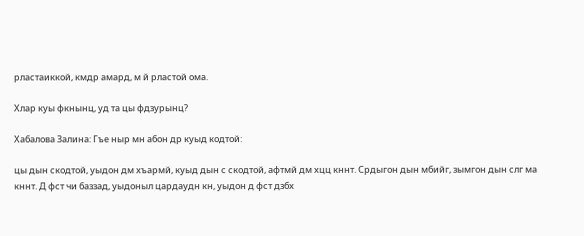рластаиккой, кмдр амард, м й рластой ома.

Хлар куы фкнынц, уд та цы фдзурынц?

Хабалова Залина: Гъе ныр мн абон др куыд кодтой:

цы дын скодтой, уыдон дм хъармй, куыд дын с скодтой, афтмй дм хцц кннт. Срдыгон дын мбийг, зымгон дын слг ма кннт. Д фст чи баззад, уыдоныл цардаудн кн, уыдон д фст дзбх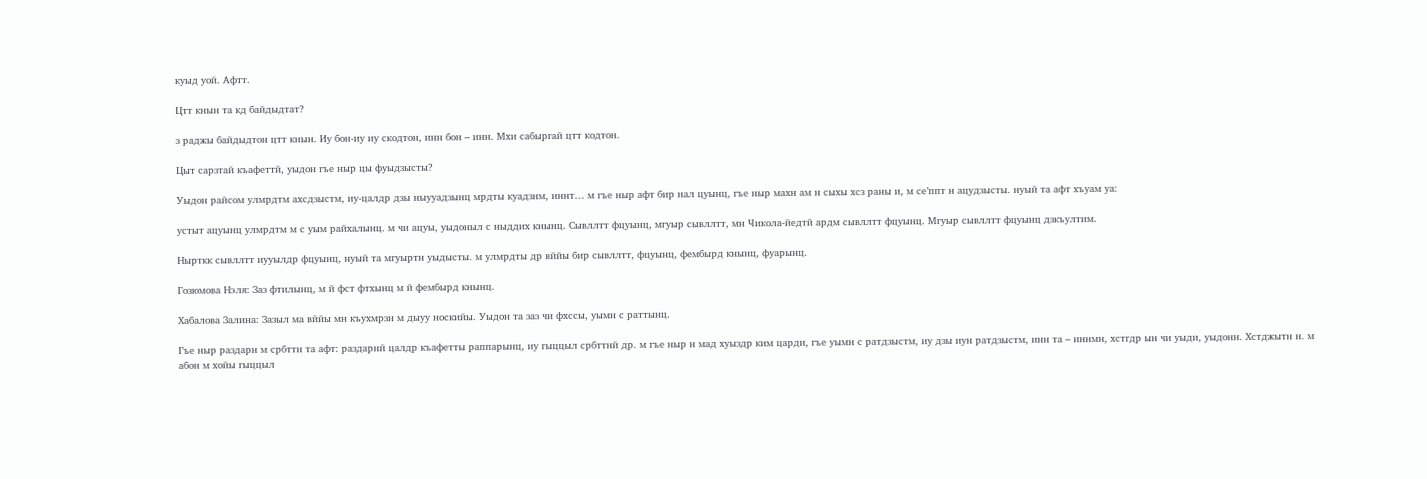куыд уой. Афтт.

Цтт кнын та кд байдыдтат?

з раджы байдыдтон цтт кнын. Иу бон-иу иу скодтон, инн бон – инн. Мхи сабыргай цтт кодтон.

Цыт сарзтай къафеттй, уыдон гъе ныр цы фуыдзысты?

Уыдон райсом улмрдтм ахсдзыстм, иу-цалдр дзы ныууадзынц мрдты куадзнм, иннт… м гъе ныр афт бир нал цуынц, гъе ныр махн ам н сыхы хсз раны и, м се’ппт н ацудзысты. нуый та афт хъуам уа:

устыт ацуынц улмрдтм м с уым райхалынц. м чи ацуы, уыдоныл с ныддих кнынц. Сывллтт фцуынц, мгуыр сывллтт, мн Чикола-йедтй ардм сывллтт фцуынц. Мгуыр сывллтт фцуынц дзкъултим.

Нырткк сывллтт иууылдр фцуынц, нуый та мгуыртн уыдысты. м улмрдты др вййы бир сывллтт, фцуынц, фембырд кнынц, фуарынц.

Гозюмова Нэля: Заз фтилынц, м й фст фтхынц м й фембырд кнынц.

Хабалова Залина: Зазыл ма вййы мн къухмрзн м дыуу носкийы. Уыдон та заз чи фхссы, уымн с раттынц.

Гъе ныр раздарн м србттн та афт: раздарнй цалдр къафетты раппарынц, иу гыццыл србттнй др. м гъе ныр н мад хуыздр ким царди, гъе уымн с ратдзыстм, иу дзы иун ратдзыстм, инн та – иннмн, хстгдр ын чи уыди, уыдонн. Хстджытн н. м абон м хойы гыццыл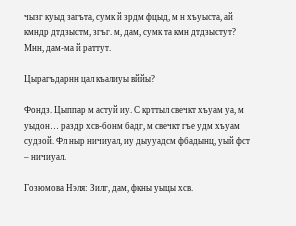чызг куыд загъта, сумк й зрдм фцыд, м н хъуыста, ай кмндр дтдзыстм, згъг. м, дам, сумк та кмн дтдзыстут? Мнн, дам-ма й раттут.

Цырагъдарнн цал къалиуы вййы?

Фондз. Цыппар м астуй иу. С крттыл свечкт хъуам уа, м уыдон… раздр хсв-бонм бадг, м свечкт гъе удм хъуам судзой. Фл ныр ничиуал, иу дыууадсм фбадынц, уый фст – ничиуал.

Гозюмова Нэля: Зилг, дам, фкны уыцы хсв.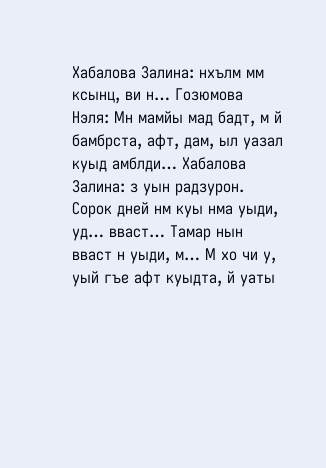Хабалова Залина: нхълм мм ксынц, ви н… Гозюмова Нэля: Мн мамйы мад бадт, м й бамбрста, афт, дам, ыл уазал куыд амблди… Хабалова Залина: з уын радзурон. Сорок дней нм куы нма уыди, уд… вваст… Тамар нын вваст н уыди, м… М хо чи у, уый гъе афт куыдта, й уаты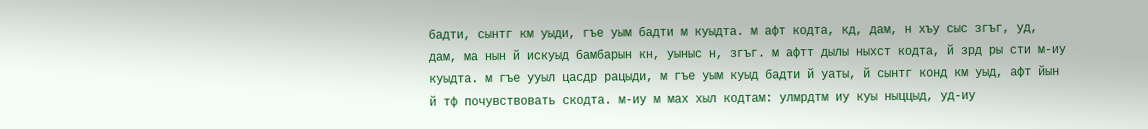бадти, сынтг км уыди, гъе уым бадти м куыдта. м афт кодта, кд, дам, н хъу сыс згъг, уд, дам, ма нын й искуыд бамбарын кн, уыныс н, згъг. м афтт дылы ныхст кодта, й зрд ры сти м-иу куыдта. м гъе ууыл цасдр рацыди, м гъе уым куыд бадти й уаты, й сынтг конд км уыд, афт йын й тф почувствовать скодта. м-иу м мах хыл кодтам: улмрдтм иу куы ныццыд, уд-иу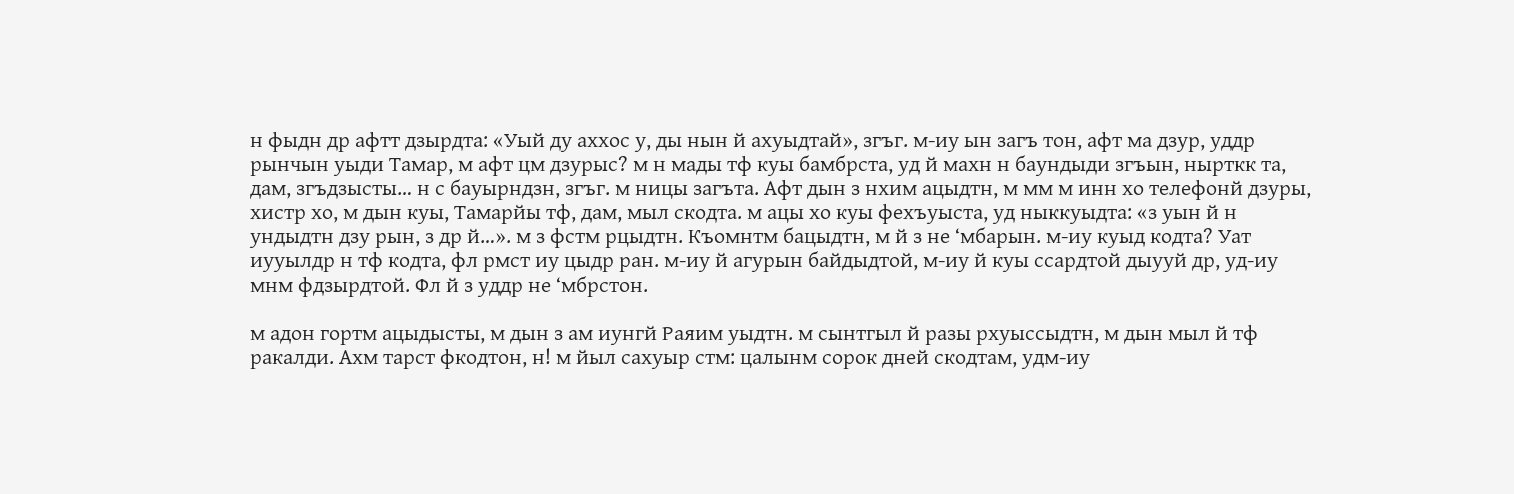н фыдн др афтт дзырдта: «Уый ду аххос у, ды нын й ахуыдтай», згъг. м-иу ын загъ тон, афт ма дзур, уддр рынчын уыди Тамар, м афт цм дзурыс? м н мады тф куы бамбрста, уд й махн н баундыди згъын, нырткк та, дам, згъдзысты… н с бауырндзн, згъг. м ницы загъта. Афт дын з нхим ацыдтн, м мм м инн хо телефонй дзуры, хистр хо, м дын куы, Тамарйы тф, дам, мыл скодта. м ацы хо куы фехъуыста, уд ныккуыдта: «з уын й н ундыдтн дзу рын, з др й…». м з фстм рцыдтн. Къомнтм бацыдтн, м й з не ‘мбарын. м-иу куыд кодта? Уат иууылдр н тф кодта, фл рмст иу цыдр ран. м-иу й агурын байдыдтой, м-иу й куы ссардтой дыууй др, уд-иу мнм фдзырдтой. Фл й з уддр не ‘мбрстон.

м адон гортм ацыдысты, м дын з ам иунгй Раяим уыдтн. м сынтгыл й разы рхуыссыдтн, м дын мыл й тф ракалди. Ахм тарст фкодтон, н! м йыл сахуыр стм: цалынм сорок дней скодтам, удм-иу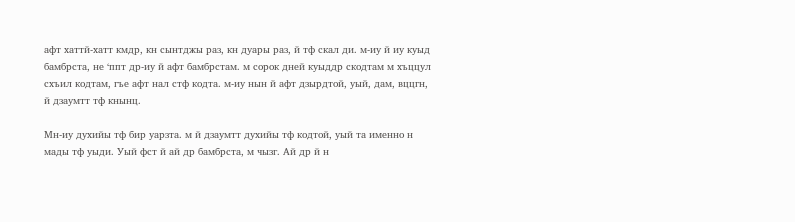афт хаттй-хатт кмдр, кн сынтджы раз, кн дуары раз, й тф скал ди. м-иу й иу куыд бамбрста, не ‘ппт др-иу й афт бамбрстам. м сорок дней куыддр скодтам м хъццул схъил кодтам, гъе афт нал стф кодта. м-иу нын й афт дзырдтой, уый, дам, вццгн, й дзаумтт тф кнынц.

Мн-иу духийы тф бир уарзта. м й дзаумтт духийы тф кодтой, уый та именно н мады тф уыди. Уый фст й ай др бамбрста, м чызг. Ай др й н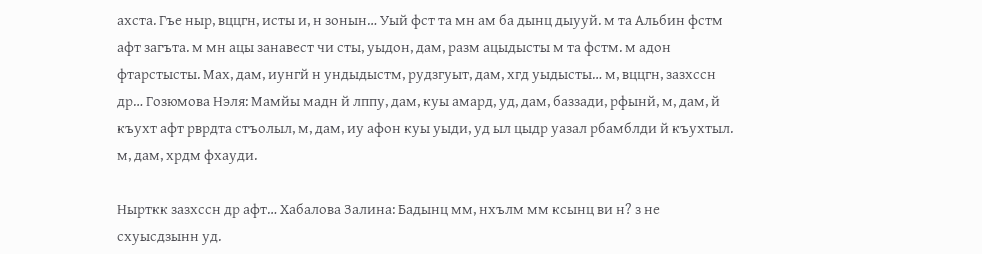ахста. Гъе ныр, вццгн, исты и, н зонын… Уый фст та мн ам ба дынц дыууй. м та Альбин фстм афт загъта. м мн ацы занавест чи сты, уыдон, дам, разм ацыдысты м та фстм. м адон фтарстысты. Мах, дам, иунгй н ундыдыстм, рудзгуыт, дам, хгд уыдысты… м, вццгн, зазхссн др… Гозюмова Нэля: Мамйы мадн й лппу, дам, куы амард, уд, дам, баззади, рфынй, м, дам, й къухт афт рврдта стъолыл, м, дам, иу афон куы уыди, уд ыл цыдр уазал рбамблди й къухтыл. м, дам, хрдм фхауди.

Нырткк зазхссн др афт… Хабалова Залина: Бадынц мм, нхълм мм ксынц ви н? з не схуысдзынн уд.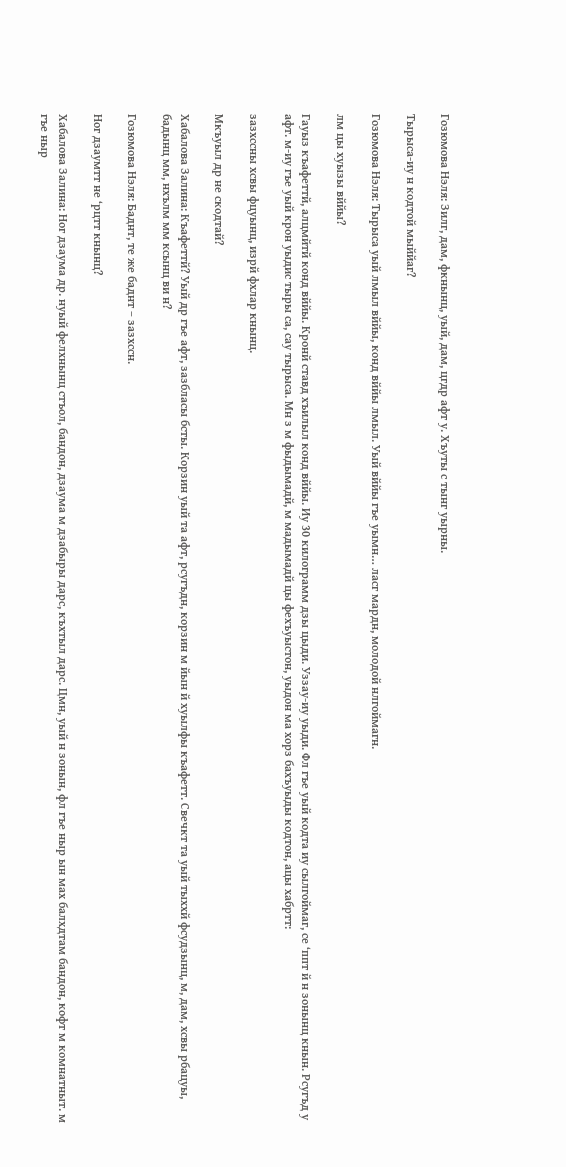Гозюмова Нэля: Зилг, дам, фкнынц, уый, дам, цгдр афт у. Хъуты с тынг уырны.

Тырыса-иу н кодтой мыййаг?

Гозюмова Нэля: Тырыса уый лмыл вййы, конд вййы лмыл. Уый вййы гъе уымн… ласг мардн, молодой нлгоймагн.

лм цы хуызы вййы?

Гауыз къафеттй, алцмйтй конд вййы. Кронй ставд хъилыл конд вййы. Иу 30 килограмм дзы цыди. Уззау-иу уыди. Фл гъе уый кодта иу сылгоймаг, се ‘ппт й н зонынц кнын. Рсугъд у афт. м-иу гъе уый крон уыдис тыры са, сау тырыса. Мн з м фыдымадй, м мадымадй цы фехъуыстон, уыдон ма хорз бахъуыды кодтон, ацы хабртт:

зазхссны хсвы фцуынц, изрй фхлар кнынц.

Мкъуыл др не скодтай?

Хабалова Залина: Къафеттй? Уый др гъе афт, зазбласы бсты. Корзин уый та афт, рсугъдн, корзин м йын й хуылфы къафетт. Свечкт та уый тыххй фсудзынц, м, дам, хсвы рбацуы, бадынц мм, нхълм мм ксынц ви н?

Гозюмова Нэля: Баднт, те же баднт – зазхссн.

Ног дзаумтт не ‘рцтт кнынц?

Хабалова Залина: Ног дзаума др. нуый фелхнынц стъол, бандон, дзаума м дзабыры дарс, къхтыл дарс. Цмн, уый н зонын, фл гъе ныр ын мах балхдтам бандон, кофт м комнатныт. м гъе ныр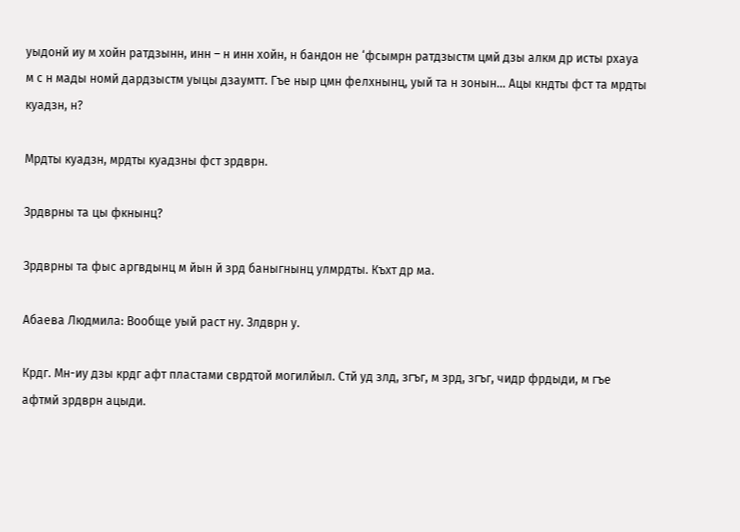уыдонй иу м хойн ратдзынн, инн – н инн хойн, н бандон не ‘фсымрн ратдзыстм цмй дзы алкм др исты рхауа м с н мады номй дардзыстм уыцы дзаумтт. Гъе ныр цмн фелхнынц, уый та н зонын… Ацы кндты фст та мрдты куадзн, н?

Мрдты куадзн, мрдты куадзны фст зрдврн.

Зрдврны та цы фкнынц?

Зрдврны та фыс аргвдынц м йын й зрд баныгнынц улмрдты. Къхт др ма.

Абаева Людмила: Вообще уый раст ну. Злдврн у.

Крдг. Мн-иу дзы крдг афт пластами сврдтой могилйыл. Стй уд злд, згъг, м зрд, згъг, чидр фрдыди, м гъе афтмй зрдврн ацыди.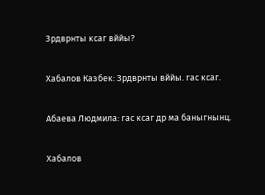Зрдврнты ксаг вййы?

Хабалов Казбек: Зрдврнты вййы. гас ксаг.

Абаева Людмила: гас ксаг др ма баныгнынц.

Хабалов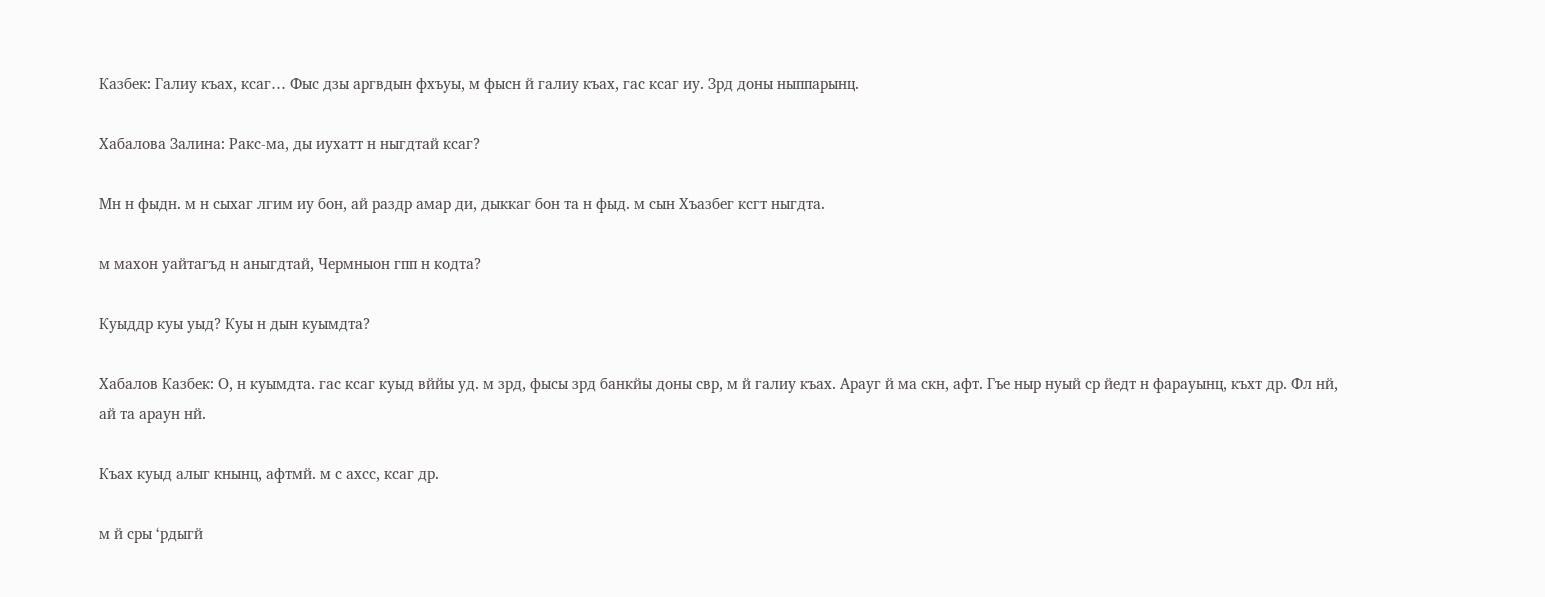Казбек: Галиу къах, ксаг… Фыс дзы аргвдын фхъуы, м фысн й галиу къах, гас ксаг иу. Зрд доны ныппарынц.

Хабалова Залина: Ракс-ма, ды иухатт н ныгдтай ксаг?

Мн н фыдн. м н сыхаг лгим иу бон, ай раздр амар ди, дыккаг бон та н фыд. м сын Хъазбег ксгт ныгдта.

м махон уайтагъд н аныгдтай, Чермныон гпп н кодта?

Куыддр куы уыд? Куы н дын куымдта?

Хабалов Казбек: О, н куымдта. гас ксаг куыд вййы уд. м зрд, фысы зрд банкйы доны свр, м й галиу къах. Арауг й ма скн, афт. Гъе ныр нуый ср йедт н фарауынц, къхт др. Фл нй, ай та араун нй.

Къах куыд алыг кнынц, афтмй. м с ахсс, ксаг др.

м й сры ‘рдыгй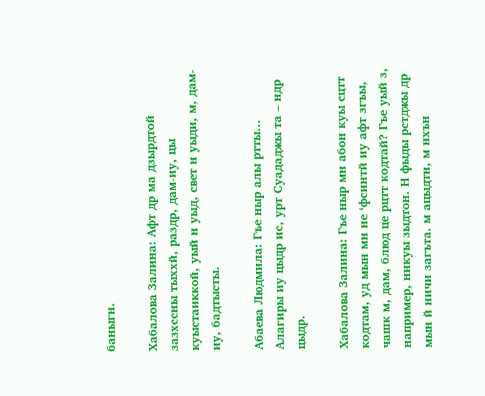баныгн.

Хабалова Залина: Афт др ма дзырдтой зазхссны тыххй, раздр, дам-иу, цы куыстаиккой, уый н уыд, свет н уыди, м, дам-иу, бадтысты.

Абаева Людмила: Гъе ныр алы ртты… Алагиры иу цыдр ис, урт Суададжы та – ндр цыдр.

Хабалова Залина: Гъе ныр мн абон куы сцтт кодтам, уд мын мн не ‘фсинтй иу афт згъы, чашк м, дам, блюд це рцтт кодтай? Гъе уый з, например, никуы зыдтон. Н фыды рстджы др мын й ничи загъта. м ацыдтн, м нхън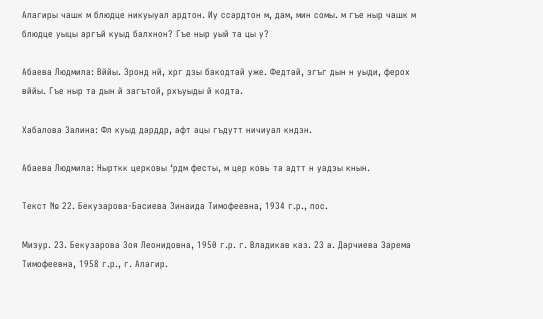Алагиры чашк м блюдце никуыуал ардтон. Иу ссардтон м, дам, мин сомы. м гъе ныр чашк м блюдце уыцы аргъй куыд балхнон? Гъе ныр уый та цы у?

Абаева Людмила: Вййы. Зронд нй, хрг дзы бакодтай уже. Федтай, згъг дын н уыди, ферох вййы. Гъе ныр та дын й загътой, рхъуыды й кодта.

Хабалова Залина: Фл куыд дарддр, афт ацы гъдутт ничиуал кндзн.

Абаева Людмила: Нырткк церковы ‘рдм фесты, м цер ковь та адтт н уадзы кнын.

Текст № 22. Бекузарова-Басиева Зинаида Тимофеевна, 1934 г.р., пос.

Мизур. 23. Бекузарова Зоя Леонидовна, 1950 г.р. г. Владикав каз. 23 а. Дарчиева Зарема Тимофеевна, 1958 г.р., г. Алагир.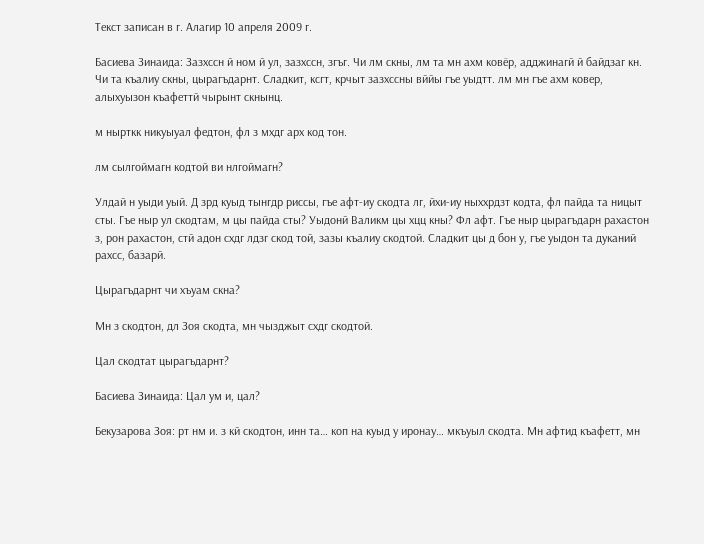Текст записан в г. Алагир 10 апреля 2009 г.

Басиева Зинаида: Зазхссн й ном й ул, зазхссн, згъг. Чи лм скны, лм та мн ахм ковёр, адджинагй й байдзаг кн. Чи та къалиу скны, цырагъдарнт. Сладкит, ксгт, крчыт зазхссны вййы гъе уыдтт. лм мн гъе ахм ковер, алыхуызон къафеттй чырынт скнынц.

м нырткк никуыуал федтон, фл з мхдг арх код тон.

лм сылгоймагн кодтой ви нлгоймагн?

Улдай н уыди уый. Д зрд куыд тынгдр риссы, гъе афт-иу скодта лг, йхи-иу ныххрдзт кодта, фл пайда та ницыт сты. Гъе ныр ул скодтам, м цы пайда сты? Уыдонй Валикм цы хцц кны? Фл афт. Гъе ныр цырагъдарн рахастон з, рон рахастон, стй адон схдг лдзг скод той, зазы къалиу скодтой. Сладкит цы д бон у, гъе уыдон та дуканий рахсс, базарй.

Цырагъдарнт чи хъуам скна?

Мн з скодтон, дл Зоя скодта, мн чызджыт схдг скодтой.

Цал скодтат цырагъдарнт?

Басиева Зинаида: Цал ум и, цал?

Бекузарова Зоя: рт нм и. з кй скодтон, инн та… коп на куыд у иронау… мкъуыл скодта. Мн афтид къафетт, мн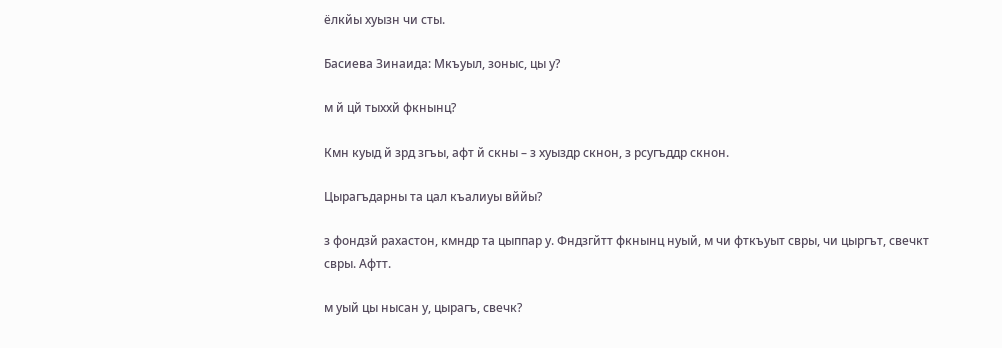ёлкйы хуызн чи сты.

Басиева Зинаида: Мкъуыл, зоныс, цы у?

м й цй тыххй фкнынц?

Кмн куыд й зрд згъы, афт й скны – з хуыздр скнон, з рсугъддр скнон.

Цырагъдарны та цал къалиуы вййы?

з фондзй рахастон, кмндр та цыппар у. Фндзгйтт фкнынц нуый, м чи фткъуыт свры, чи цыргът, свечкт свры. Афтт.

м уый цы нысан у, цырагъ, свечк?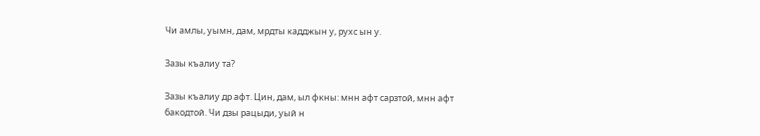Чи амлы, уымн, дам, мрдты кадджын у, рухс ын у.

Зазы къалиу та?

Зазы къалиу др афт. Цин, дам, ыл фкны: мнн афт сарзтой, мнн афт бакодтой. Чи дзы рацыди, уый н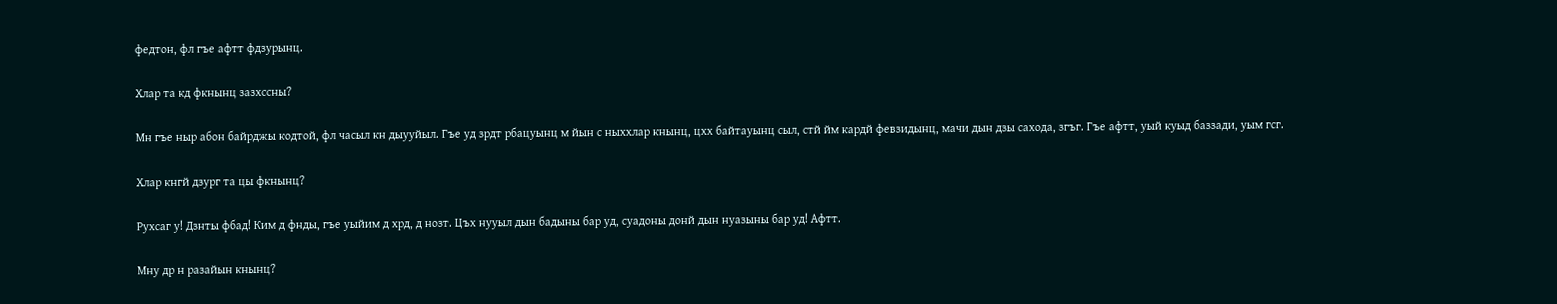федтон, фл гъе афтт фдзурынц.

Хлар та кд фкнынц зазхссны?

Мн гъе ныр абон байрджы кодтой, фл часыл кн дыууйыл. Гъе уд зрдт рбацуынц м йын с ныххлар кнынц, цхх байтауынц сыл, стй йм кардй февзидынц, мачи дын дзы сахода, згъг. Гъе афтт, уый куыд баззади, уым гсг.

Хлар кнгй дзург та цы фкнынц?

Рухсаг у! Дзнты фбад! Ким д фнды, гъе уыйим д хрд, д нозт. Цъх нууыл дын бадыны бар уд, суадоны донй дын нуазыны бар уд! Афтт.

Мну др н разайын кнынц?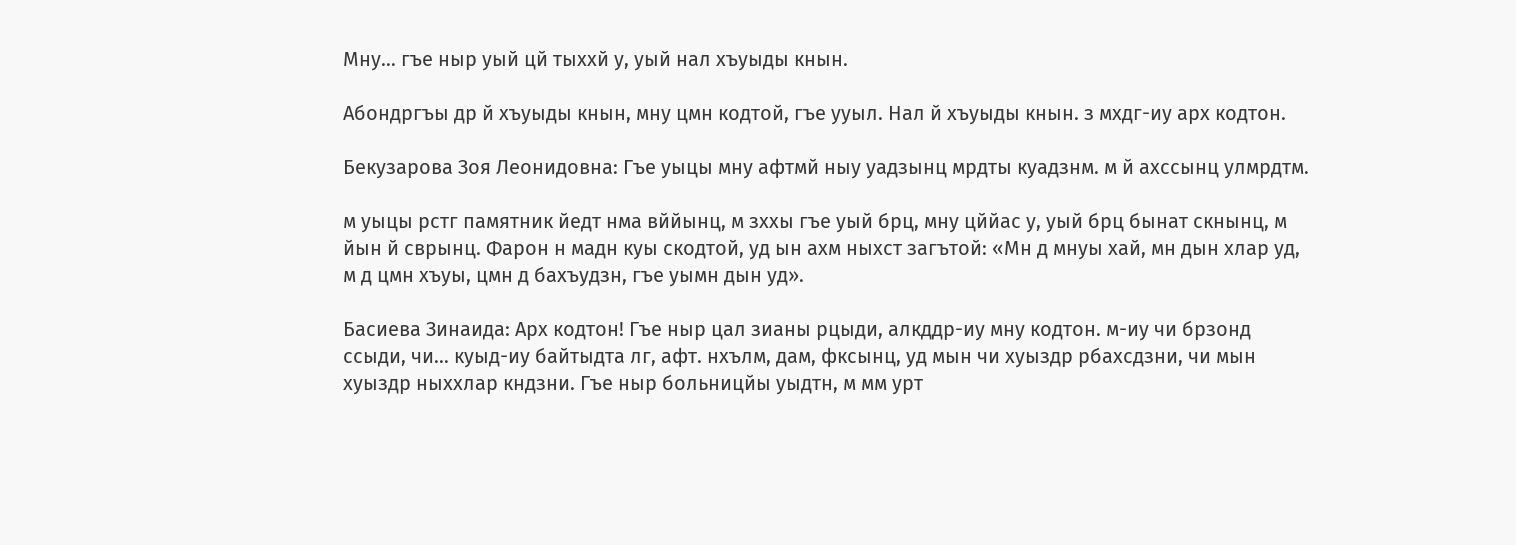Мну… гъе ныр уый цй тыххй у, уый нал хъуыды кнын.

Абондргъы др й хъуыды кнын, мну цмн кодтой, гъе ууыл. Нал й хъуыды кнын. з мхдг-иу арх кодтон.

Бекузарова Зоя Леонидовна: Гъе уыцы мну афтмй ныу уадзынц мрдты куадзнм. м й ахссынц улмрдтм.

м уыцы рстг памятник йедт нма вййынц, м зххы гъе уый брц, мну цййас у, уый брц бынат скнынц, м йын й сврынц. Фарон н мадн куы скодтой, уд ын ахм ныхст загътой: «Мн д мнуы хай, мн дын хлар уд, м д цмн хъуы, цмн д бахъудзн, гъе уымн дын уд».

Басиева Зинаида: Арх кодтон! Гъе ныр цал зианы рцыди, алкддр-иу мну кодтон. м-иу чи брзонд ссыди, чи… куыд-иу байтыдта лг, афт. нхълм, дам, фксынц, уд мын чи хуыздр рбахсдзни, чи мын хуыздр ныххлар кндзни. Гъе ныр больницйы уыдтн, м мм урт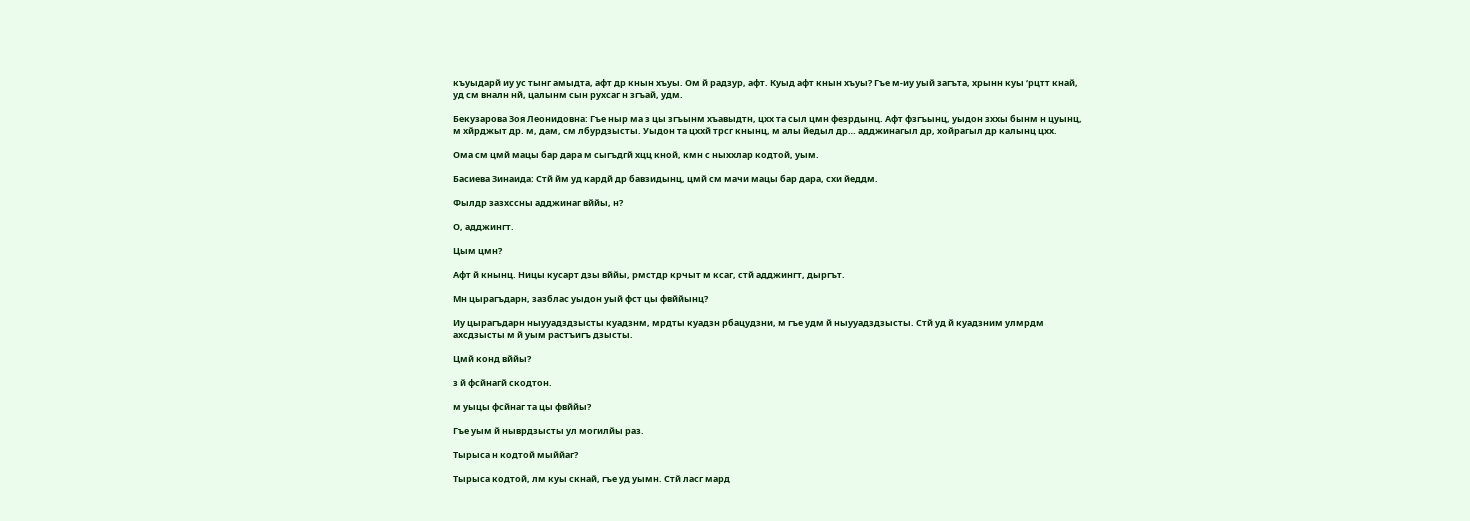къуыдарй иу ус тынг амыдта, афт др кнын хъуы. Ом й радзур, афт. Куыд афт кнын хъуы? Гъе м-иу уый загъта, хрынн куы ‘рцтт кнай, уд см вналн нй, цалынм сын рухсаг н згъай, удм.

Бекузарова Зоя Леонидовна: Гъе ныр ма з цы згъынм хъавыдтн, цхх та сыл цмн фезрдынц. Афт фзгъынц, уыдон зххы бынм н цуынц, м хйрджыт др. м, дам, см лбурдзысты. Уыдон та цххй трсг кнынц, м алы йедыл др… адджинагыл др, хойрагыл др калынц цхх.

Ома см цмй мацы бар дара м сыгъдгй хцц кной, кмн с ныххлар кодтой, уым.

Басиева Зинаида: Стй йм уд кардй др бавзидынц, цмй см мачи мацы бар дара, схи йеддм.

Фылдр зазхссны адджинаг вййы, н?

О, адджингт.

Цым цмн?

Афт й кнынц. Ницы кусарт дзы вййы, рмстдр крчыт м ксаг, стй адджингт, дыргът.

Мн цырагъдарн, зазблас уыдон уый фст цы фвййынц?

Иу цырагъдарн ныууадздзысты куадзнм, мрдты куадзн рбацудзни, м гъе удм й ныууадздзысты. Стй уд й куадзним улмрдм ахсдзысты м й уым растъигъ дзысты.

Цмй конд вййы?

з й фсйнагй скодтон.

м уыцы фсйнаг та цы фвййы?

Гъе уым й ныврдзысты ул могилйы раз.

Тырыса н кодтой мыййаг?

Тырыса кодтой, лм куы скнай, гъе уд уымн. Стй ласг мард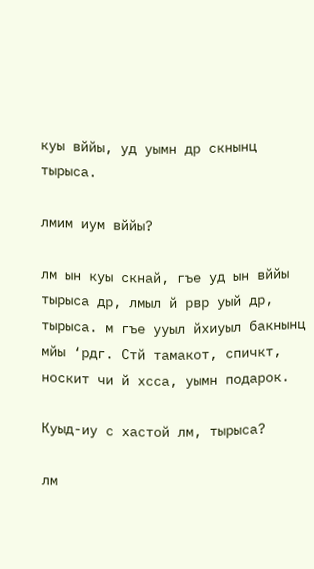куы вййы, уд уымн др скнынц тырыса.

лмим иум вййы?

лм ын куы скнай, гъе уд ын вййы тырыса др, лмыл й рвр уый др, тырыса. м гъе ууыл йхиуыл бакнынц мйы ‘рдг. Стй тамакот, спичкт, носкит чи й хсса, уымн подарок.

Куыд-иу с хастой лм, тырыса?

лм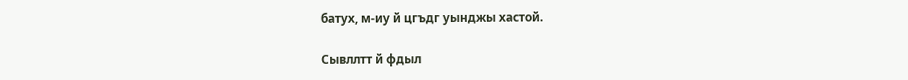батух, м-иу й цгъдг уынджы хастой.

Сывллтт й фдыл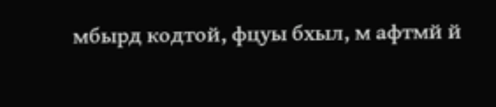мбырд кодтой, фцуы бхыл, м афтмй й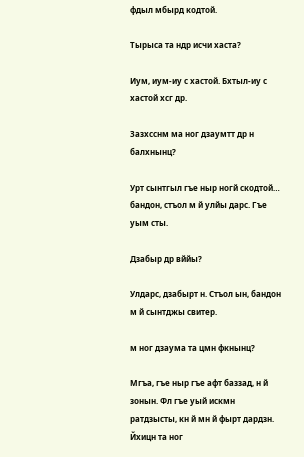фдыл мбырд кодтой.

Тырыса та ндр исчи хаста?

Иум, иум-иу с хастой. Бхтыл-иу с хастой хсг др.

Зазхсснм ма ног дзаумтт др н балхнынц?

Урт сынтгыл гъе ныр ногй скодтой… бандон, стъол м й улйы дарс. Гъе уым сты.

Дзабыр др вййы?

Улдарс, дзабырт н. Стъол ын, бандон м й сынтджы свитер.

м ног дзаума та цмн фкнынц?

Мгъа, гъе ныр гъе афт баззад, н й зонын. Фл гъе уый искмн ратдзысты, кн й мн й фырт дардзн. Йхицн та ног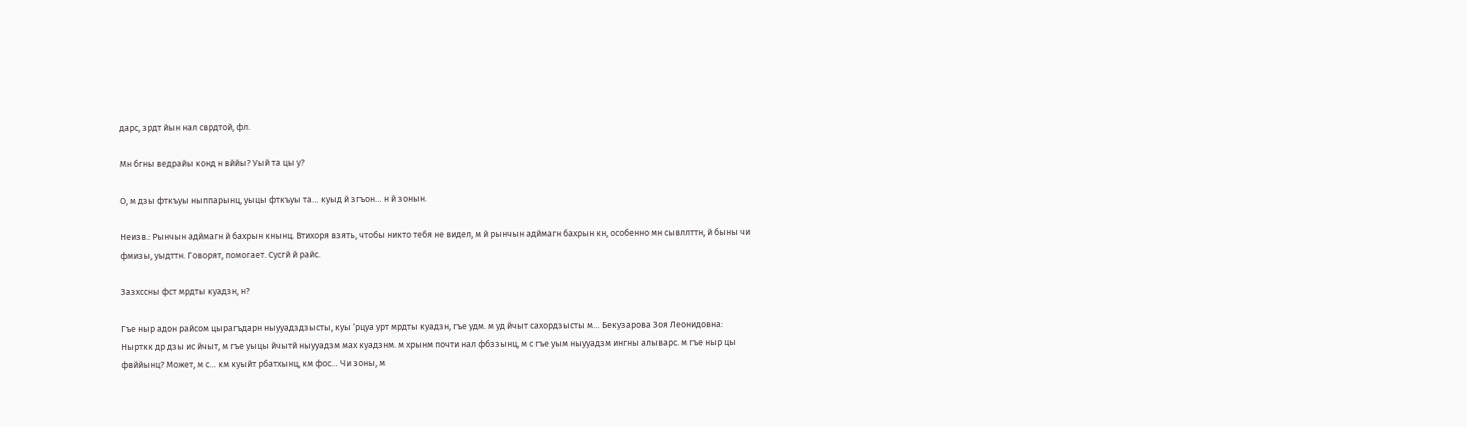дарс, зрдт йын нал сврдтой, фл.

Мн бгны ведрайы конд н вййы? Уый та цы у?

О, м дзы фткъуы ныппарынц, уыцы фткъуы та… куыд й згъон… н й зонын.

Неизв.: Рынчын адймагн й бахрын кнынц. Втихоря взять, чтобы никто тебя не видел, м й рынчын адймагн бахрын кн, особенно мн сывллттн, й быны чи фмизы, уыдттн. Говорят, помогает. Сусгй й райс.

Зазхссны фст мрдты куадзн, н?

Гъе ныр адон райсом цырагъдарн ныууадздзысты, куы ‘рцуа урт мрдты куадзн, гъе удм. м уд йчыт сахордзысты м… Бекузарова Зоя Леонидовна: Нырткк др дзы ис йчыт, м гъе уыцы йчытй ныууадзм мах куадзнм. м хрынм почти нал фбззынц, м с гъе уым ныууадзм ингны алыварс. м гъе ныр цы фвййынц? Может, м с… км куыйт рбатхынц, км фос… Чи зоны, м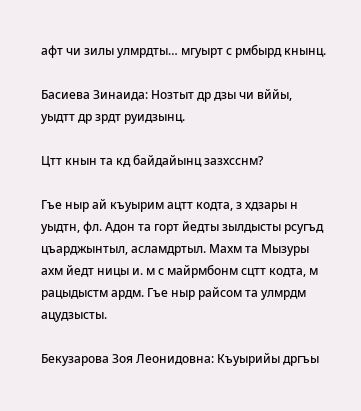афт чи зилы улмрдты… мгуырт с рмбырд кнынц.

Басиева Зинаида: Нозтыт др дзы чи вййы, уыдтт др зрдт руидзынц.

Цтт кнын та кд байдайынц зазхсснм?

Гъе ныр ай къуырим ацтт кодта, з хдзары н уыдтн, фл. Адон та горт йедты зылдысты рсугъд цъарджынтыл, асламдртыл. Махм та Мызуры ахм йедт ницы и. м с майрмбонм сцтт кодта, м рацыдыстм ардм. Гъе ныр райсом та улмрдм ацудзысты.

Бекузарова Зоя Леонидовна: Къуырийы дргъы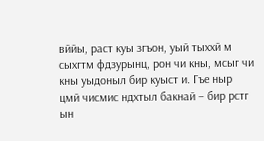вййы, раст куы згъон, уый тыххй м сыхгтм фдзурынц, рон чи кны, мсыг чи кны уыдоныл бир куыст и. Гъе ныр цмй чисмис ндхтыл бакнай – бир рстг ын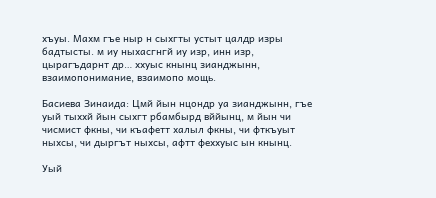хъуы. Махм гъе ныр н сыхгты устыт цалдр изры бадтысты. м иу ныхасгнгй иу изр, инн изр, цырагъдарнт др… ххуыс кнынц зианджынн, взаимопонимание, взаимопо мощь.

Басиева Зинаида: Цмй йын нцондр уа зианджынн, гъе уый тыххй йын сыхгт рбамбырд вййынц, м йын чи чисмист фкны, чи къафетт халыл фкны, чи фткъуыт ныхсы, чи дыргът ныхсы, афтт феххуыс ын кнынц.

Уый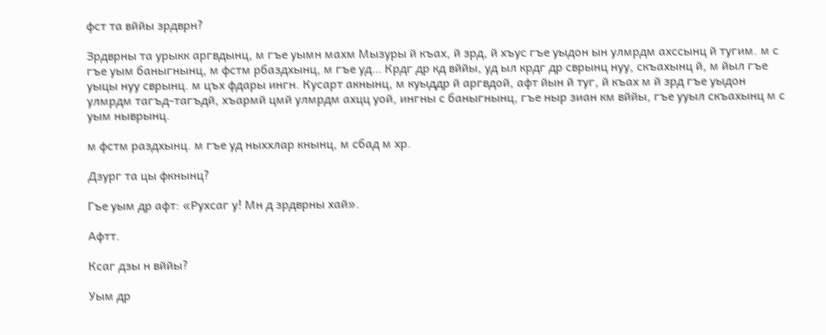фст та вййы зрдврн?

Зрдврны та урыкк аргвдынц, м гъе уымн махм Мызуры й къах, й зрд, й хъус гъе уыдон ын улмрдм ахссынц й тугим. м с гъе уым баныгнынц, м фстм рбаздхынц, м гъе уд… Крдг др кд вййы, уд ыл крдг др сврынц нуу, скъахынц й, м йыл гъе уыцы нуу сврынц. м цъх фдары ингн. Кусарт акнынц, м куыддр й аргвдой, афт йын й туг, й къах м й зрд гъе уыдон улмрдм тагъд-тагъдй, хъармй цмй улмрдм ахцц уой, ингны с баныгнынц, гъе ныр зиан км вййы, гъе ууыл скъахынц м с уым ныврынц.

м фстм раздхынц. м гъе уд ныххлар кнынц, м сбад м хр.

Дзург та цы фкнынц?

Гъе уым др афт: «Рухсаг у! Мн д зрдврны хай».

Афтт.

Ксаг дзы н вййы?

Уым др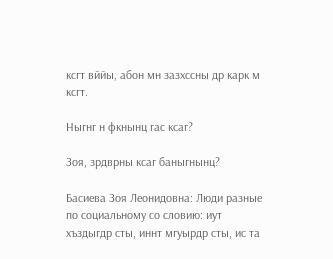ксгт вййы, абон мн зазхссны др карк м ксгт.

Ныгнг н фкнынц гас ксаг?

Зоя, зрдврны ксаг баныгнынц?

Басиева Зоя Леонидовна: Люди разные по социальному со словию: иут хъздыгдр сты, иннт мгуырдр сты, ис та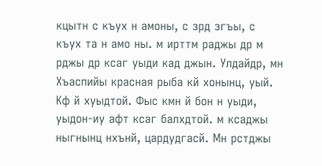кцытн с къух н амоны, с зрд згъы, с къух та н амо ны. м ирттм раджы др м рджы др ксаг уыди кад джын. Улдайдр, мн Хъаспийы красная рыба кй хонынц, уый. Кф й хуыдтой. Фыс кмн й бон н уыди, уыдон-иу афт ксаг балхдтой. м ксаджы ныгнынц нхънй, цардудгасй. Мн рстджы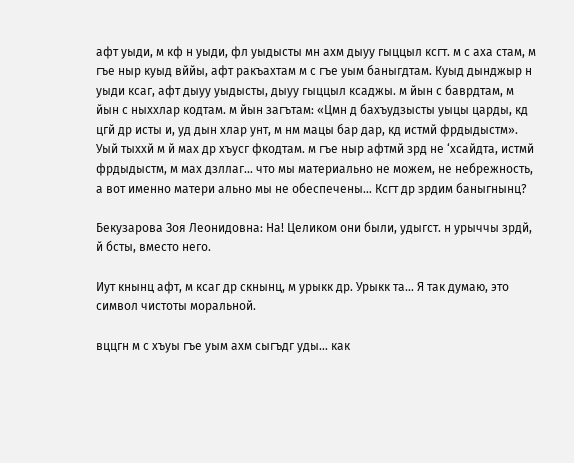афт уыди, м кф н уыди, фл уыдысты мн ахм дыуу гыццыл ксгт. м с аха стам, м гъе ныр куыд вййы, афт ракъахтам м с гъе уым баныгдтам. Куыд дынджыр н уыди ксаг, афт дыуу уыдысты, дыуу гыццыл ксаджы. м йын с баврдтам, м йын с ныххлар кодтам. м йын загътам: «Цмн д бахъудзысты уыцы царды, кд цгй др исты и, уд дын хлар унт, м нм мацы бар дар, кд истмй фрдыдыстм». Уый тыххй м й мах др хъусг фкодтам. м гъе ныр афтмй зрд не ‘хсайдта, истмй фрдыдыстм, м мах дзллаг… что мы материально не можем, не небрежность, а вот именно матери ально мы не обеспечены… Ксгт др зрдим баныгнынц?

Бекузарова Зоя Леонидовна: На! Целиком они были, удыгст. н урыччы зрдй, й бсты, вместо него.

Иут кнынц афт, м ксаг др скнынц, м урыкк др. Урыкк та… Я так думаю, это символ чистоты моральной.

вццгн м с хъуы гъе уым ахм сыгъдг уды… как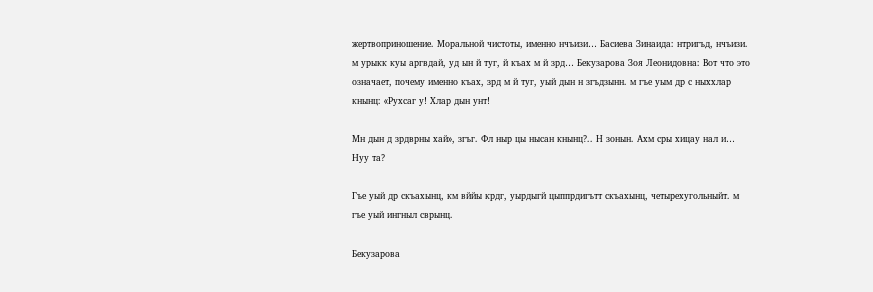жертвоприношение. Моральной чистоты, именно нчъизи… Басиева Зинаида: нтригъд, нчъизи. м урыкк куы аргвдай, уд ын й туг, й къах м й зрд… Бекузарова Зоя Леонидовна: Вот что это означает, почему именно къах, зрд м й туг, уый дын н згъдзынн. м гъе уым др с ныххлар кнынц: «Рухсаг у! Хлар дын унт!

Мн дын д зрдврны хай», згъг. Фл ныр цы нысан кнынц?.. Н зонын. Ахм сры хицау нал и… Нуу та?

Гъе уый др скъахынц, км вййы крдг, уырдыгй цыппрдигътт скъахынц, четырехугольныйт. м гъе уый ингныл сврынц.

Бекузарова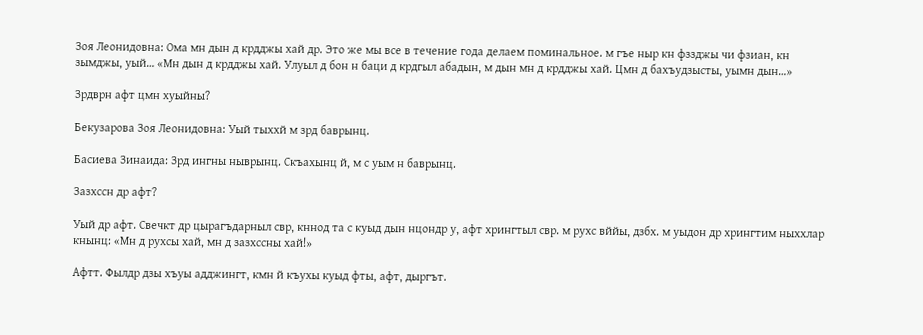Зоя Леонидовна: Ома мн дын д крдджы хай др. Это же мы все в течение года делаем поминальное. м гъе ныр кн фззджы чи фзиан, кн зымджы, уый… «Мн дын д крдджы хай. Улуыл д бон н баци д крдгыл абадын, м дын мн д крдджы хай. Цмн д бахъудзысты, уымн дын…»

Зрдврн афт цмн хуыйны?

Бекузарова Зоя Леонидовна: Уый тыххй м зрд баврынц.

Басиева Зинаида: Зрд ингны ныврынц. Скъахынц й, м с уым н баврынц.

Зазхссн др афт?

Уый др афт. Свечкт др цырагъдарныл свр, кннод та с куыд дын нцондр у, афт хрингтыл свр. м рухс вййы, дзбх. м уыдон др хрингтим ныххлар кнынц: «Мн д рухсы хай, мн д зазхссны хай!»

Афтт. Фылдр дзы хъуы адджингт, кмн й къухы куыд фты, афт, дыргът.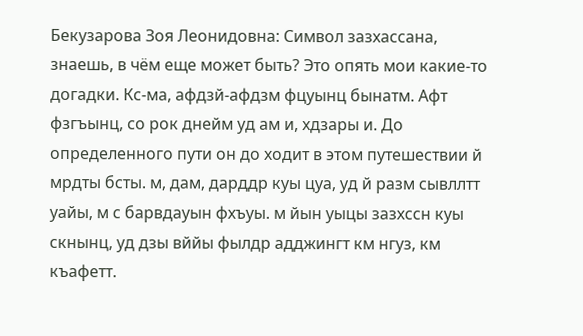Бекузарова Зоя Леонидовна: Символ зазхассана, знаешь, в чём еще может быть? Это опять мои какие-то догадки. Кс-ма, афдзй-афдзм фцуынц бынатм. Афт фзгъынц, со рок днейм уд ам и, хдзары и. До определенного пути он до ходит в этом путешествии й мрдты бсты. м, дам, дарддр куы цуа, уд й разм сывллтт уайы, м с барвдауын фхъуы. м йын уыцы зазхссн куы скнынц, уд дзы вййы фылдр адджингт км нгуз, км къафетт.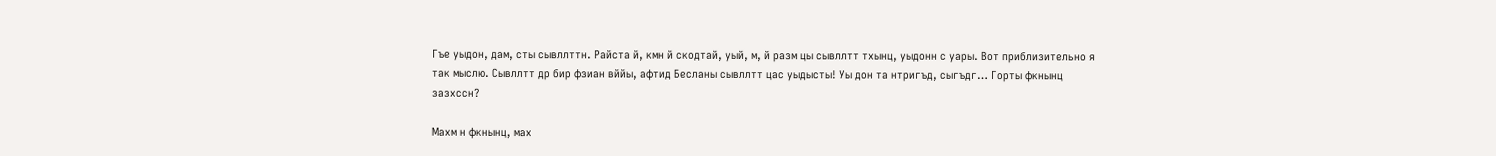Гъе уыдон, дам, сты сывллттн. Райста й, кмн й скодтай, уый, м, й разм цы сывллтт тхынц, уыдонн с уары. Вот приблизительно я так мыслю. Сывллтт др бир фзиан вййы, афтид Бесланы сывллтт цас уыдысты! Уы дон та нтригъд, сыгъдг… Горты фкнынц зазхссн?

Махм н фкнынц, мах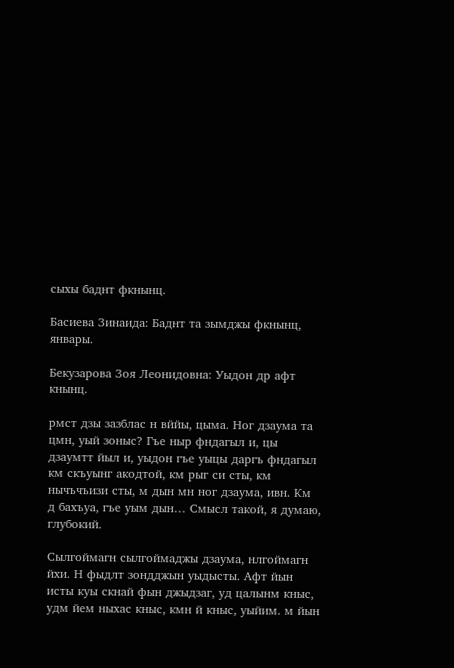сыхы баднт фкнынц.

Басиева Зинаида: Баднт та зымджы фкнынц, январы.

Бекузарова Зоя Леонидовна: Уыдон др афт кнынц.

рмст дзы зазблас н вййы, цыма. Ног дзаума та цмн, уый зоныс? Гъе ныр фндагыл и, цы дзаумтт йыл и, уыдон гъе уыцы даргъ фндагыл км скъуынг акодтой, км рыг си сты, км нычъчъизи сты, м дын мн ног дзаума, ивн. Км д бахъуа, гъе уым дын… Смысл такой, я думаю, глубокий.

Сылгоймагн сылгоймаджы дзаума, нлгоймагн йхи. Н фыдлт зондджын уыдысты. Афт йын исты куы скнай фын джыдзаг, уд цалынм кныс, удм йем ныхас кныс, кмн й кныс, уыйим. м йын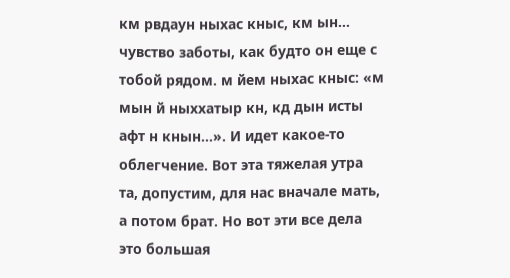км рвдаун ныхас кныс, км ын… чувство заботы, как будто он еще с тобой рядом. м йем ныхас кныс: «м мын й ныххатыр кн, кд дын исты афт н кнын…». И идет какое-то облегчение. Вот эта тяжелая утра та, допустим, для нас вначале мать, а потом брат. Но вот эти все дела это большая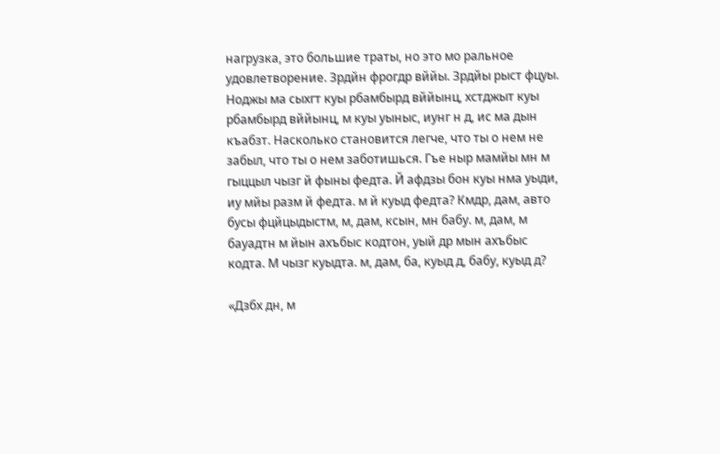нагрузка, это большие траты, но это мо ральное удовлетворение. Зрдйн фрогдр вййы. Зрдйы рыст фцуы. Ноджы ма сыхгт куы рбамбырд вййынц, хстджыт куы рбамбырд вййынц, м куы уыныс, иунг н д, ис ма дын къабзт. Насколько становится легче, что ты о нем не забыл, что ты о нем заботишься. Гъе ныр мамйы мн м гыццыл чызг й фыны федта. Й афдзы бон куы нма уыди, иу мйы разм й федта. м й куыд федта? Кмдр, дам, авто бусы фцйцыдыстм, м, дам, ксын, мн бабу. м, дам, м бауадтн м йын ахъбыс кодтон, уый др мын ахъбыс кодта. М чызг куыдта. м, дам, ба, куыд д, бабу, куыд д?

«Дзбх дн, м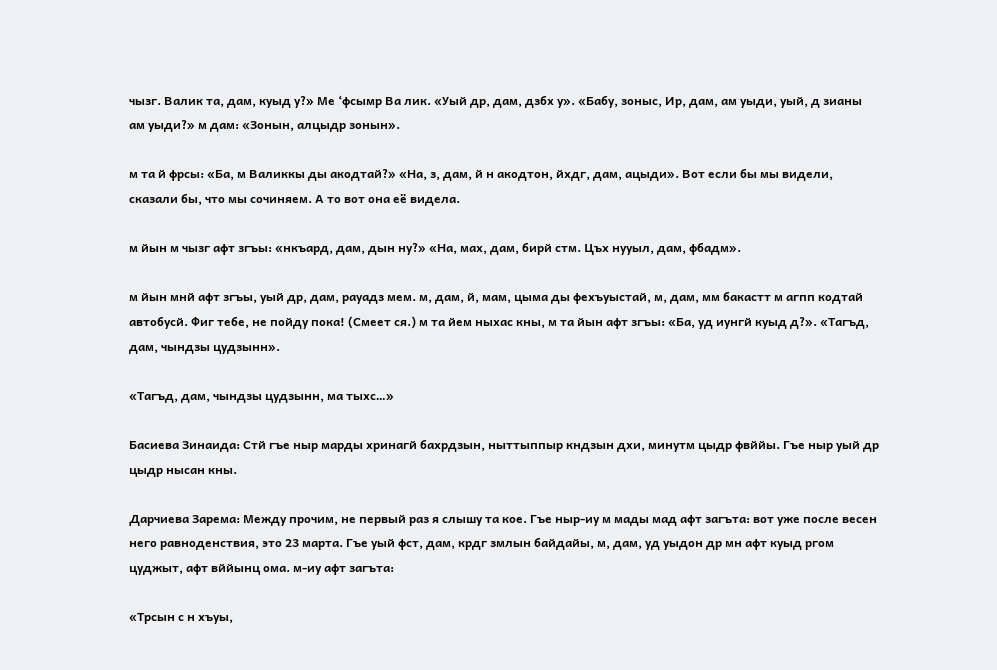чызг. Валик та, дам, куыд у?» Ме ‘фсымр Ва лик. «Уый др, дам, дзбх у». «Бабу, зоныс, Ир, дам, ам уыди, уый, д зианы ам уыди?» м дам: «Зонын, алцыдр зонын».

м та й фрсы: «Ба, м Валиккы ды акодтай?» «На, з, дам, й н акодтон, йхдг, дам, ацыди». Вот если бы мы видели, сказали бы, что мы сочиняем. А то вот она её видела.

м йын м чызг афт згъы: «нкъард, дам, дын ну?» «На, мах, дам, бирй стм. Цъх нууыл, дам, фбадм».

м йын мнй афт згъы, уый др, дам, рауадз мем. м, дам, й, мам, цыма ды фехъуыстай, м, дам, мм бакастт м агпп кодтай автобусй. Фиг тебе, не пойду пока! (Смеет ся.) м та йем ныхас кны, м та йын афт згъы: «Ба, уд иунгй куыд д?». «Тагъд, дам, чындзы цудзынн».

«Тагъд, дам, чындзы цудзынн, ма тыхс…»

Басиева Зинаида: Стй гъе ныр марды хринагй бахрдзын, ныттыппыр кндзын дхи, минутм цыдр фвййы. Гъе ныр уый др цыдр нысан кны.

Дарчиева Зарема: Между прочим, не первый раз я слышу та кое. Гъе ныр-иу м мады мад афт загъта: вот уже после весен него равноденствия, это 23 марта. Гъе уый фст, дам, крдг змлын байдайы, м, дам, уд уыдон др мн афт куыд ргом цуджыт, афт вййынц ома. м-иу афт загъта:

«Трсын с н хъуы,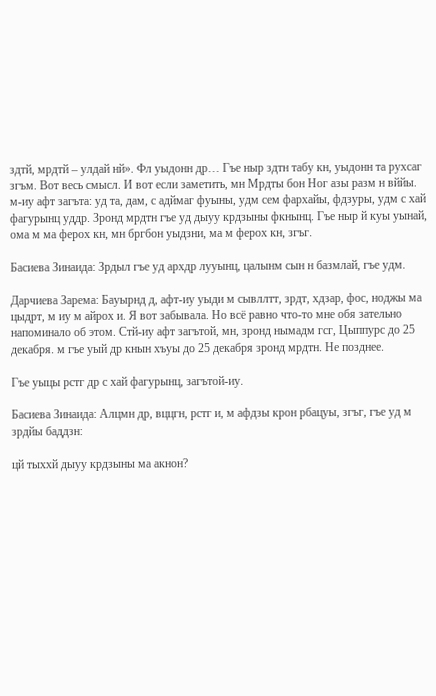здтй, мрдтй – улдай нй». Фл уыдонн др… Гъе ныр здтн табу кн, уыдонн та рухсаг згъм. Вот весь смысл. И вот если заметить, мн Мрдты бон Ног азы разм н вййы. м-иу афт загъта: уд та, дам, с адймаг фуыны, удм сем фархайы, фдзуры, удм с хай фагурынц уддр. Зронд мрдтн гъе уд дыуу крдзыны фкнынц. Гъе ныр й куы уынай, ома м ма ферох кн, мн бргбон уыдзни, ма м ферох кн, згъг.

Басиева Зинаида: Зрдыл гъе уд архдр лууынц, цалынм сын н базмлай, гъе удм.

Дарчиева Зарема: Бауырнд д, афт-иу уыди м сывллтт, зрдт, хдзар, фос, ноджы ма цыдрт, м иу м айрох и. Я вот забывала. Но всё равно что-то мне обя зательно напоминало об этом. Стй-иу афт загътой, мн, зронд нымадм гсг, Цыппурс до 25 декабря. м гъе уый др кнын хъуы до 25 декабря зронд мрдтн. Не позднее.

Гъе уыцы рстг др с хай фагурынц, загътой-иу.

Басиева Зинаида: Алцмн др, вццгн, рстг и, м афдзы крон рбацуы, згъг, гъе уд м зрдйы баддзн:

цй тыххй дыуу крдзыны ма акнон?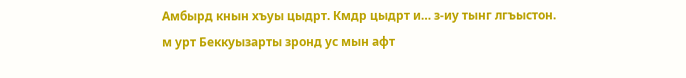Амбырд кнын хъуы цыдрт. Кмдр цыдрт и… з-иу тынг лгъыстон. м урт Беккуызарты зронд ус мын афт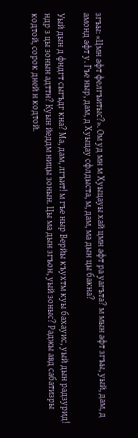згъы: «Цмн афт фелгъитыс?». Ом уд мн м Хуыцауы хай цмн афт ра уагъта? м мын афт згъы, уый, дам, д амонд афт у. Гъе ныр, дам, д Хуыцау сфлдыста, м, дам, ма дын цы бакна?

Уый дын д фндгт сыгъдг кна? Ма, дам, лгъит! м гъе ныр Верйы къухтм куы бахауис, уый дын радзурид! ндр з цы зонын адттн? Куын йеддм ницы зонын. Цы ма дын згъон, уый зоныс? Раджы авд сабатизры кодтой, сорок дней н кодтой.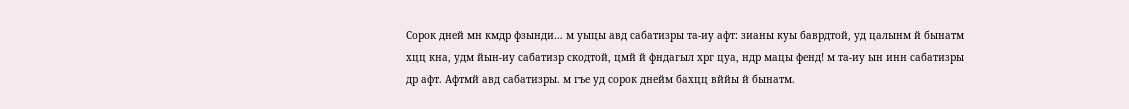Сорок дней мн кмдр фзынди… м уыцы авд сабатизры та-иу афт: зианы куы баврдтой, уд цалынм й бынатм хцц кна, удм йын-иу сабатизр скодтой, цмй й фндагыл хрг цуа, ндр мацы фенд! м та-иу ын инн сабатизры др афт. Афтмй авд сабатизры. м гъе уд сорок днейм бахцц вййы й бынатм.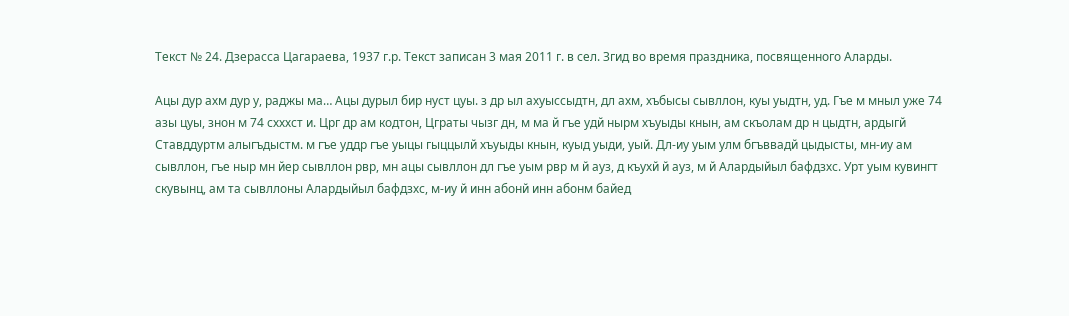Текст № 24. Дзерасса Цагараева, 1937 г.р. Текст записан 3 мая 2011 г. в сел. Згид во время праздника, посвященного Аларды.

Ацы дур ахм дур у, раджы ма… Ацы дурыл бир нуст цуы. з др ыл ахуыссыдтн, дл ахм, хъбысы сывллон, куы уыдтн, уд. Гъе м мныл уже 74 азы цуы, знон м 74 схххст и. Црг др ам кодтон, Цграты чызг дн, м ма й гъе удй нырм хъуыды кнын, ам скъолам др н цыдтн, ардыгй Ставддуртм алыгъдыстм. м гъе уддр гъе уыцы гыццылй хъуыды кнын, куыд уыди, уый. Дл-иу уым улм бгъввадй цыдысты, мн-иу ам сывллон, гъе ныр мн йер сывллон рвр, мн ацы сывллон дл гъе уым рвр м й ауз, д къухй й ауз, м й Алардыйыл бафдзхс. Урт уым кувингт скувынц, ам та сывллоны Алардыйыл бафдзхс, м-иу й инн абонй инн абонм байед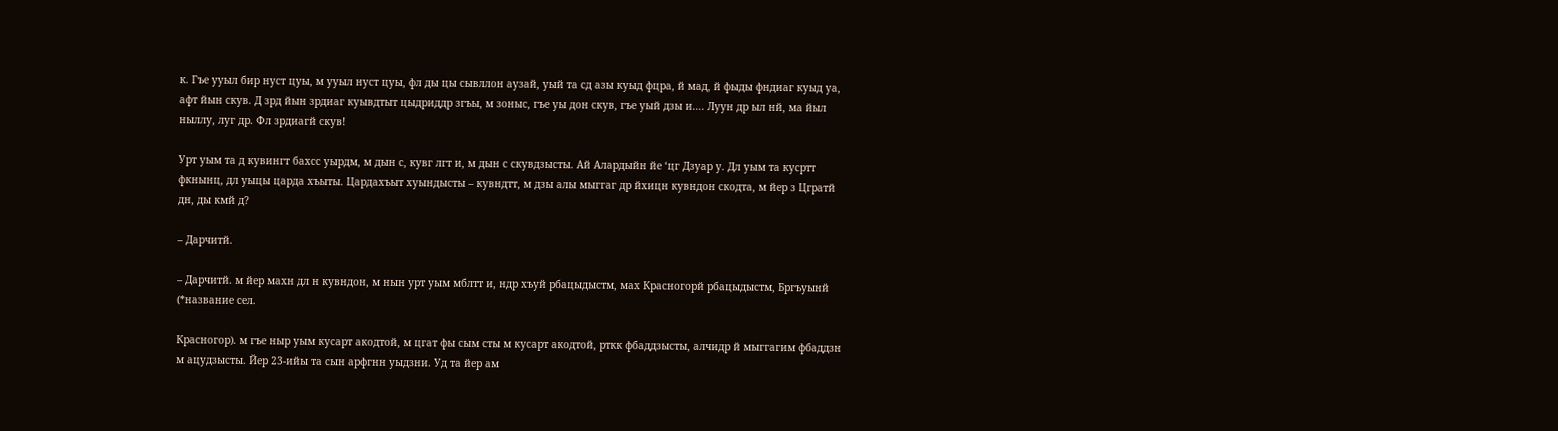к. Гъе ууыл бир нуст цуы, м ууыл нуст цуы, фл ды цы сывллон аузай, уый та сд азы куыд фцра, й мад, й фыды фндиаг куыд уа, афт йын скув. Д зрд йын зрдиаг куывдтыт цыдриддр згъы, м зоныс, гъе уы дон скув, гъе уый дзы и…. Луун др ыл нй, ма йыл ныллу, луг др. Фл зрдиагй скув!

Урт уым та д кувингт бахсс уырдм, м дын с, кувг лгт и, м дын с скувдзысты. Ай Алардыйн йе ‘цг Дзуар у. Дл уым та кусртт фкнынц, дл уыцы царда хъыты. Цардахъыт хуындысты – кувндтт, м дзы алы мыггаг др йхицн кувндон скодта, м йер з Цгратй дн, ды кмй д?

– Дарчитй.

– Дарчитй. м йер махн дл н кувндон, м нын урт уым мблтт и, ндр хъуй рбацыдыстм, мах Красногорй рбацыдыстм, Бргъуынй (*название сел.

Красногор). м гъе ныр уым кусарт акодтой, м цгат фы сым сты м кусарт акодтой, рткк фбаддзысты, алчидр й мыггагим фбаддзн м ацудзысты. Йер 23-ийы та сын арфгнн уыдзни. Уд та йер ам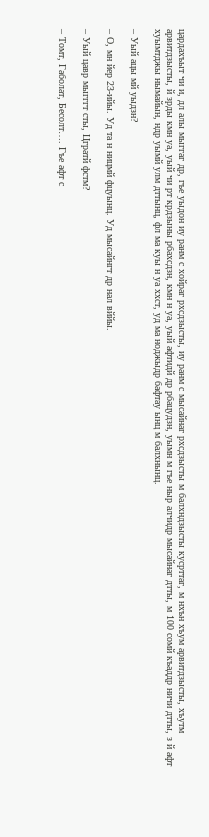цардахъыт чи и, дл алы мыггаг др, гъе уыдон иу ранм с хойраг рхсдзысты, иу ранм с мысайнаг рхсдзысты м балхндзысты кусрттаг, м нхън хъум арвитдзысты, хъутм арвитдзысты, й зрды кмн уа, уый чи рт крдзыны рбахсдзн, кмн н уа, уый афтидй др рбацудзн, уымн м гъе ныр алчидр мысайнаг дтты, м 100 сомй къаддр ничи дтты, з й афт хуымтджы нымайын, ндр уымй улм дттынц, фл ма куы н уа ххст, уд ма ноджыдр бафтау ынц м балхнынц.

– Уый ацы мй уыдзн?

– О, мн йер 23-ийы. Уд та н ницмй фцуынц. Уд мысайнгт др нал вййы.

– Уый цавр мыгггт сты, Цгратй фстм?

– Томт, Габолат, Бесолт…. Гъе афт с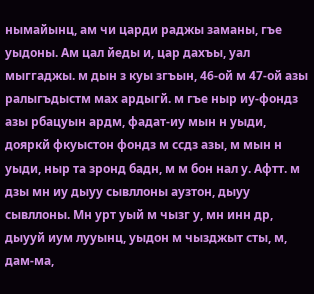нымайынц, ам чи царди раджы заманы, гъе уыдоны. Ам цал йеды и, цар дахъы, уал мыггаджы. м дын з куы згъын, 46-ой м 47-ой азы ралыгъдыстм мах ардыгй. м гъе ныр иу-фондз азы рбацуын ардм, фадат-иу мын н уыди, дояркй фкуыстон фондз м ссдз азы, м мын н уыди, ныр та зронд бадн, м м бон нал у. Афтт. м дзы мн иу дыуу сывллоны аузтон, дыуу сывллоны. Мн урт уый м чызг у, мн инн др, дыууй иум лууынц, уыдон м чызджыт сты, м, дам-ма,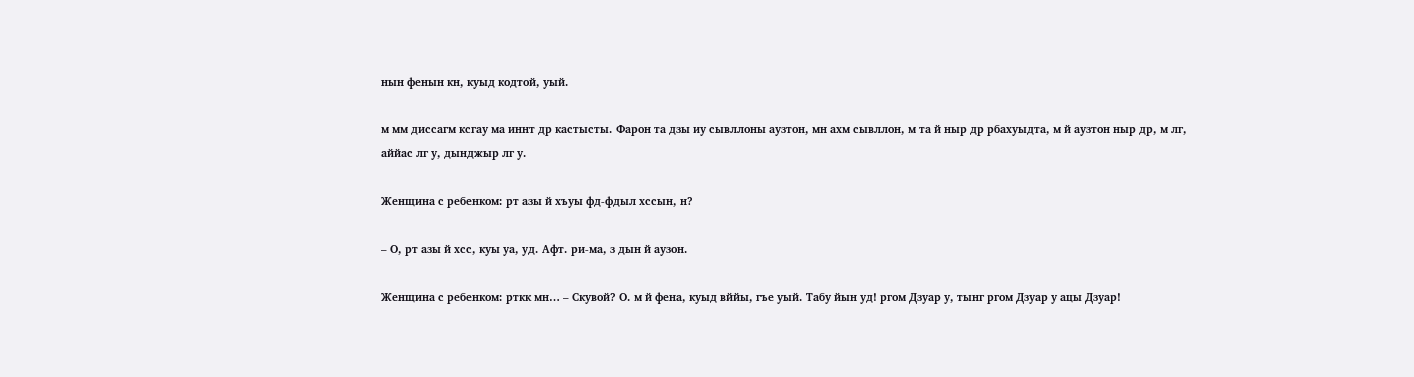нын фенын кн, куыд кодтой, уый.

м мм диссагм ксгау ма иннт др кастысты. Фарон та дзы иу сывллоны аузтон, мн ахм сывллон, м та й ныр др рбахуыдта, м й аузтон ныр др, м лг, аййас лг у, дынджыр лг у.

Женщина с ребенком: рт азы й хъуы фд-фдыл хссын, н?

– О, рт азы й хсс, куы уа, уд. Афт. ри-ма, з дын й аузон.

Женщина с ребенком: рткк мн… – Скувой? О. м й фена, куыд вййы, гъе уый. Табу йын уд! ргом Дзуар у, тынг ргом Дзуар у ацы Дзуар!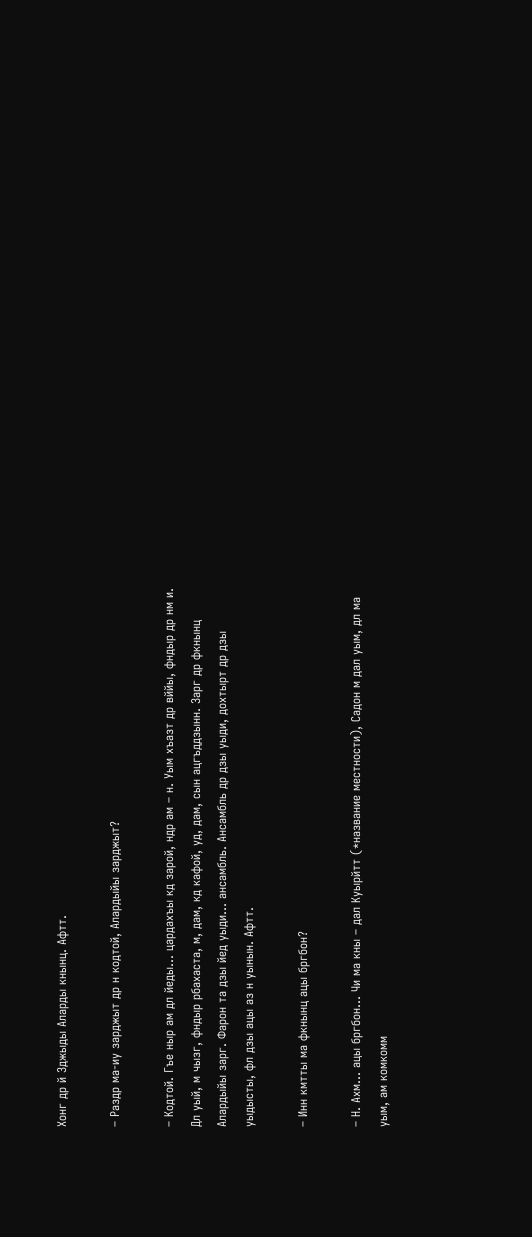Хонг др й Зджыды Аларды кнынц. Афтт.

– Раздр ма-иу зарджыт др н кодтой, Алардыйы зарджыт?

– Кодтой. Гъе ныр ам дл йеды... цардахъы кд зарой, ндр ам – н. Уым хъазт др вййы, фндыр др нм и. Дл уый, м чызг, фндыр рбахаста, м, дам, кд кафой, уд, дам, сын ацгъддзынн. Зарг др фкнынц Алардыйы зарг. Фарон та дзы йед уыди... ансамбль. Ансамбль др дзы уыди, дохтырт др дзы уыдысты, фл дзы ацы аз н уынын. Афтт.

– Инн кмтты ма фкнынц ацы бргбон?

– Н. Ахм… ацы бргбон... Чи ма кны – дал Куырйтт (*название местности), Садон м дал уым, дл ма уым, ам комкомм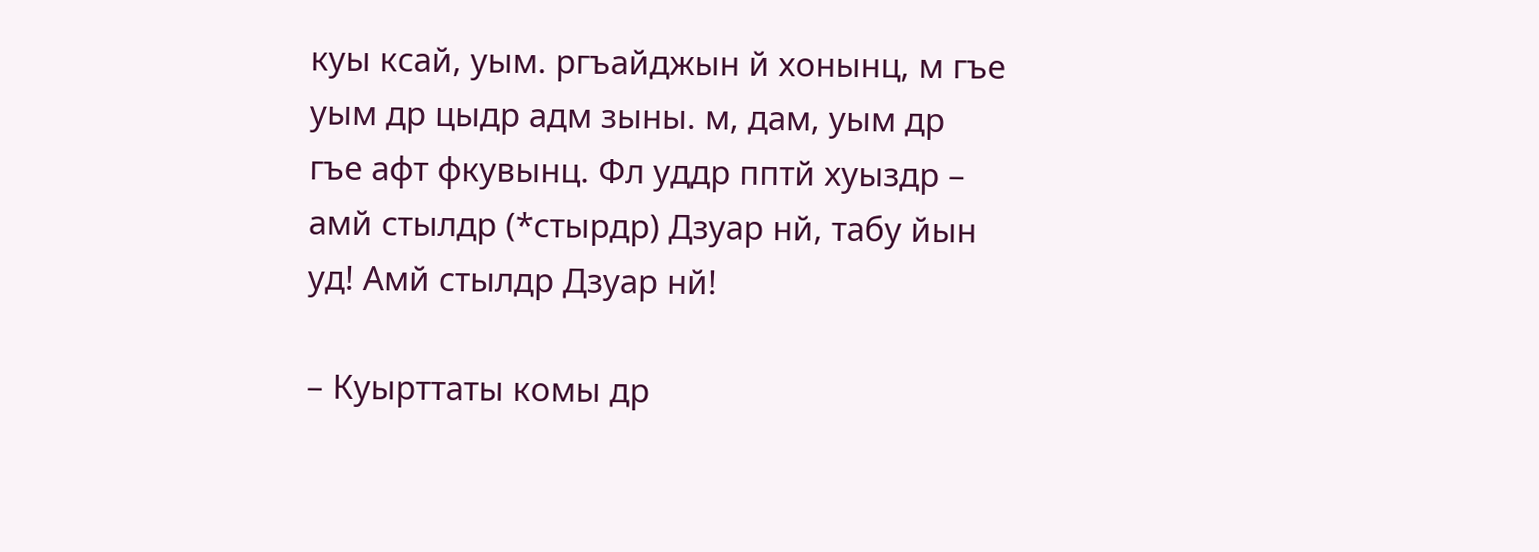куы ксай, уым. ргъайджын й хонынц, м гъе уым др цыдр адм зыны. м, дам, уым др гъе афт фкувынц. Фл уддр пптй хуыздр – амй стылдр (*стырдр) Дзуар нй, табу йын уд! Амй стылдр Дзуар нй!

– Куырттаты комы др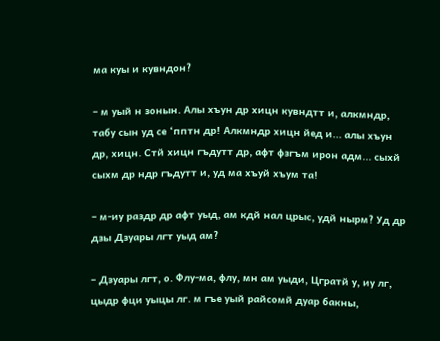ма куы и кувндон?

– м уый н зонын. Алы хъун др хицн кувндтт и, алкмндр, табу сын уд се ‘пптн др! Алкмндр хицн йед и... алы хъун др, хицн. Стй хицн гъдутт др, афт фзгъм ирон адм... сыхй сыхм др ндр гъдутт и, уд ма хъуй хъум та!

– м-иу раздр др афт уыд, ам кдй нал црыс, удй нырм? Уд др дзы Дзуары лгт уыд ам?

– Дзуары лгт, о. Флу-ма, флу, мн ам уыди, Цгратй у, иу лг, цыдр фци уыцы лг. м гъе уый райсомй дуар бакны,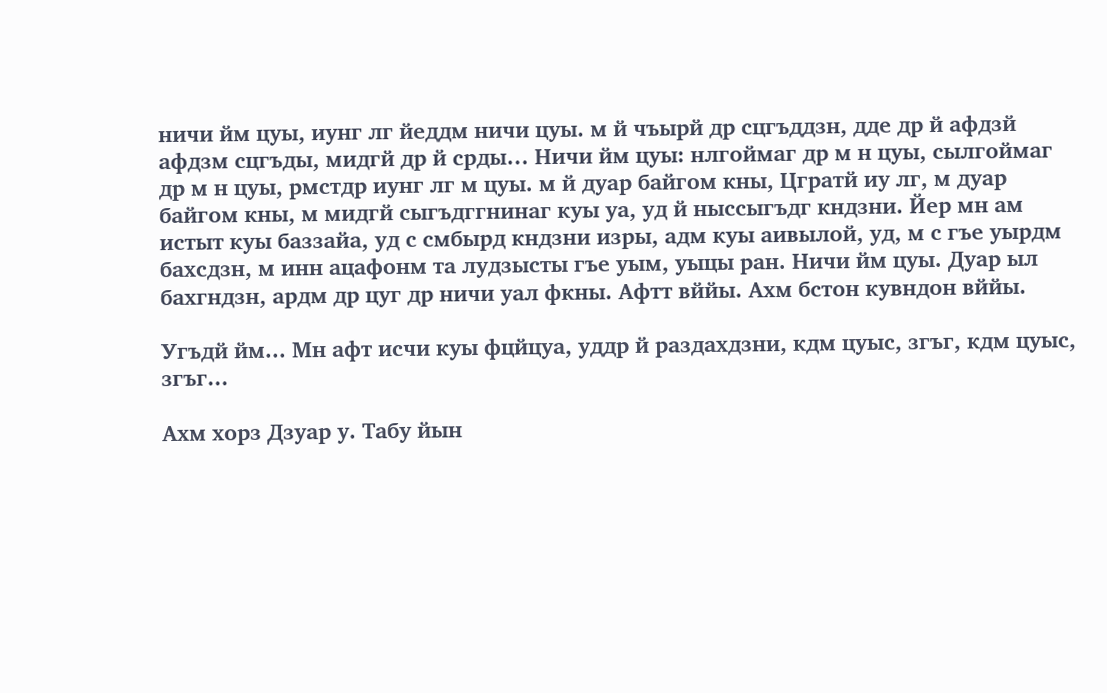ничи йм цуы, иунг лг йеддм ничи цуы. м й чъырй др сцгъддзн, дде др й афдзй афдзм сцгъды, мидгй др й срды… Ничи йм цуы: нлгоймаг др м н цуы, сылгоймаг др м н цуы, рмстдр иунг лг м цуы. м й дуар байгом кны, Цгратй иу лг, м дуар байгом кны, м мидгй сыгъдггнинаг куы уа, уд й ныссыгъдг кндзни. Йер мн ам истыт куы баззайа, уд с смбырд кндзни изры, адм куы аивылой, уд, м с гъе уырдм бахсдзн, м инн ацафонм та лудзысты гъе уым, уыцы ран. Ничи йм цуы. Дуар ыл бахгндзн, ардм др цуг др ничи уал фкны. Афтт вййы. Ахм бстон кувндон вййы.

Угъдй йм... Мн афт исчи куы фцйцуа, уддр й раздахдзни, кдм цуыс, згъг, кдм цуыс, згъг...

Ахм хорз Дзуар у. Табу йын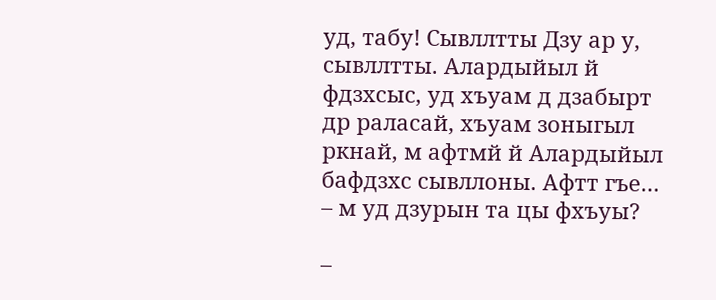уд, табу! Сывллтты Дзу ар у, сывллтты. Алардыйыл й фдзхсыс, уд хъуам д дзабырт др раласай, хъуам зоныгыл ркнай, м афтмй й Алардыйыл бафдзхс сывллоны. Афтт гъе… – м уд дзурын та цы фхъуы?

–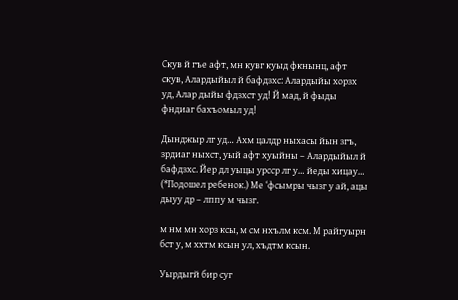Скув й гъе афт, мн кувг куыд фкнынц, афт скув, Алардыйыл й бафдзхс: Алардыйы хорзх уд, Алар дыйы фдзхст уд! Й мад, й фыды фндиаг бахъомыл уд!

Дынджыр лг уд… Ахм цалдр ныхасы йын згъ, зрдиаг ныхст, уый афт хуыйны – Алардыйыл й бафдзхс. Йер дл уыцы урсср лг у… йеды хицау… (*Подошел ребенок.) Ме ‘фсымры чызг у ай, ацы дыуу др – лппу м чызг.

м нм мн хорз ксы, м см нхълм ксм. М райгуырн бст у, м ххтм ксын ул, хъдтм ксын.

Уырдыгй бир суг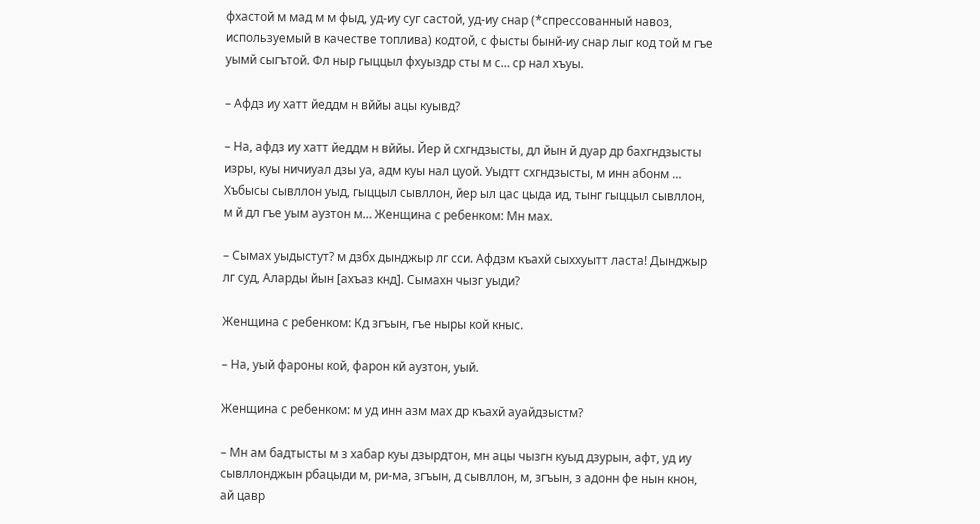фхастой м мад м м фыд, уд-иу суг састой, уд-иу снар (*спрессованный навоз, используемый в качестве топлива) кодтой, с фысты бынй-иу снар лыг код той м гъе уымй сыгътой. Фл ныр гыццыл фхуыздр сты м с… ср нал хъуы.

– Афдз иу хатт йеддм н вййы ацы куывд?

– На, афдз иу хатт йеддм н вййы. Йер й схгндзысты, дл йын й дуар др бахгндзысты изры, куы ничиуал дзы уа, адм куы нал цуой. Уыдтт схгндзысты, м инн абонм … Хъбысы сывллон уыд, гыццыл сывллон, йер ыл цас цыда ид, тынг гыццыл сывллон, м й дл гъе уым аузтон м… Женщина с ребенком: Мн мах.

– Сымах уыдыстут? м дзбх дынджыр лг сси. Афдзм къахй сыххуытт ласта! Дынджыр лг суд, Аларды йын [ахъаз кнд]. Сымахн чызг уыди?

Женщина с ребенком: Кд згъын, гъе ныры кой кныс.

– На, уый фароны кой, фарон кй аузтон, уый.

Женщина с ребенком: м уд инн азм мах др къахй ауайдзыстм?

– Мн ам бадтысты м з хабар куы дзырдтон, мн ацы чызгн куыд дзурын, афт, уд иу сывллонджын рбацыди м, ри-ма, згъын, д сывллон, м, згъын, з адонн фе нын кнон, ай цавр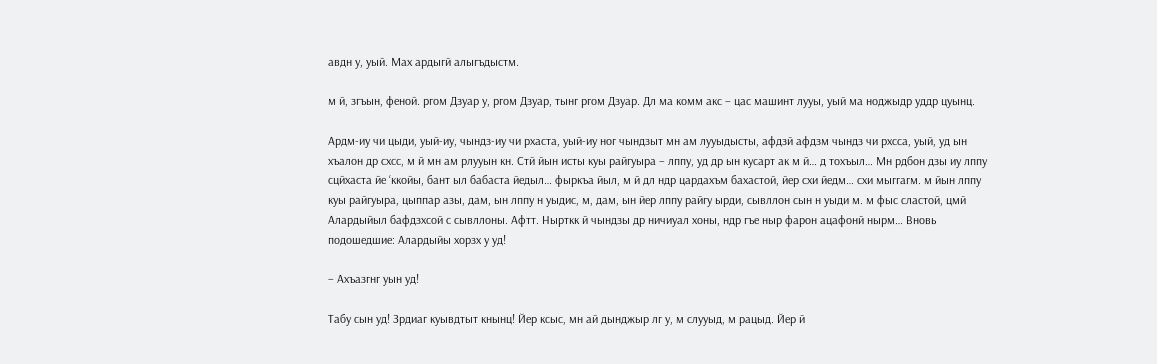авдн у, уый. Мах ардыгй алыгъдыстм.

м й, згъын, феной. ргом Дзуар у, ргом Дзуар, тынг ргом Дзуар. Дл ма комм акс – цас машинт лууы, уый ма ноджыдр уддр цуынц.

Ардм-иу чи цыди, уый-иу, чындз-иу чи рхаста, уый-иу ног чындзыт мн ам лууыдысты, афдзй афдзм чындз чи рхсса, уый, уд ын хъалон др схсс, м й мн ам рлууын кн. Стй йын исты куы райгуыра – лппу, уд др ын кусарт ак м й… д тохъыл… Мн рдбон дзы иу лппу сцйхаста йе ‘ккойы, бант ыл бабаста йедыл… фыркъа йыл, м й дл ндр цардахъм бахастой, йер схи йедм… схи мыггагм. м йын лппу куы райгуыра, цыппар азы, дам, ын лппу н уыдис, м, дам, ын йер лппу райгу ырди, сывллон сын н уыди м. м фыс сластой, цмй Алардыйыл бафдзхсой с сывллоны. Афтт. Нырткк й чындзы др ничиуал хоны, ндр гъе ныр фарон ацафонй нырм… Вновь подошедшие: Алардыйы хорзх у уд!

– Ахъазгнг уын уд!

Табу сын уд! Зрдиаг куывдтыт кнынц! Йер ксыс, мн ай дынджыр лг у, м слууыд, м рацыд. Йер й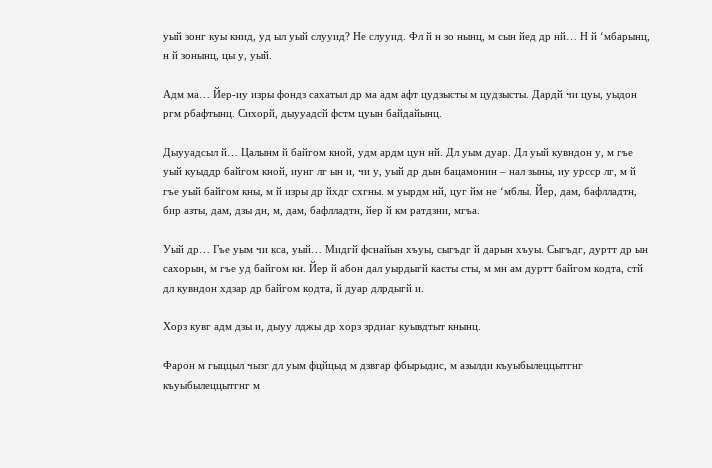уый зонг куы книд, уд ыл уый слууид? Не слууид. Фл й н зо нынц, м сын йед др нй… Н й ‘мбарынц, н й зонынц, цы у, уый.

Адм ма… Йер-иу изры фондз сахатыл др ма адм афт цудзысты м цудзысты. Дардй чи цуы, уыдон ргм рбафтынц. Сихорй, дыууадсй фстм цуын байдайынц.

Дыууадсыл й… Цалынм й байгом кной, удм ардм цун нй. Дл уым дуар. Дл уый кувндон у, м гъе уый куыддр байгом кной, иунг лг ын и, чи у, уый др дын бацамонин – нал зыны, иу урсср лг, м й гъе уый байгом кны, м й изры др йхдг схгны. м уырдм нй, цуг йм не ‘мблы. Йер, дам, бафлладтн, бир азты, дам, дзы дн, м, дам, бафлладтн, йер й км ратдзни, мгъа.

Уый др… Гъе уым чи кса, уый… Мидгй фснайын хъуы, сыгъдг й дарын хъуы. Сыгъдг, дуртт др ын сахорын, м гъе уд байгом кн. Йер й абон дал уырдыгй касты сты, м мн ам дуртт байгом кодта, стй дл кувндон хдзар др байгом кодта, й дуар длрдыгй и.

Хорз кувг адм дзы и, дыуу лджы др хорз зрдиаг куывдтыт кнынц.

Фарон м гыццыл чызг дл уым фцйцыд м дзвгар фбырыдис, м азылди къуыбылеццытгнг къуыбылеццытгнг м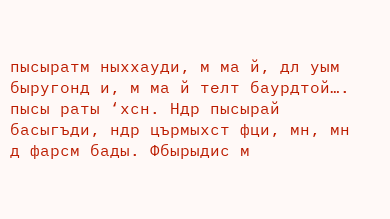пысыратм ныххауди, м ма й, дл уым быругонд и, м ма й телт баурдтой…. пысы раты ‘хсн. Ндр пысырай басыгъди, ндр църмыхст фци, мн, мн д фарсм бады. Фбырыдис м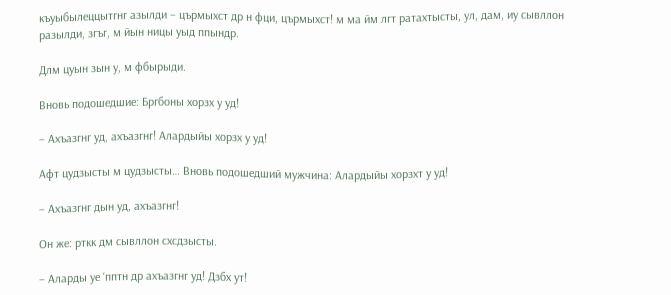къуыбылеццытгнг азылди – църмыхст др н фци, църмыхст! м ма йм лгт ратахтысты, ул, дам, иу сывллон разылди, згъг, м йын ницы уыд ппындр.

Длм цуын зын у, м фбырыди.

Вновь подошедшие: Бргбоны хорзх у уд!

– Ахъазгнг уд, ахъазгнг! Алардыйы хорзх у уд!

Афт цудзысты м цудзысты… Вновь подошедший мужчина: Алардыйы хорзхт у уд!

– Ахъазгнг дын уд, ахъазгнг!

Он же: рткк дм сывллон схсдзысты.

– Аларды уе ‘пптн др ахъазгнг уд! Дзбх ут!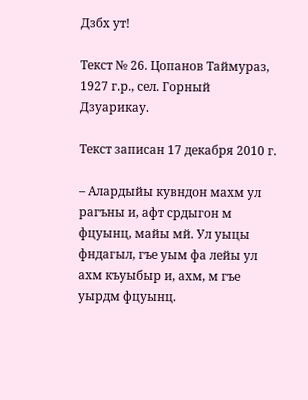Дзбх ут!

Текст № 26. Цопанов Таймураз, 1927 г.р., сел. Горный Дзуарикау.

Текст записан 17 декабря 2010 г.

– Алардыйы кувндон махм ул рагъны и, афт срдыгон м фцуынц, майы мй. Ул уыцы фндагыл, гъе уым фа лейы ул ахм къуыбыр и, ахм, м гъе уырдм фцуынц.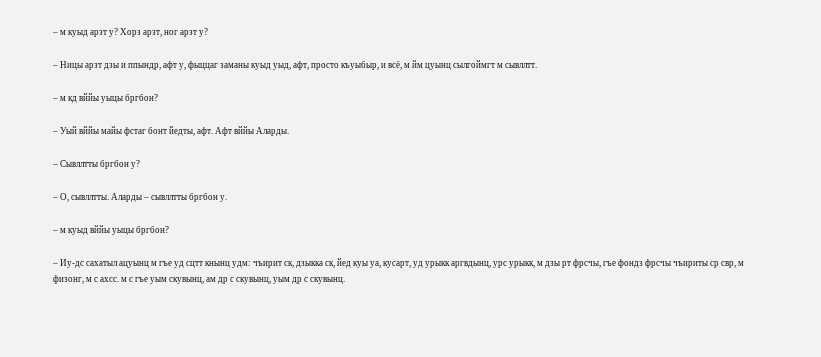– м куыд арзт у? Хорз арзт, ног арзт у?

– Ницы арзт дзы и ппындр, афт у, фыццаг заманы куыд уыд, афт, просто къуыбыр, и всё, м йм цуынц сылгоймгт м сывллтт.

– м кд вййы уыцы бргбон?

– Уый вййы майы фстаг бонт йедты, афт. Афт вййы Аларды.

– Сывллтты бргбон у?

– О, сывллтты. Аларды – сывллтты бргбон у.

– м куыд вййы уыцы бргбон?

– Иу-дс сахатыл ацуынц м гъе уд сцтт кнынц удм: чъирит ск, дзыкка ск, йед куы уа, кусарт, уд урыкк аргвдынц, урс урыкк, м дзы рт фрсчы, гъе фондз фрсчы чъириты ср свр, м физонг, м с ахсс. м с гъе уым скувынц, ам др с скувынц, уым др с скувынц.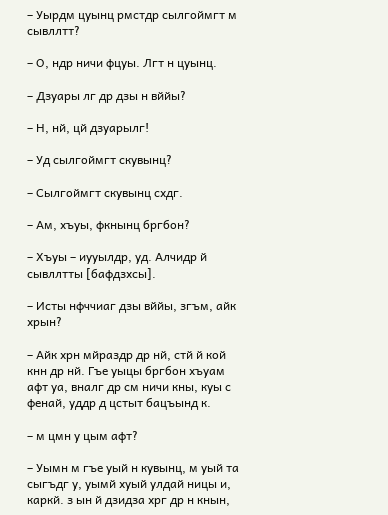– Уырдм цуынц рмстдр сылгоймгт м сывллтт?

– О, ндр ничи фцуы. Лгт н цуынц.

– Дзуары лг др дзы н вййы?

– Н, нй, цй дзуарылг!

– Уд сылгоймгт скувынц?

– Сылгоймгт скувынц схдг.

– Ам, хъуы, фкнынц бргбон?

– Хъуы – иууылдр, уд. Алчидр й сывллтты [бафдзхсы].

– Исты нфччиаг дзы вййы, згъм, айк хрын?

– Айк хрн мйраздр др нй, стй й кой кнн др нй. Гъе уыцы бргбон хъуам афт уа, вналг др см ничи кны, куы с фенай, уддр д цстыт бацъынд к.

– м цмн у цым афт?

– Уымн м гъе уый н кувынц, м уый та сыгъдг у, уымй хуый улдай ницы и, каркй. з ын й дзидза хрг др н кнын,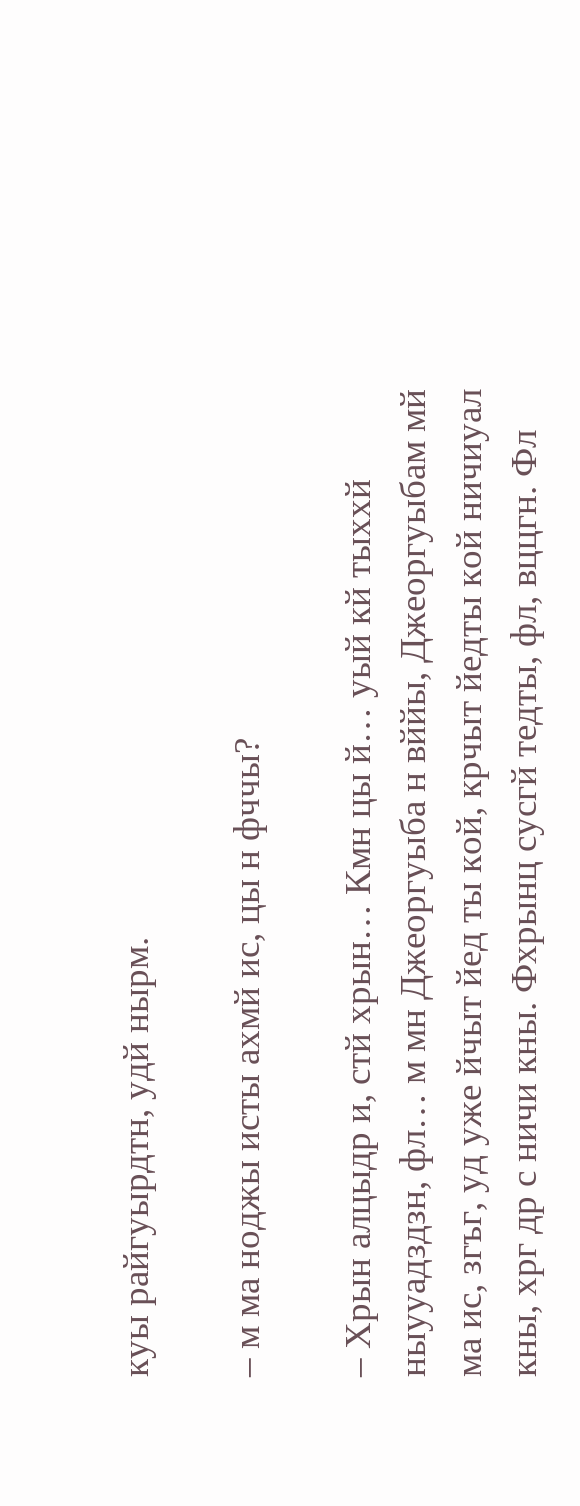куы райгуырдтн, удй нырм.

– м ма ноджы исты ахмй ис, цы н фччы?

– Хрын алцыдр и, стй хрын… Кмн цы й… уый кй тыххй ныууадздзн, фл… м мн Джеоргуыба н вййы, Джеоргуыбам мй ма ис, згъг, уд уже йчыт йед ты кой, крчыт йедты кой ничиуал кны, хрг др с ничи кны. Фхрынц сусгй тедты, фл, вццгн. Фл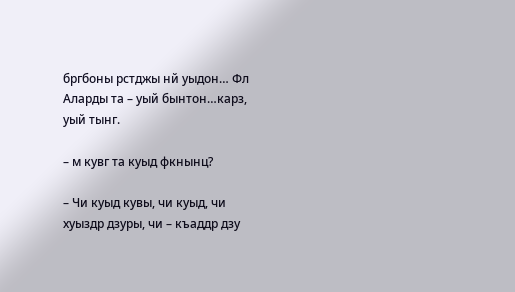бргбоны рстджы нй уыдон… Фл Аларды та – уый бынтон…карз, уый тынг.

– м кувг та куыд фкнынц?

– Чи куыд кувы, чи куыд, чи хуыздр дзуры, чи – къаддр дзу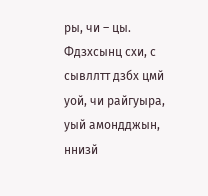ры, чи – цы. Фдзхсынц схи, с сывллтт дзбх цмй уой, чи райгуыра, уый амондджын, ннизй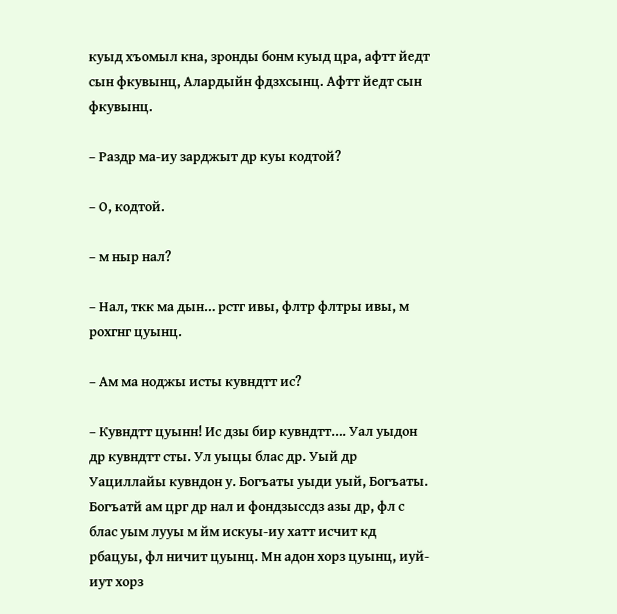куыд хъомыл кна, зронды бонм куыд цра, афтт йедт сын фкувынц, Алардыйн фдзхсынц. Афтт йедт сын фкувынц.

– Раздр ма-иу зарджыт др куы кодтой?

– О, кодтой.

– м ныр нал?

– Нал, ткк ма дын… рстг ивы, флтр флтры ивы, м рохгнг цуынц.

– Ам ма ноджы исты кувндтт ис?

– Кувндтт цуынн! Ис дзы бир кувндтт…. Уал уыдон др кувндтт сты. Ул уыцы блас др. Уый др Уациллайы кувндон у. Богъаты уыди уый, Богъаты. Богъатй ам црг др нал и фондзыссдз азы др, фл с блас уым лууы м йм искуы-иу хатт исчит кд рбацуы, фл ничит цуынц. Мн адон хорз цуынц, иуй-иут хорз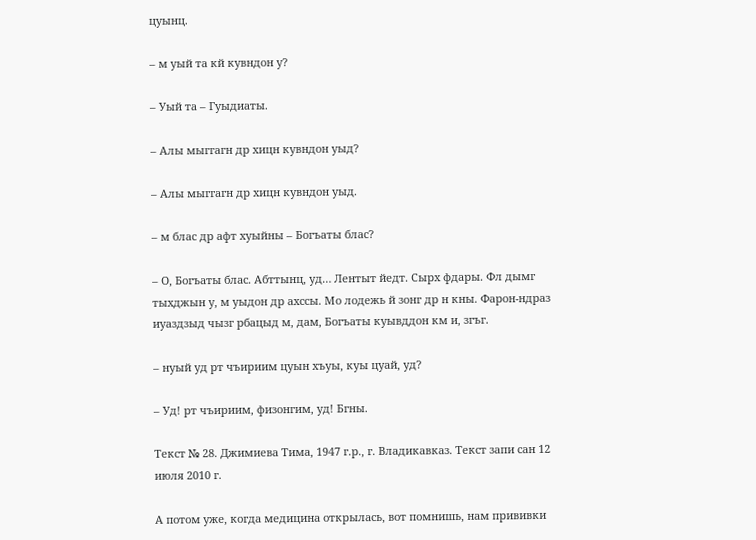цуынц.

– м уый та кй кувндон у?

– Уый та – Гуыдиаты.

– Алы мыггагн др хицн кувндон уыд?

– Алы мыггагн др хицн кувндон уыд.

– м блас др афт хуыйны – Богъаты блас?

– О, Богъаты блас. Абттынц, уд… Лентыт йедт. Сырх фдары. Фл дымг тыхджын у, м уыдон др ахссы. Мо лодежь й зонг др н кны. Фарон-ндраз иуаздзыд чызг рбацыд м, дам, Богъаты куывддон км и, згъг.

– нуый уд рт чъириим цуын хъуы, куы цуай, уд?

– Уд! рт чъириим, физонгим, уд! Бгны.

Текст № 28. Джимиева Тима, 1947 г.р., г. Владикавказ. Текст запи сан 12 июля 2010 г.

А потом уже, когда медицина открылась, вот помнишь, нам прививки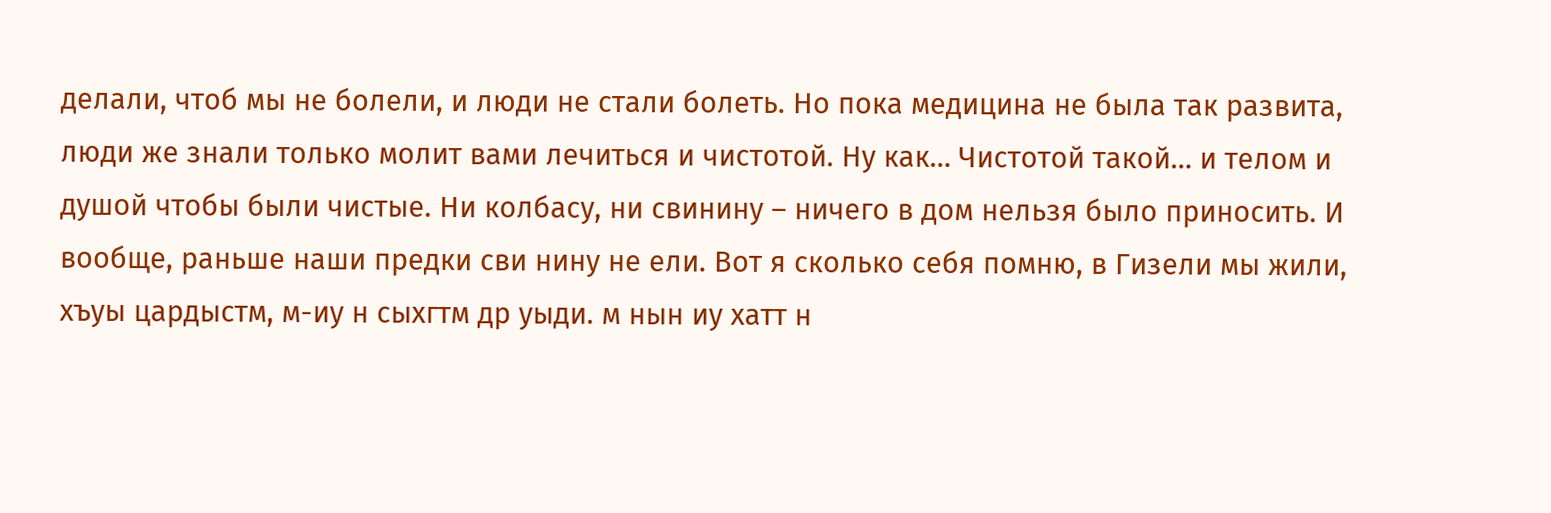делали, чтоб мы не болели, и люди не стали болеть. Но пока медицина не была так развита, люди же знали только молит вами лечиться и чистотой. Ну как… Чистотой такой… и телом и душой чтобы были чистые. Ни колбасу, ни свинину – ничего в дом нельзя было приносить. И вообще, раньше наши предки сви нину не ели. Вот я сколько себя помню, в Гизели мы жили, хъуы цардыстм, м-иу н сыхгтм др уыди. м нын иу хатт н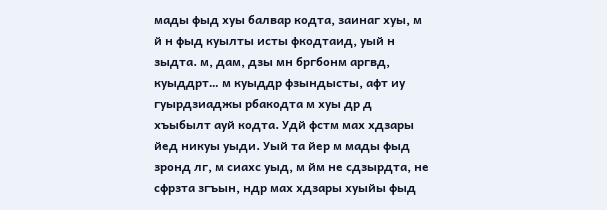мады фыд хуы балвар кодта, заинаг хуы, м й н фыд куылты исты фкодтаид, уый н зыдта. м, дам, дзы мн бргбонм аргвд, куыддрт… м куыддр фзындысты, афт иу гуырдзиаджы рбакодта м хуы др д хъыбылт ауй кодта. Удй фстм мах хдзары йед никуы уыди. Уый та йер м мады фыд зронд лг, м сиахс уыд, м йм не сдзырдта, не сфрзта згъын, ндр мах хдзары хуыйы фыд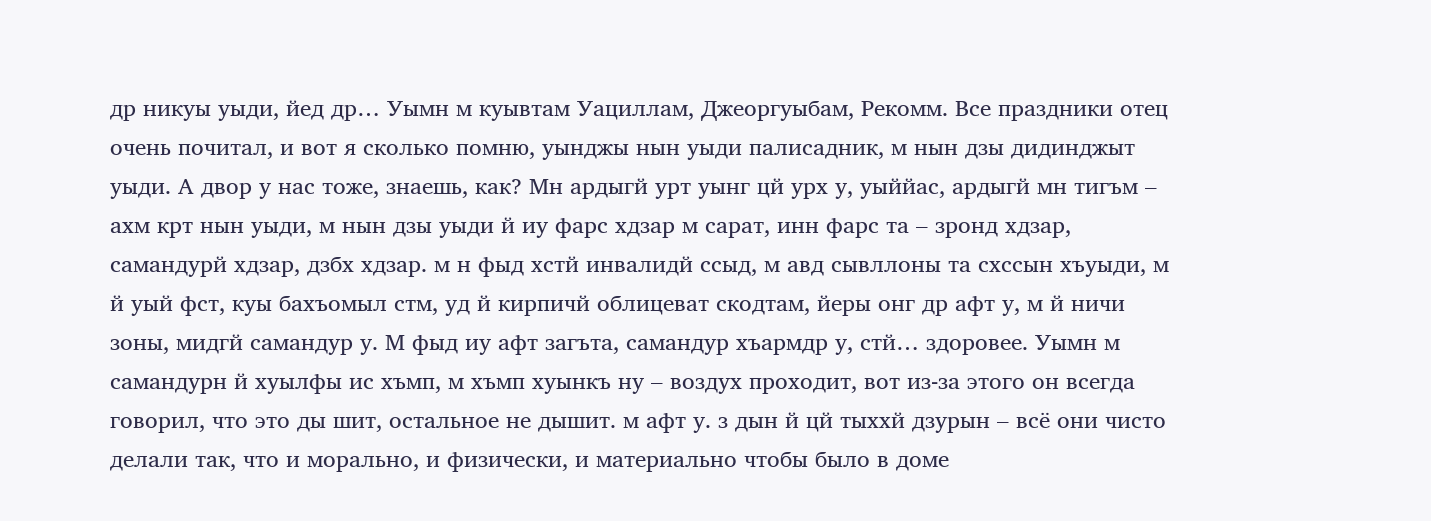др никуы уыди, йед др… Уымн м куывтам Уациллам, Джеоргуыбам, Рекомм. Все праздники отец очень почитал, и вот я сколько помню, уынджы нын уыди палисадник, м нын дзы дидинджыт уыди. А двор у нас тоже, знаешь, как? Мн ардыгй урт уынг цй урх у, уыййас, ардыгй мн тигъм – ахм крт нын уыди, м нын дзы уыди й иу фарс хдзар м сарат, инн фарс та – зронд хдзар, самандурй хдзар, дзбх хдзар. м н фыд хстй инвалидй ссыд, м авд сывллоны та схссын хъуыди, м й уый фст, куы бахъомыл стм, уд й кирпичй облицеват скодтам, йеры онг др афт у, м й ничи зоны, мидгй самандур у. М фыд иу афт загъта, самандур хъармдр у, стй… здоровее. Уымн м самандурн й хуылфы ис хъмп, м хъмп хуынкъ ну – воздух проходит, вот из-за этого он всегда говорил, что это ды шит, остальное не дышит. м афт у. з дын й цй тыххй дзурын – всё они чисто делали так, что и морально, и физически, и материально чтобы было в доме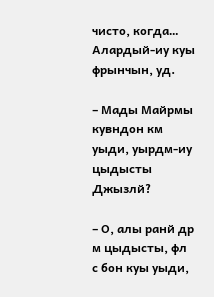чисто, когда… Алардый-иу куы фрынчын, уд.

– Мады Майрмы кувндон км уыди, уырдм-иу цыдысты Джызлй?

– О, алы ранй др м цыдысты, фл с бон куы уыди,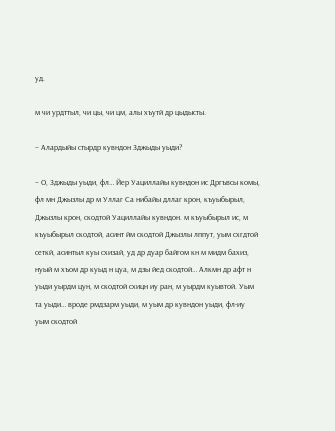уд.

м чи урдттыл, чи цы, чи цм, алы хъутй др цыдысты.

– Алардыйы стырдр кувндон Зджыды уыди?

– О, Зджыды уыди, фл… Йер Уациллайы кувндон ис Дргъвсы комы, фл мн Джызлы др м Уллаг Са нибайы дллаг крон, къуыбырыл, Джызлы крон, скодтой Уациллайы кувндон. м къуыбырыл ис, м къуыбырыл скодтой, асинт йм скодтой Джызлы лппут, уым схгдтой сеткй, асинтыл куы схизай, уд др дуар байгом кн м мидм бахиз, нуый м хъом др куыд н цуа, м дзы йед скодтой… Алкмн др афт н уыди уырдм цун, м скодтой схицн иу ран, м уырдм куывтой. Уым та уыди… вроде рмдзарм уыди, м уым др кувндон уыди, фл-иу уым скодтой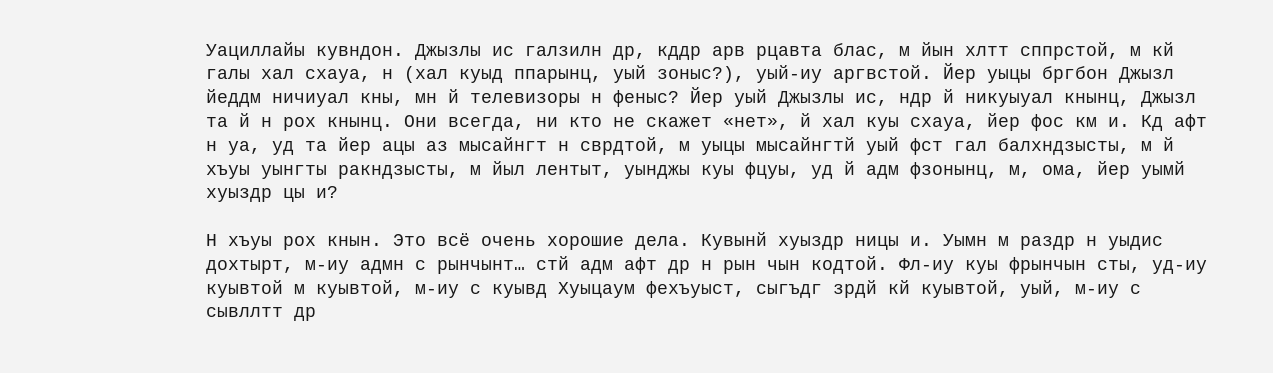Уациллайы кувндон. Джызлы ис галзилн др, кддр арв рцавта блас, м йын хлтт сппрстой, м кй галы хал схауа, н (хал куыд ппарынц, уый зоныс?), уый-иу аргвстой. Йер уыцы бргбон Джызл йеддм ничиуал кны, мн й телевизоры н феныс? Йер уый Джызлы ис, ндр й никуыуал кнынц, Джызл та й н рох кнынц. Они всегда, ни кто не скажет «нет», й хал куы схауа, йер фос км и. Кд афт н уа, уд та йер ацы аз мысайнгт н сврдтой, м уыцы мысайнгтй уый фст гал балхндзысты, м й хъуы уынгты ракндзысты, м йыл лентыт, уынджы куы фцуы, уд й адм фзонынц, м, ома, йер уымй хуыздр цы и?

Н хъуы рох кнын. Это всё очень хорошие дела. Кувынй хуыздр ницы и. Уымн м раздр н уыдис дохтырт, м-иу адмн с рынчынт… стй адм афт др н рын чын кодтой. Фл-иу куы фрынчын сты, уд-иу куывтой м куывтой, м-иу с куывд Хуыцаум фехъуыст, сыгъдг зрдй кй куывтой, уый, м-иу с сывллтт др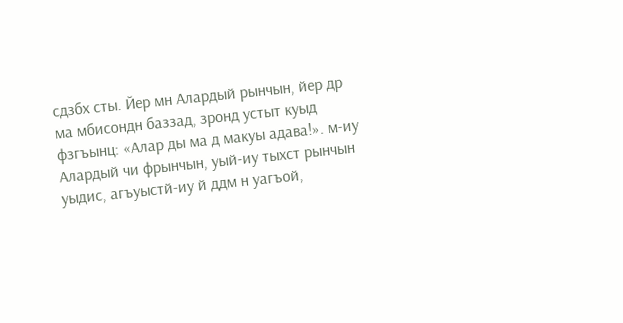сдзбх сты. Йер мн Алардый рынчын, йер др ма мбисондн баззад, зронд устыт куыд фзгъынц: «Алар ды ма д макуы адава!». м-иу Алардый чи фрынчын, уый-иу тыхст рынчын уыдис, агъуыстй-иу й ддм н уагъой,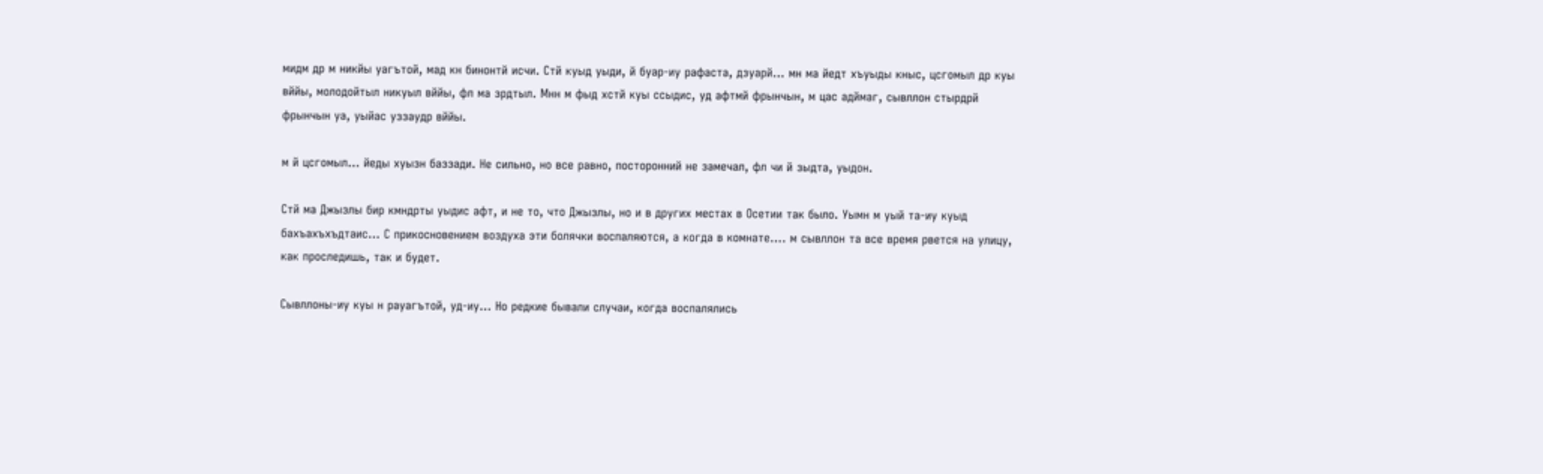мидм др м никйы уагътой, мад кн бинонтй исчи. Стй куыд уыди, й буар-иу рафаста, дзуарй… мн ма йедт хъуыды кныс, цсгомыл др куы вййы, молодойтыл никуыл вййы, фл ма зрдтыл. Мнн м фыд хстй куы ссыдис, уд афтмй фрынчын, м цас адймаг, сывллон стырдрй фрынчын уа, уыйас уззаудр вййы.

м й цсгомыл… йеды хуызн баззади. Не сильно, но все равно, посторонний не замечал, фл чи й зыдта, уыдон.

Стй ма Джызлы бир кмндрты уыдис афт, и не то, что Джызлы, но и в других местах в Осетии так было. Уымн м уый та-иу куыд бахъахъхъдтаис… С прикосновением воздуха эти болячки воспаляются, а когда в комнате…. м сывллон та все время рвется на улицу, как проследишь, так и будет.

Сывллоны-иу куы н рауагътой, уд-иу… Но редкие бывали случаи, когда воспалялись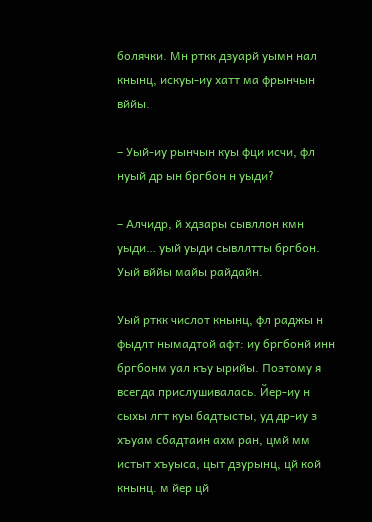болячки. Мн рткк дзуарй уымн нал кнынц, искуы-иу хатт ма фрынчын вййы.

– Уый-иу рынчын куы фци исчи, фл нуый др ын бргбон н уыди?

– Алчидр, й хдзары сывллон кмн уыди… уый уыди сывллтты бргбон. Уый вййы майы райдайн.

Уый рткк числот кнынц, фл раджы н фыдлт нымадтой афт: иу бргбонй инн бргбонм уал къу ырийы. Поэтому я всегда прислушивалась. Йер-иу н сыхы лгт куы бадтысты, уд др-иу з хъуам сбадтаин ахм ран, цмй мм истыт хъуыса, цыт дзурынц, цй кой кнынц. м йер цй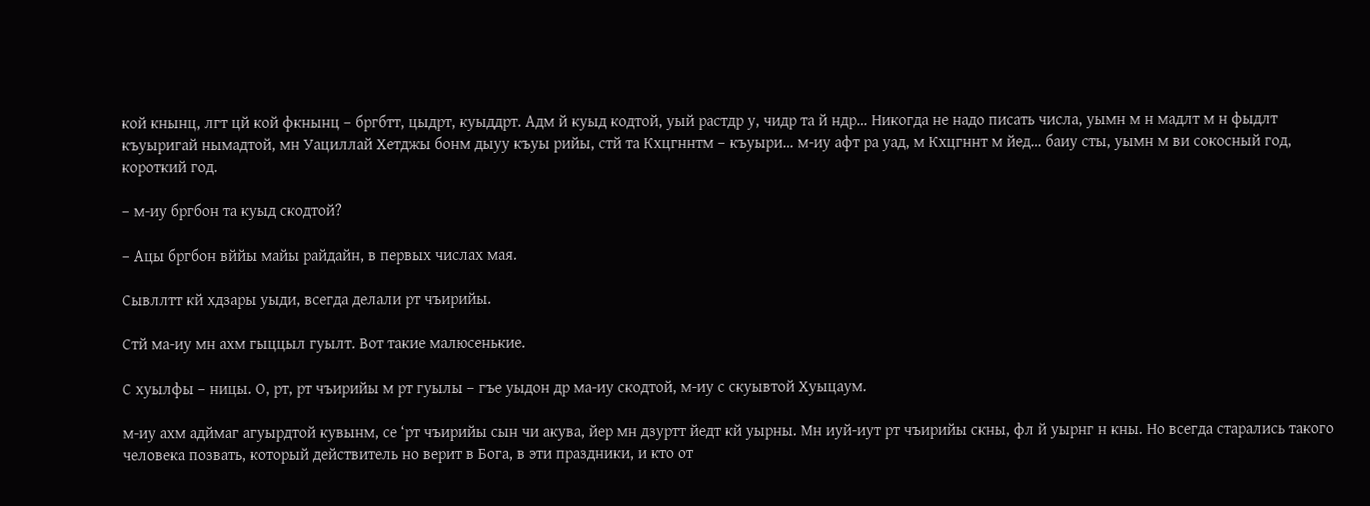кой кнынц, лгт цй кой фкнынц – бргбтт, цыдрт, куыддрт. Адм й куыд кодтой, уый растдр у, чидр та й ндр… Никогда не надо писать числа, уымн м н мадлт м н фыдлт къуыригай нымадтой, мн Уациллай Хетджы бонм дыуу къуы рийы, стй та Кхцгннтм – къуыри… м-иу афт ра уад, м Кхцгннт м йед… баиу сты, уымн м ви сокосный год, короткий год.

– м-иу бргбон та куыд скодтой?

– Ацы бргбон вййы майы райдайн, в первых числах мая.

Сывллтт кй хдзары уыди, всегда делали рт чъирийы.

Стй ма-иу мн ахм гыццыл гуылт. Вот такие малюсенькие.

С хуылфы – ницы. О, рт, рт чъирийы м рт гуылы – гъе уыдон др ма-иу скодтой, м-иу с скуывтой Хуыцаум.

м-иу ахм адймаг агуырдтой кувынм, се ‘рт чъирийы сын чи акува, йер мн дзуртт йедт кй уырны. Мн иуй-иут рт чъирийы скны, фл й уырнг н кны. Но всегда старались такого человека позвать, который действитель но верит в Бога, в эти праздники, и кто от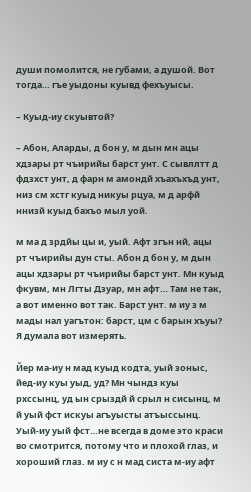души помолится, не губами, а душой. Вот тогда… гъе уыдоны куывд фехъуысы.

– Куыд-иу скуывтой?

– Абон, Аларды, д бон у, м дын мн ацы хдзары рт чъирийы барст унт. С сывллтт д фдзхст унт, д фарн м амондй хъахъхъд унт, низ см хстг куыд никуы рцуа, м д арфй ннизй куыд бахъо мыл уой.

м ма д зрдйы цы и, уый. Афт згън нй, ацы рт чъирийы дун сты. Абон д бон у, м дын ацы хдзары рт чъирийы барст унт. Мн куыд фкувм, мн Лгты Дзуар, мн афт… Там не так, а вот именно вот так. Барст унт. м иу з м мады нал уагътон: барст, цм с барын хъуы? Я думала вот измерять.

Йер ма-иу н мад куыд кодта, уый зоныс, йед-иу куы уыд, уд? Мн чындз куы рхссынц, уд ын срыздй й срыл н сисынц, м й уый фст искуы агъуысты атъыссынц. Уый-иу уый фст…не всегда в доме это краси во смотрится, потому что и плохой глаз, и хороший глаз. м иу с н мад систа м-иу афт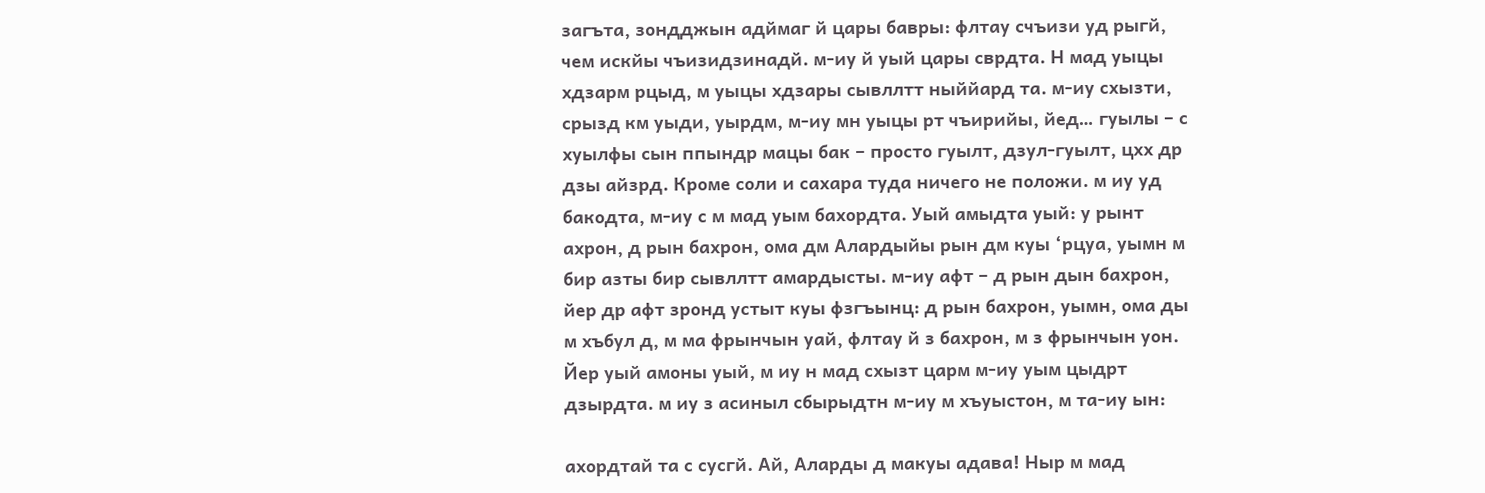загъта, зондджын адймаг й цары бавры: флтау счъизи уд рыгй, чем искйы чъизидзинадй. м-иу й уый цары сврдта. Н мад уыцы хдзарм рцыд, м уыцы хдзары сывллтт ныййард та. м-иу схызти, срызд км уыди, уырдм, м-иу мн уыцы рт чъирийы, йед… гуылы – с хуылфы сын ппындр мацы бак – просто гуылт, дзул-гуылт, цхх др дзы айзрд. Кроме соли и сахара туда ничего не положи. м иу уд бакодта, м-иу с м мад уым бахордта. Уый амыдта уый: у рынт ахрон, д рын бахрон, ома дм Алардыйы рын дм куы ‘рцуа, уымн м бир азты бир сывллтт амардысты. м-иу афт – д рын дын бахрон, йер др афт зронд устыт куы фзгъынц: д рын бахрон, уымн, ома ды м хъбул д, м ма фрынчын уай, флтау й з бахрон, м з фрынчын уон. Йер уый амоны уый, м иу н мад схызт царм м-иу уым цыдрт дзырдта. м иу з асиныл сбырыдтн м-иу м хъуыстон, м та-иу ын:

ахордтай та с сусгй. Ай, Аларды д макуы адава! Ныр м мад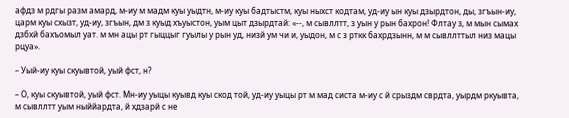афдз м рдгы разм амард, м-иу м мадм куы уыдтн, м-иу куы бадтыстм, куы ныхст кодтам, уд-иу ын куы дзырдтон, ды, згъын-иу, царм куы схызт, уд-иу, згъын, дм з куыд хъуыстон, уым цыт дзырдтай: «--, м сывллтт, з уын у рын бахрон! Флтау з, м мын сымах дзбхй бахъомыл уат. м мн ацы рт гыццыг гуылы у рын уд, низй ум чи и, уыдон, м с з рткк бахрдзынн, м м сывллттыл низ мацы рцуа».

– Уый-иу куы скуывтой, уый фст, н?

– О, куы скуывтой, уый фст. Мн-иу уыцы куывд куы скод той, уд-иу уыцы рт м мад систа м-иу с й срыздм сврдта, уырдм ркуывта, м сывллтт уым ныййардта, й хдзарй с не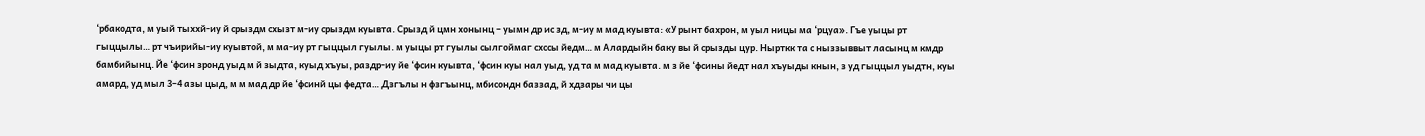‘рбакодта, м уый тыххй-иу й срыздм схызт м-иу срыздм куывта. Срызд й цмн хонынц – уымн др ис зд, м-иу м мад куывта: «У рынт бахрон, м уыл ницы ма ‘рцуа». Гъе уыцы рт гыццылы… рт чъирийы-иу куывтой, м ма-иу рт гыццыл гуылы. м уыцы рт гуылы сылгоймаг схссы йедм… м Алардыйн баку вы й срызды цур. Нырткк та с ныззыввыт ласынц м кмдр бамбийынц. Йе ‘фсин зронд уыд м й зыдта, куыд хъуы, раздр-иу йе ‘фсин куывта, ‘фсин куы нал уыд, уд та м мад куывта. м з йе ‘фсины йедт нал хъуыды кнын, з уд гыццыл уыдтн, куы амард, уд мыл 3–4 азы цыд, м м мад др йе ‘фсинй цы федта… Дзгълы н фзгъынц, мбисондн баззад, й хдзары чи цы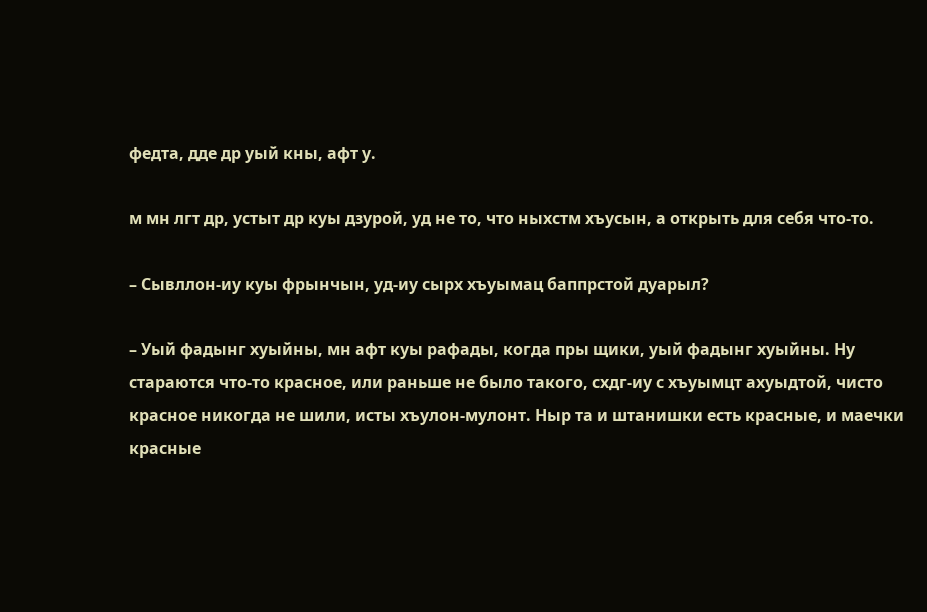федта, дде др уый кны, афт у.

м мн лгт др, устыт др куы дзурой, уд не то, что ныхстм хъусын, а открыть для себя что-то.

– Сывллон-иу куы фрынчын, уд-иу сырх хъуымац баппрстой дуарыл?

– Уый фадынг хуыйны, мн афт куы рафады, когда пры щики, уый фадынг хуыйны. Ну стараются что-то красное, или раньше не было такого, схдг-иу с хъуымцт ахуыдтой, чисто красное никогда не шили, исты хъулон-мулонт. Ныр та и штанишки есть красные, и маечки красные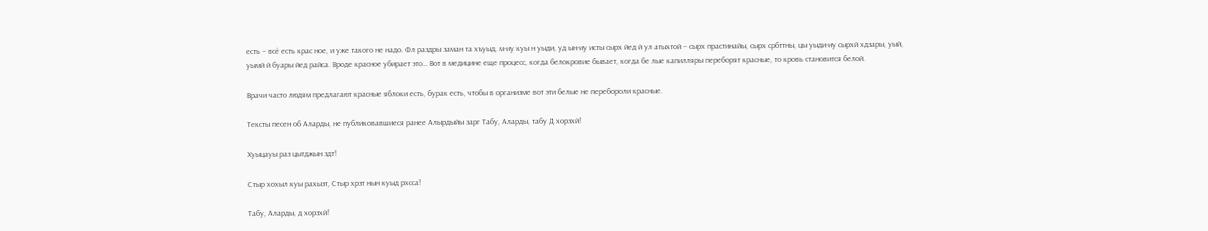есть – всё есть крас ное, и уже такого не надо. Фл раздры заман та хъуыд, м-иу куы н уыди, уд ын-иу исты сырх йед й ул атыхтой – сырх прастинайы, сырх србттны, цы уыди-иу сырхй хдзары, уый, уымй й буары йед райса. Вроде красное убирает это… Вот в медицине еще процесс, когда белокровие бывает, когда бе лые капилляры переборят красные, то кровь становится белой.

Врачи часто людям предлагают красные яблоки есть, бурак есть, чтобы в организме вот эти белые не перебороли красные.

Тексты песен об Аларды, не публиковавшиеся ранее Алырдыйы зарг Табу, Аларды, табу Д хорзхй!

Хуыцауы раз цытджын здт!

Стыр хохыл куы рахызт, Стыр хрзт нын куыд рхсса!

Табу, Аларды, д хорзхй!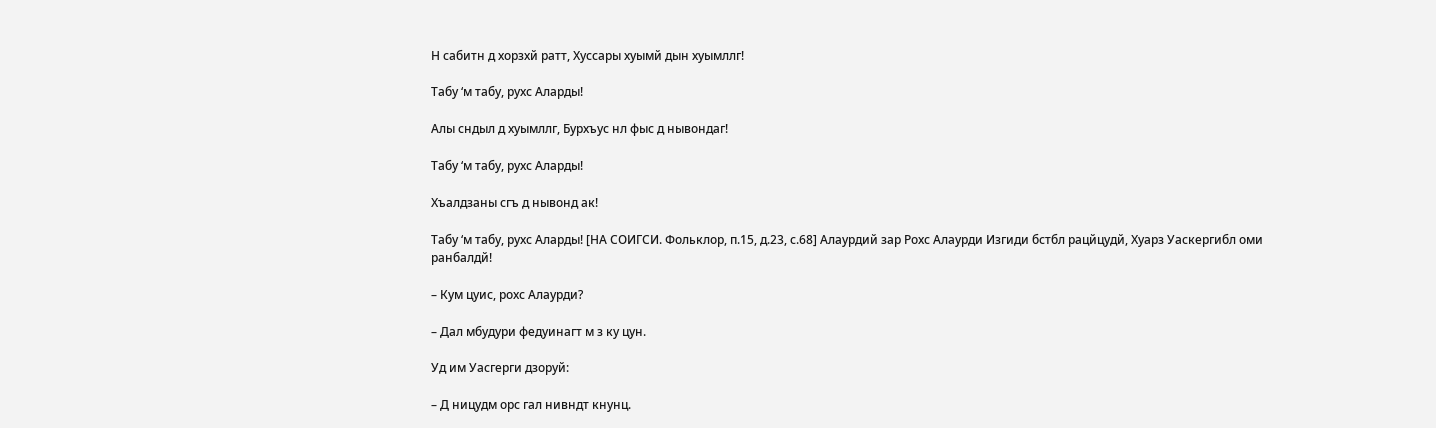Н сабитн д хорзхй ратт, Хуссары хуымй дын хуымллг!

Табу ‘м табу, рухс Аларды!

Алы сндыл д хуымллг, Бурхъус нл фыс д нывондаг!

Табу ‘м табу, рухс Аларды!

Хъалдзаны сгъ д нывонд ак!

Табу ‘м табу, рухс Аларды! [НА СОИГСИ. Фольклор, п.15, д.23, с.68] Алаурдий зар Рохс Алаурди Изгиди бстбл рацйцудй, Хуарз Уаскергибл оми ранбалдй!

– Кум цуис, рохс Алаурди?

– Дал мбудури федуинагт м з ку цун.

Уд им Уасгерги дзоруй:

– Д ницудм орс гал нивндт кнунц.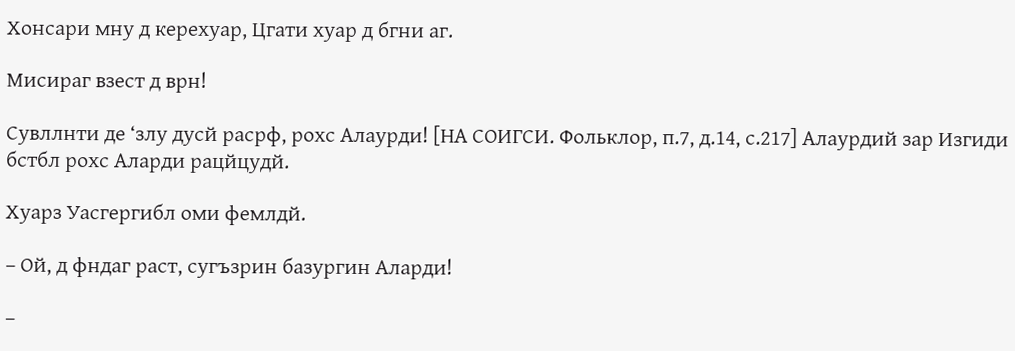Хонсари мну д керехуар, Цгати хуар д бгни аг.

Мисираг взест д врн!

Сувллнти де ‘злу дусй расрф, рохс Алаурди! [НА СОИГСИ. Фольклор, п.7, д.14, с.217] Алаурдий зар Изгиди бстбл рохс Аларди рацйцудй.

Хуарз Уасгергибл оми фемлдй.

– Ой, д фндаг раст, сугъзрин базургин Аларди!

–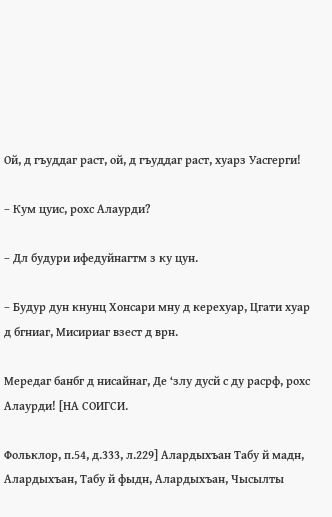Ой, д гъуддаг раст, ой, д гъуддаг раст, хуарз Уасгерги!

– Кум цуис, рохс Алаурди?

– Дл будури ифедуйнагтм з ку цун.

– Будур дун кнунц Хонсари мну д керехуар, Цгати хуар д бгниаг, Мисириаг взест д врн.

Мередаг банбг д нисайнаг, Де ‘злу дусй с ду расрф, рохс Алаурди! [НА СОИГСИ.

Фольклор, п.54, д.333, л.229] Алардыхъан Табу й мадн, Алардыхъан, Табу й фыдн, Алардыхъан, Чысылты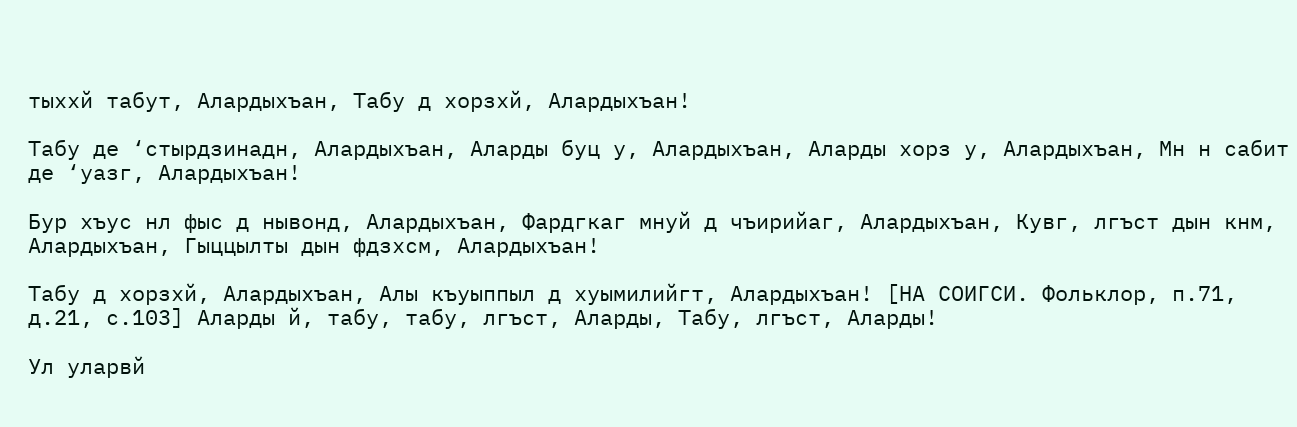тыххй табут, Алардыхъан, Табу д хорзхй, Алардыхъан!

Табу де ‘стырдзинадн, Алардыхъан, Аларды буц у, Алардыхъан, Аларды хорз у, Алардыхъан, Мн н сабит де ‘уазг, Алардыхъан!

Бур хъус нл фыс д нывонд, Алардыхъан, Фардгкаг мнуй д чъирийаг, Алардыхъан, Кувг, лгъст дын кнм, Алардыхъан, Гыццылты дын фдзхсм, Алардыхъан!

Табу д хорзхй, Алардыхъан, Алы къуыппыл д хуымилийгт, Алардыхъан! [НА СОИГСИ. Фольклор, п.71, д.21, с.103] Аларды й, табу, табу, лгъст, Аларды, Табу, лгъст, Аларды!

Ул уларвй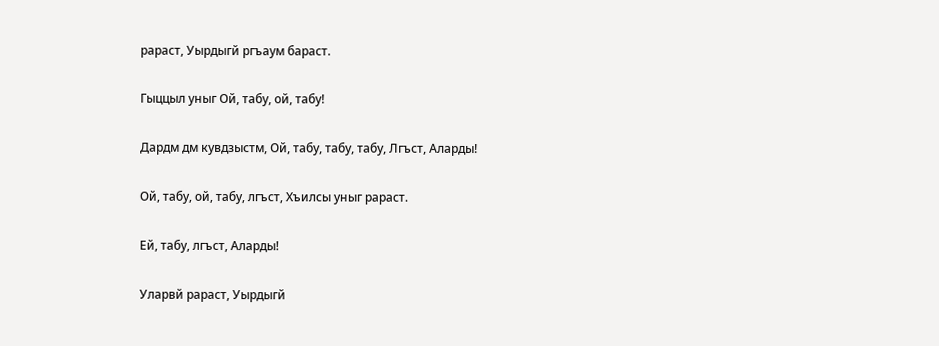рараст, Уырдыгй ргъаум бараст.

Гыццыл уныг Ой, табу, ой, табу!

Дардм дм кувдзыстм, Ой, табу, табу, табу, Лгъст, Аларды!

Ой, табу, ой, табу, лгъст, Хъилсы уныг рараст.

Ей, табу, лгъст, Аларды!

Уларвй рараст, Уырдыгй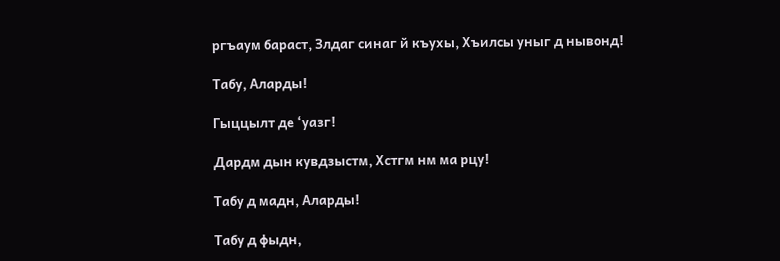ргъаум бараст, Злдаг синаг й къухы, Хъилсы уныг д нывонд!

Табу, Аларды!

Гыццылт де ‘уазг!

Дардм дын кувдзыстм, Хстгм нм ма рцу!

Табу д мадн, Аларды!

Табу д фыдн,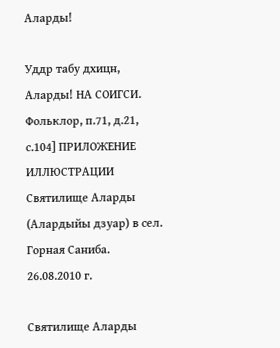Аларды!

Уддр табу дхицн, Аларды! НА СОИГСИ. Фольклор, п.71, д.21, с.104] ПРИЛОЖЕНИЕ ИЛЛЮСТРАЦИИ Святилище Аларды (Алардыйы дзуар) в сел. Горная Саниба. 26.08.2010 г.

Святилище Аларды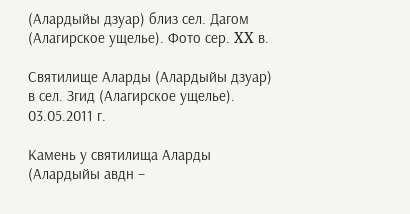(Алардыйы дзуар) близ сел. Дагом (Алагирское ущелье). Фото сер. XX в.

Святилище Аларды (Алардыйы дзуар) в сел. Згид (Алагирское ущелье). 03.05.2011 г.

Камень у святилища Аларды (Алардыйы авдн –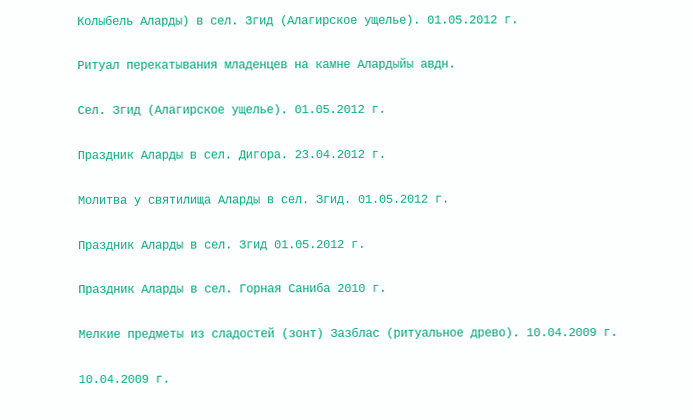Колыбель Аларды) в сел. Згид (Алагирское ущелье). 01.05.2012 г.

Ритуал перекатывания младенцев на камне Алардыйы авдн.

Сел. Згид (Алагирское ущелье). 01.05.2012 г.

Праздник Аларды в сел. Дигора. 23.04.2012 г.

Молитва у святилища Аларды в сел. Згид. 01.05.2012 г.

Праздник Аларды в сел. Згид 01.05.2012 г.

Праздник Аларды в сел. Горная Саниба 2010 г.

Мелкие предметы из сладостей (зонт) Зазблас (ритуальное древо). 10.04.2009 г.

10.04.2009 г.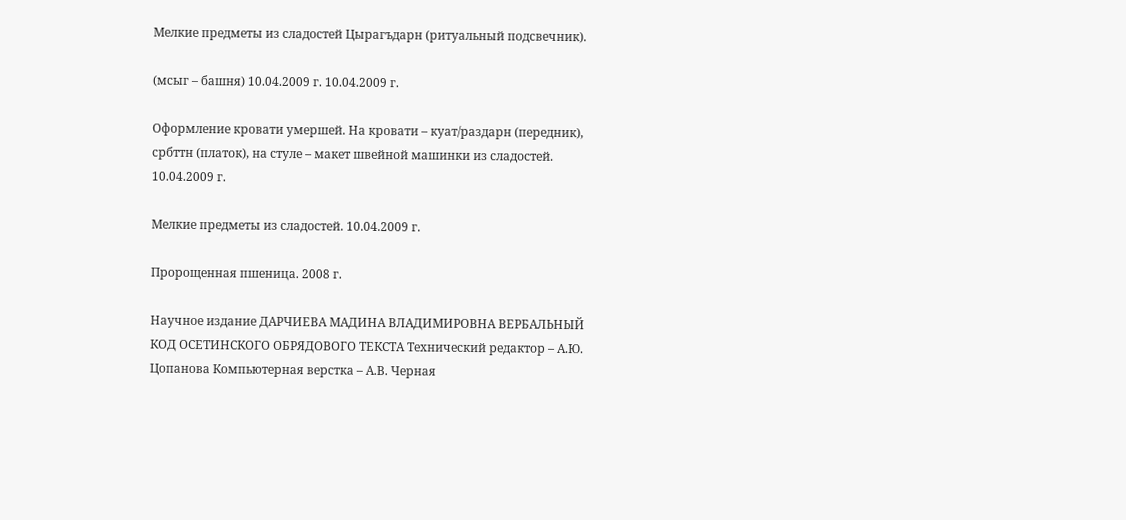Мелкие предметы из сладостей Цырагъдарн (ритуальный подсвечник).

(мсыг – башня) 10.04.2009 г. 10.04.2009 г.

Оформление кровати умершей. На кровати – куат/раздарн (передник), србттн (платок), на стуле – макет швейной машинки из сладостей. 10.04.2009 г.

Мелкие предметы из сладостей. 10.04.2009 г.

Пророщенная пшеница. 2008 г.

Научное издание ДАРЧИЕВА МАДИНА ВЛАДИМИРОВНА ВЕРБАЛЬНЫЙ КОД ОСЕТИНСКОГО ОБРЯДОВОГО ТЕКСТА Технический редактор – А.Ю. Цопанова Компьютерная верстка – А.В. Черная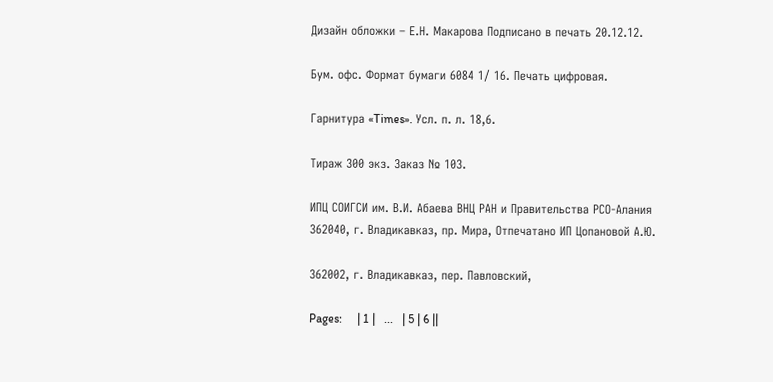Дизайн обложки – Е.Н. Макарова Подписано в печать 20.12.12.

Бум. офс. Формат бумаги 6084 1/ 16. Печать цифровая.

Гарнитура «Times». Усл. п. л. 18,6.

Тираж 300 экз. Заказ № 103.

ИПЦ СОИГСИ им. В.И. Абаева ВНЦ РАН и Правительства РСО-Алания 362040, г. Владикавказ, пр. Мира, Отпечатано ИП Цопановой А.Ю.

362002, г. Владикавказ, пер. Павловский,

Pages:     | 1 |   ...   | 5 | 6 ||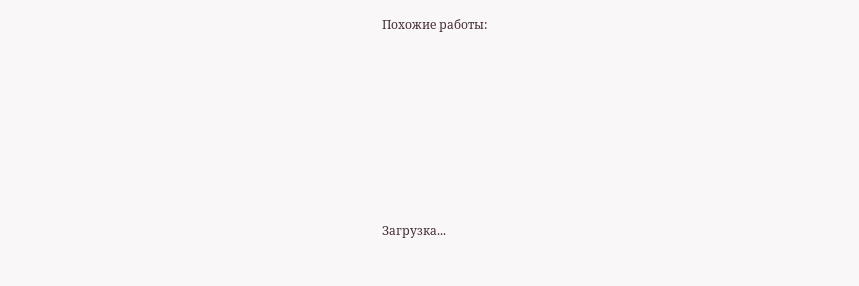Похожие работы:







Загрузка...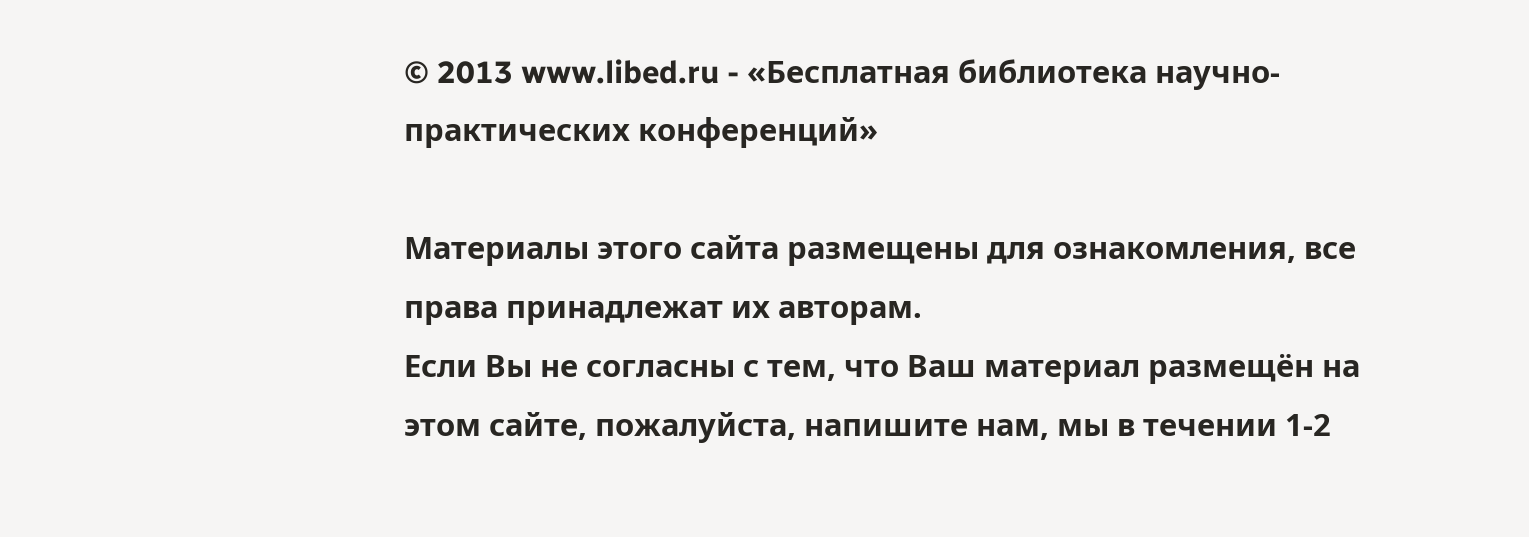© 2013 www.libed.ru - «Бесплатная библиотека научно-практических конференций»

Материалы этого сайта размещены для ознакомления, все права принадлежат их авторам.
Если Вы не согласны с тем, что Ваш материал размещён на этом сайте, пожалуйста, напишите нам, мы в течении 1-2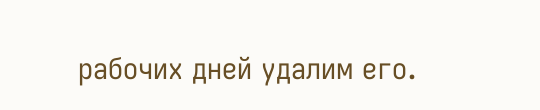рабочих дней удалим его.